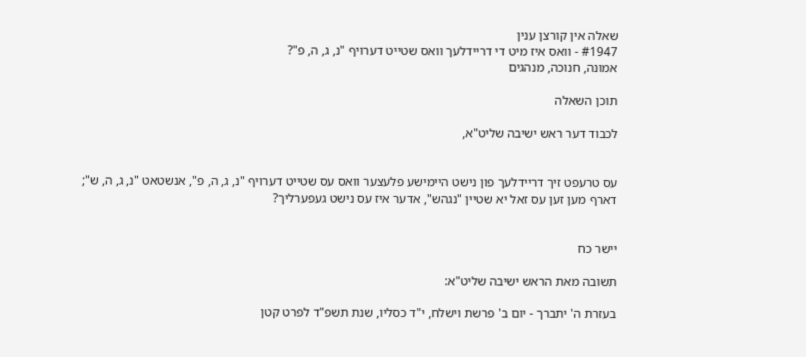שאלה אין קורצן ענין
#1947 - וואס איז מיט די דריידלעך וואס שטייט דערויף "נ, ג, ה, פ"?
אמונה, חנוכה, מנהגים

תוכן השאלה

לכבוד דער ראש ישיבה שליט"א,


עס טרעפט זיך דריידלעך פון נישט היימישע פלעצער וואס עס שטייט דערויף "נ, ג, ה, פ", אנשטאט "נ, ג, ה, ש"; דארף מען זען עס זאל יא שטיין "נגהש", אדער איז עס נישט געפערליך?


יישר כח

תשובה מאת הראש ישיבה שליט"א:

בעזרת ה' יתברך - יום ב' פרשת וישלח, י"ד כסליו, שנת תשפ"ד לפרט קטן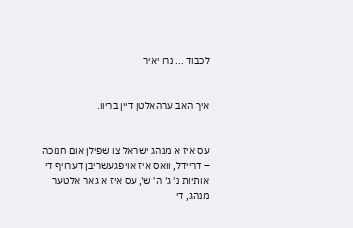לכבוד ... נרו יאיר


איך האב ערהאלטן דיין בריוו.


עס איז א מנהג ישראל צו שפילן אום חנוכה – דריידל, וואס איז אויפגעשריבן דערויף די אותיות נ' ג' ה' ש', עס איז א גאר אלטער מנהג, די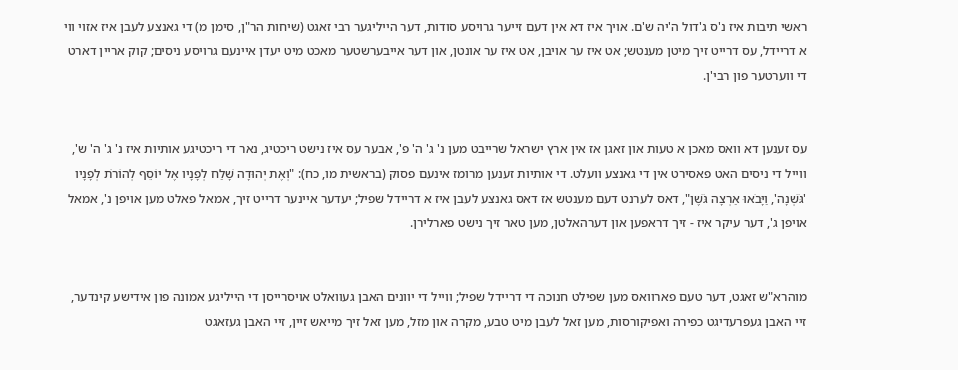ראשי תיבות איז נ'ס ג'דול ה'יה ש'ם. אויך איז דא אין דעם זייער גרויסע סודות, דער הייליגער רבי זאגט (שיחות הר"ן, סימן מ) די גאנצע לעבן איז אזוי ווי א דריידל, עס דרייט זיך מיטן מענטש; אט איז ער אויבן, אט איז ער אונטן, און דער אייבערשטער מאכט מיט יעדן איינעם גרויסע ניסים; קוק אריין דארט די ווערטער פון רבי'ן.


עס זענען דא וואס מאכן א טעות און זאגן אז אין ארץ ישראל שרייבט מען נ' ג' ה' פ', אבער עס איז נישט ריכטיג, נאר די ריכטיגע אותיות איז נ' ג' ה' ש', ווייל די ניסים האט פאסירט אין די גאנצע וועלט. די אותיות זענען מרומז אינעם פסוק (בראשית מו, כח): "וְאֶת יְהוּדָה שָׁלַח לְפָנָיו אֶל יוֹסֵף לְהוֹרֹת לְפָנָיו 'גֹּשְׁנָה', וַיָּבֹאוּ אַרְצָה גֹּשֶׁן", דאס לערנט דעם מענטש אז דאס גאנצע לעבן איז א דריידל שפיל; יעדער איינער דרייט זיך, אמאל פאלט מען אויפן נ', אמאל אויפן ג', דער עיקר איז - זיך דראפען און דערהאלטן, מען טאר זיך נישט פארלירן.


מוהרא"ש זאגט, דער טעם פארוואס מען שפילט חנוכה די דריידל שפיל; ווייל די יוונים האבן געוואלט אויסרייסן די הייליגע אמונה פון אידישע קינדער, זיי האבן געפרעדיגט כפירה ואפיקורסות, מען זאל לעבן מיט טבע, מקרה און מזל, מען זאל זיך מייאש זיין, זיי האבן געזאגט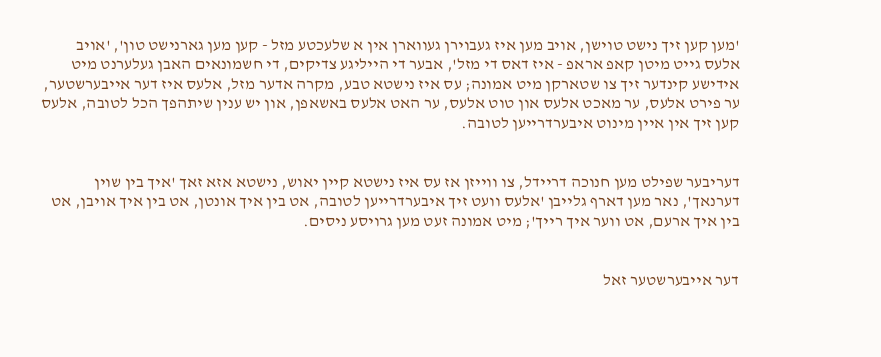'מען קען זיך נישט טוישן, אויב מען איז געבוירן געווארן אין א שלעכטע מזל - קען מען גארנישט טון', 'אויב אלעס גייט מיטן קאפ אראפ - איז דאס די מזל', אבער די הייליגע צדיקים, די חשמונאים האבן געלערנט מיט אידישע קינדער זיך צו שטארקן מיט אמונה; עס איז נישטא טבע, מקרה אדער מזל, אלעס איז דער אייבערשטער, ער פירט אלעס, ער מאכט אלעס און טוט אלעס, ער האט אלעס באשאפן, און יש ענין שיתהפך הכל לטובה, אלעס קען זיך אין איין מינוט איבערדרייען לטובה.


דעריבער שפילט מען חנוכה דריידל, צו ווייזן אז עס איז נישטא קיין יאוש, נישטא אזא זאך 'איך בין שוין דערנאך', נאר מען דארף גלייבן 'אלעס וועט זיך איבערדרייען לטובה, אט בין איך אונטן, אט בין איך אויבן, אט בין איך ארעם, אט ווער איך רייך'; מיט אמונה זעט מען גרויסע ניסים.


דער אייבערשטער זאל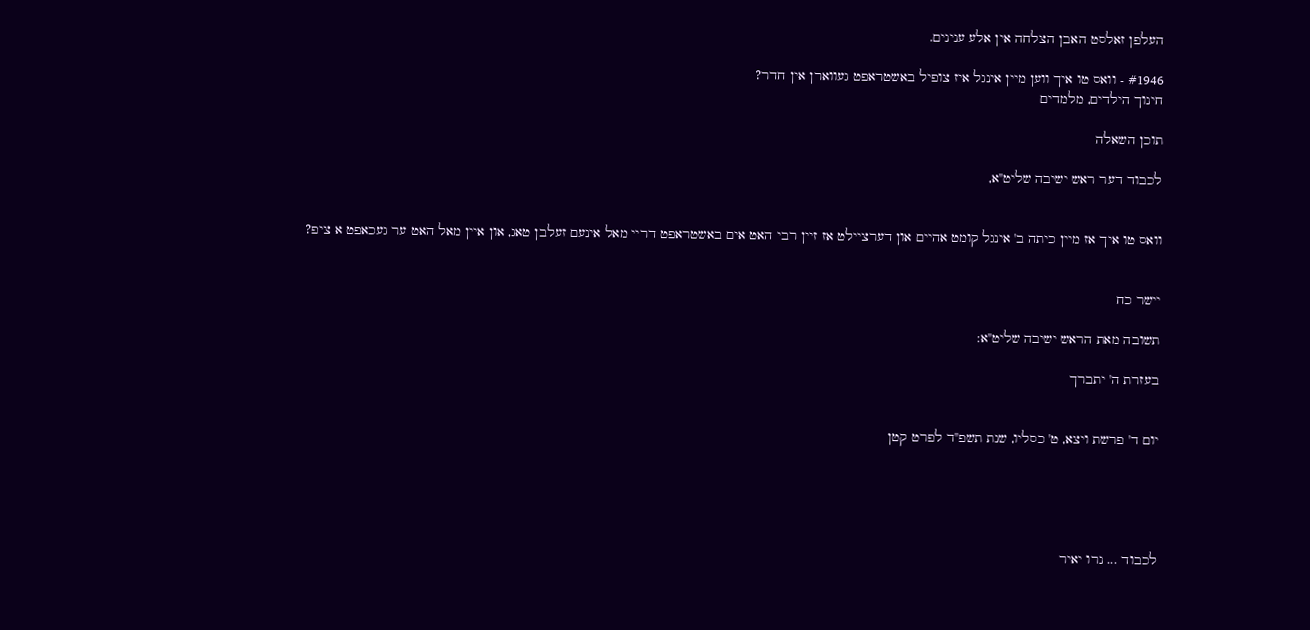העלפן זאלסט האבן הצלחה אין אלע ענינים.

#1946 - וואס טו איך ווען מיין אינגל איז צופיל באשטראפט געווארן אין חדר?
חינוך הילדים, מלמדים

תוכן השאלה

לכבוד דער ראש ישיבה שליט"א,


וואס טו איך אז מיין כיתה ב' אינגל קומט אהיים און דערציילט אז זיין רבי האט אים באשטראפט דריי מאל אינעם זעלבן טאג, און איין מאל האט ער געכאפט א ציפ?


יישר כח

תשובה מאת הראש ישיבה שליט"א:

בעזרת ה' יתברך


יום ד' פרשת ויצא, ט' כסליו, שנת תשפ"ד לפרט קטן





לכבוד ... נרו יאיר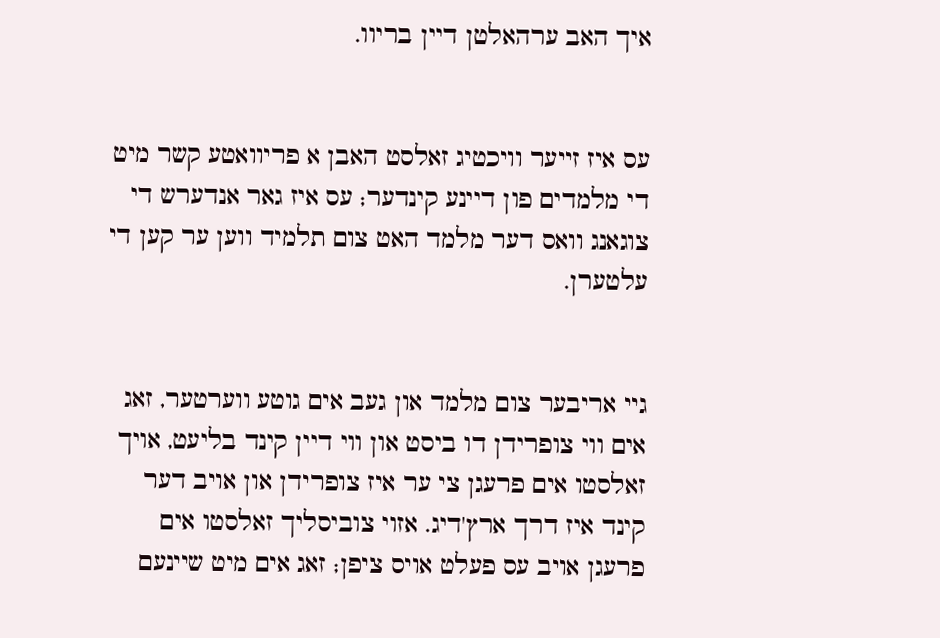איך האב ערהאלטן דיין בריוו.


עס איז זייער וויכטיג זאלסט האבן א פריוואטע קשר מיט די מלמדים פון דיינע קינדער; עס איז גאר אנדערש די צוגאנג וואס דער מלמד האט צום תלמיד ווען ער קען די עלטערן.


גיי אריבער צום מלמד און געב אים גוטע ווערטער, זאג אים ווי צופרידן דו ביסט און ווי דיין קינד בליעט, אויך זאלסטו אים פרעגן צי ער איז צופרידן און אויב דער קינד איז דרך ארץ'דיג. אזוי צוביסליך זאלסטו אים פרעגן אויב עס פעלט אויס ציפן; זאג אים מיט שיינעם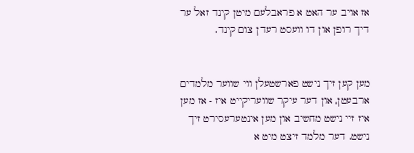אז אויב ער האט א פראבלעם מיטן קינד זאל ער דיך רופן און דו וועסט רעדן צום קינד.


מען קען זיך נישט פארשטעלן ווי שווער מלמדים ארבעטן, און דער עיקר שוועריקייט איז - אז מען איז זיי נישט מחשיב און מען אינטערעסירט זיך נישט. דער מלמד זיצט מיט א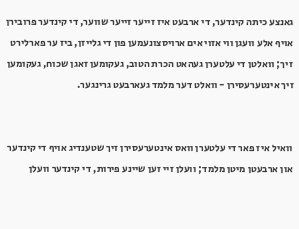גאנצע כיתה קינדער, די ארבעט איז זייער זייער שווער, די קינדער פרובירן אויף אלע וועגן ווי אזוי אים ארויסצונעמען פון די גלייזן, ביז ער פארלירט זיך; וואלטן די עלטערן געהאט הכרת הטוב, געקומען זאגן שכוח, געקומען זיך אינטערעסירן - וואלט דער מלמד געארבעט גרינגער.


וואיל איז פאר די עלטערן וואס אינטערעסירן זיך שטענדיג אויף די קינדער און ארבעטן מיטן מלמד; וועלן זיי זען שיינע פירות, די קינדער וועלן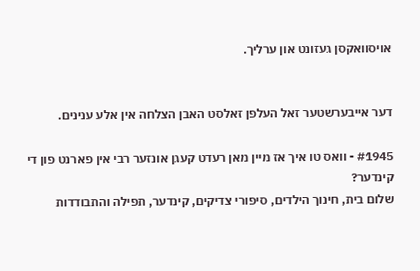אויסוואקסן געזונט און ערליך.


דער אייבערשטער זאל העלפן זאלסט האבן הצלחה אין אלע ענינים.

#1945 - וואס טו איך אז מיין מאן רעדט קעגן אונזער רבי אין פארנט פון די קינדער?
שלום בית, חינוך הילדים, סיפורי צדיקים, קינדער, תפילה והתבודדות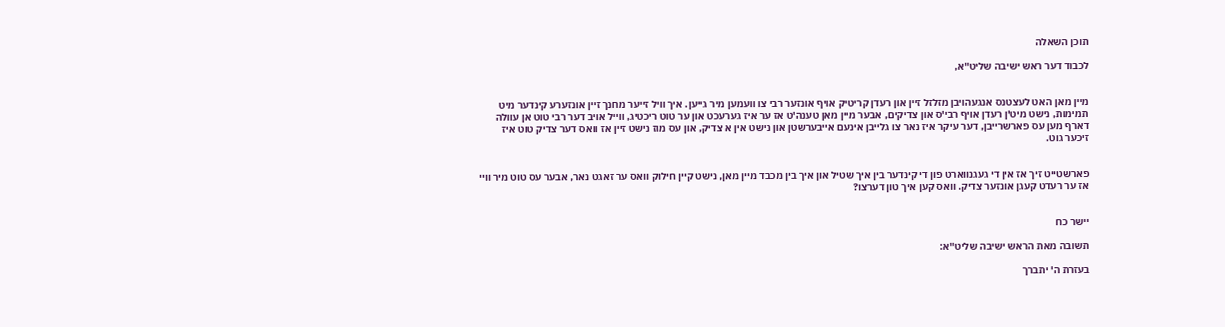תוכן השאלה

לכבוד דער ראש ישיבה שליט"א,


מיין מאן האט לעצטנס אנגעהויבן מזלזל זיין און רעדן קריטיק אויף אונזער רבי צו וועמען מיר גייען. איך וויל זייער מחנך זיין אונזערע קינדער מיט תמימות, נישט מיט'ן רעדן אויף רבי'ס און צדיקים, אבער מיין מאן טענה'ט אז ער איז גערעכט און ער טוט ריכטיג, ווייל אויב דער רבי טוט אן עוולה דארף מען עס פארשרייבן, דער עיקר איז נאר צו גלייבן אינעם אייבערשטן און נישט אין א צדיק, און עס מוז נישט זיין אז וואס דער צדיק טוט איז זיכער גוט.


פארשטייט זיך אז אין די געגנווארט פון די קינדער בין איך שטיל און איך בין מכבד מיין מאן, נישט קיין חילוק וואס ער זאגט נאר, אבער עס טוט מיר וויי אז ער רעדט קעגן אונזער צדיק. וואס קען איך טון דערצו?


יישר כח

תשובה מאת הראש ישיבה שליט"א:

בעזרת ה' יתברך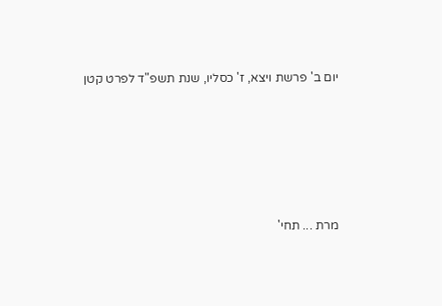יום ב' פרשת ויצא, ז' כסליו, שנת תשפ"ד לפרט קטן





מרת ... תחי'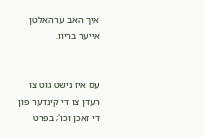איך האב ערהאלטן אייער בריוו.


עס איז נישט גוט צו רעדן צו די קינדער פון די זאכן וכו'; בפרט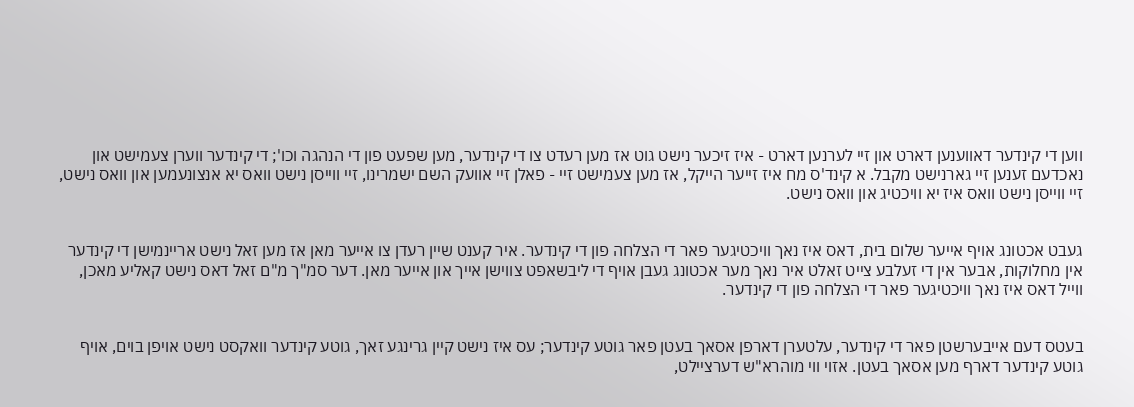ווען די קינדער דאווענען דארט און זיי לערנען דארט - איז זיכער נישט גוט אז מען רעדט צו די קינדער, מען שפעט פון די הנהגה וכו'; די קינדער ווערן צעמישט און נאכדעם זענען זיי גארנישט מקבל. א קינד'ס מח איז זייער הייקל, אז מען צעמישט זיי - פאלן זיי אוועק השם ישמרינו, זיי ווייסן נישט וואס יא אנצונעמען און וואס נישט, זיי ווייסן נישט וואס איז יא וויכטיג און וואס נישט.


געבט אכטונג אויף אייער שלום בית, דאס איז נאך וויכטיגער פאר די הצלחה פון די קינדער. איר קענט שיין רעדן צו אייער מאן אז מען זאל נישט אריינמישן די קינדער אין מחלוקות, אבער אין די זעלבע צייט זאלט איר נאך מער אכטונג געבן אויף די ליבשאפט צווישן אייך און אייער מאן. דער סמ"ך מ"ם זאל דאס נישט קאליע מאכן, ווייל דאס איז נאך וויכטיגער פאר די הצלחה פון די קינדער.


בעטס דעם אייבערשטן פאר די קינדער, עלטערן דארפן אסאך בעטן פאר גוטע קינדער; עס איז נישט קיין גרינגע זאך, גוטע קינדער וואקסט נישט אויפן בוים, אויף גוטע קינדער דארף מען אסאך בעטן. אזוי ווי מוהרא"ש דערציילט,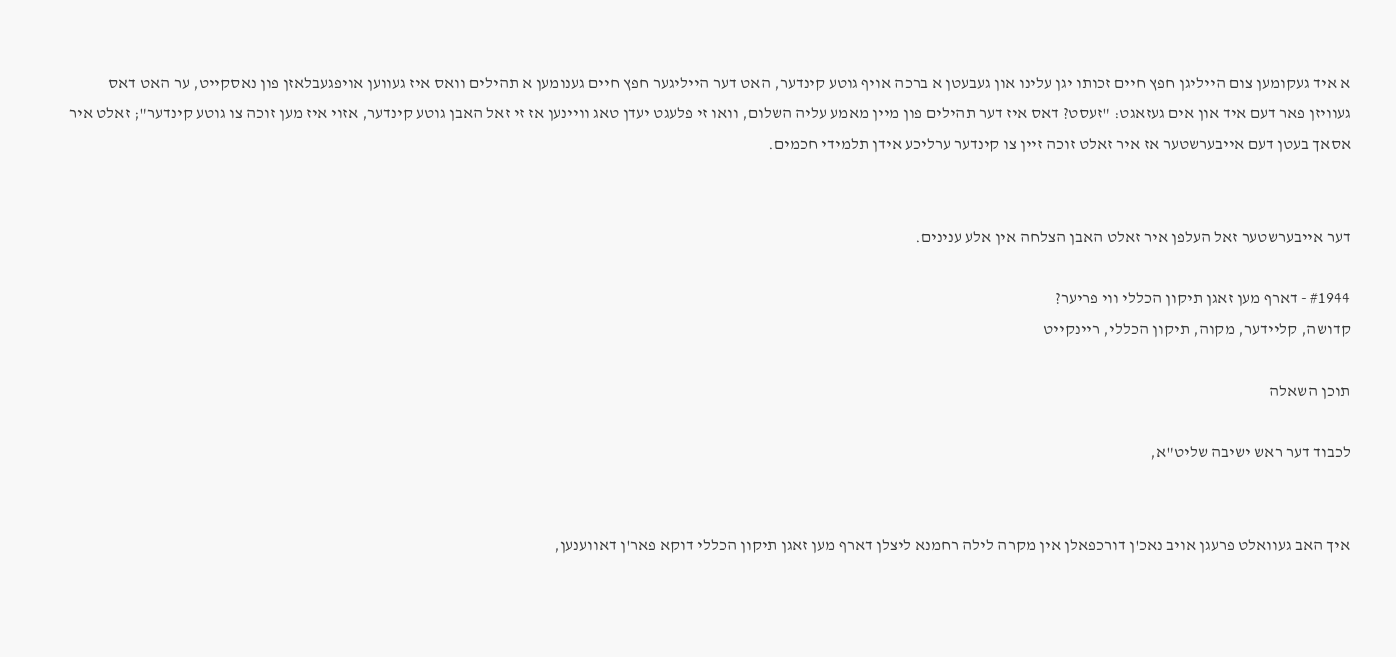א איד געקומען צום הייליגן חפץ חיים זכותו יגן עלינו און געבעטן א ברכה אויף גוטע קינדער, האט דער הייליגער חפץ חיים גענומען א תהילים וואס איז געווען אויפגעבלאזן פון נאסקייט, ער האט דאס געוויזן פאר דעם איד און אים געזאגט: "זעסט? דאס איז דער תהילים פון מיין מאמע עליה השלום, וואו זי פלעגט יעדן טאג וויינען אז זי זאל האבן גוטע קינדער, אזוי איז מען זוכה צו גוטע קינדער"; זאלט איר אסאך בעטן דעם אייבערשטער אז איר זאלט זוכה זיין צו קינדער ערליכע אידן תלמידי חכמים.


דער אייבערשטער זאל העלפן איר זאלט האבן הצלחה אין אלע ענינים.

#1944 - דארף מען זאגן תיקון הכללי ווי פריער?
קדושה, קליידער, מקוה, תיקון הכללי, ריינקייט

תוכן השאלה

לכבוד דער ראש ישיבה שליט"א,


איך האב געוואלט פרעגן אויב נאכ'ן דורכפאלן אין מקרה לילה רחמנא ליצלן דארף מען זאגן תיקון הכללי דוקא פאר'ן דאווענען,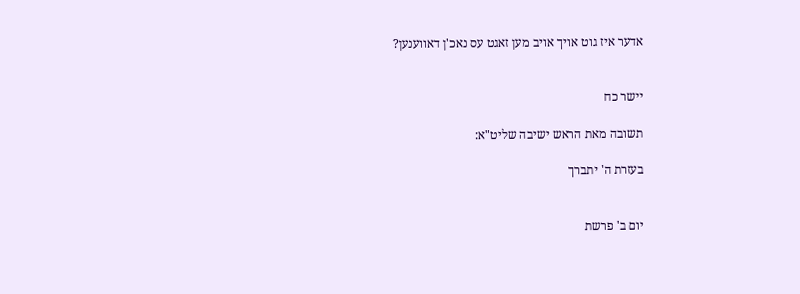אדער איז גוט אויך אויב מען זאגט עס נאכ'ן דאווענען?


יישר כח

תשובה מאת הראש ישיבה שליט"א:

בעזרת ה' יתברך


יום ב' פרשת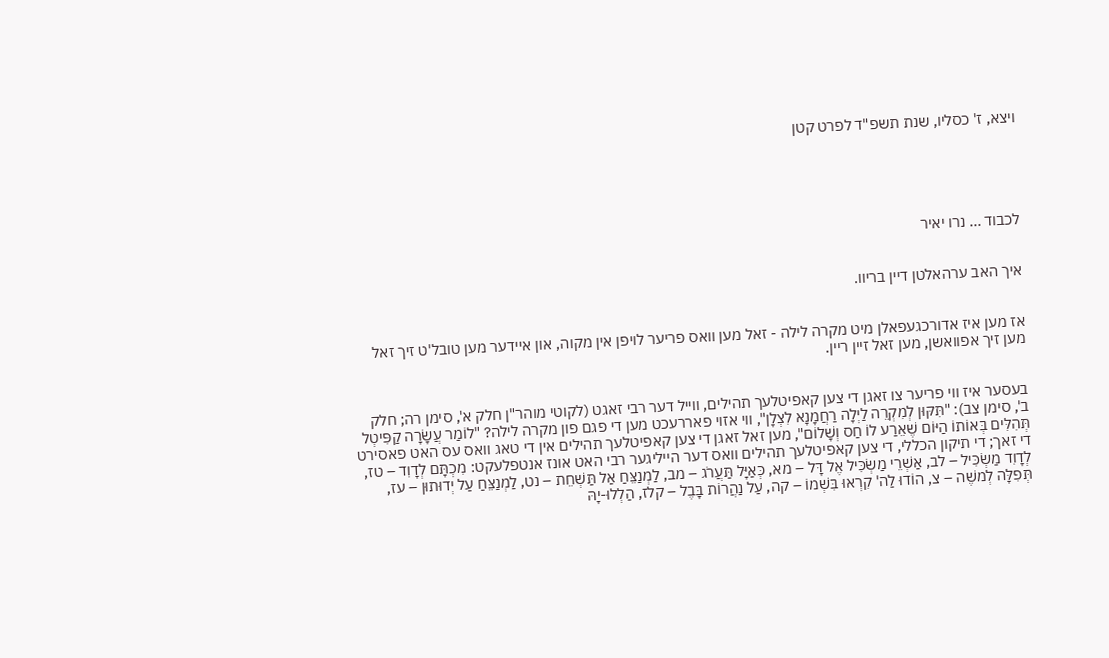ויצא, ז' כסליו, שנת תשפ"ד לפרט קטן





לכבוד ... נרו יאיר


איך האב ערהאלטן דיין בריוו.


אז מען איז אדורכגעפאלן מיט מקרה לילה - זאל מען וואס פריער לויפן אין מקוה, און איידער מען טובל'ט זיך זאל מען זיך אפוואשן, מען זאל זיין ריין.


בעסער איז ווי פריער צו זאגן די צען קאפיטלעך תהילים, ווייל דער רבי זאגט (לקוטי מוהר"ן חלק א', סימן רה; חלק ב', סימן צב): "תִּקּוּן לְמִקְרֵה לַיְלָה רַחֲמָנָא לִצְלָן", ווי אזוי פאררעכט מען די פגם פון מקרה לילה? "לוֹמַר עֲשָׂרָה קַפִּיטְל תְּהִלִּים בְּאוֹתוֹ הַיּוֹם שֶׁאֵרַע לוֹ חַס וְשָׁלוֹם", מען זאל זאגן די צען קאפיטלעך תהילים אין די טאג וואס עס האט פאסירט די זאך; די תיקון הכללי, די צען קאפיטלעך תהילים וואס דער הייליגער רבי האט אונז אנטפלעקט: מִכְתָּם לְדָוִד – טז, לְדָוִד מַשְׂכִּיל – לב, אַשְׁרֵי מַשְׂכִּיל אֶל דָּל – מא, כְּאַיָּל תַּעֲרֹג – מב, לַמְנַצֵּחַ אַל תַּשְׁחֵת – נט, לַמְנַצֵּחַ עַל יְדוּתוּן – עז, תְּפִלָּה לְמשֶׁה – צ, הוֹדוּ לַה' קִרְאוּ בִּשְׁמוֹ – קה, עַל נַהֲרוֹת בָּבֶל – קלז, הַלְלוּ-יָהּ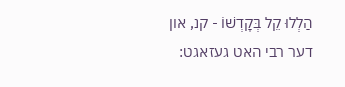הַלְלוּ קֵל בְּקָדְשׁוֹ - קנ, און דער רבי האט געזאגט: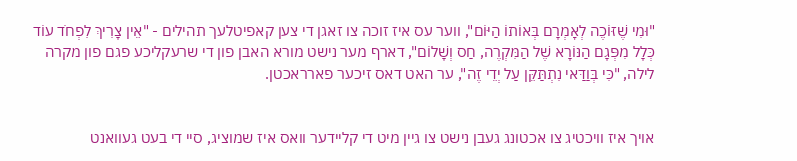"וּמִי שֶׁזּוֹכֶה לְאָמְרָם בְּאוֹתוֹ הַיּוֹם", ווער עס איז זוכה צו זאגן די צען קאפיטלעך תהילים - "אֵין צָרִיךְ לִפְחֹד עוֹד כְּלָל מִפְּגָם הַנּוֹרָא שֶׁל הַמִּקְרֶה, חַס וְשָׁלוֹם", דארף מער נישט מורא האבן פון די שרעקליכע פגם פון מקרה לילה, "כִּי בְּוַדַּאי נִתְתַּקֵּן עַל יְדֵי זֶה", ער האט דאס זיכער פארראכטן.


אויך איז וויכטיג צו אכטונג געבן נישט צו גיין מיט די קליידער וואס איז שמוציג, סיי די בעט געוואנט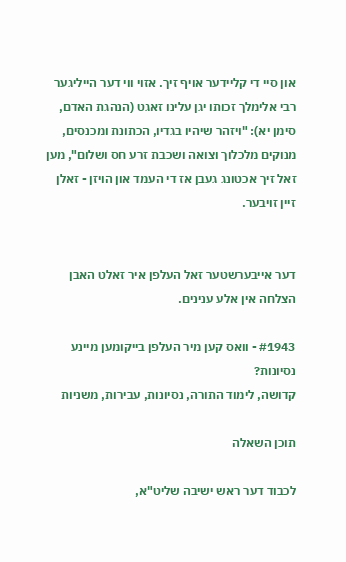און סיי די קליידער אויף זיך. אזוי ווי דער הייליגער רבי אלימלך זכותו יגן עלינו זאגט (הנהגת האדם, סימן יא): "ויזהר שיהיו בגדיו, הכתונת ומכנסים, מנוקים מלכלוך וצואה ושכבת זרע חס ושלום", מען זאל זיך אכטונג געבן אז די העמד און הויזן - זאלן זיין זויבער.


דער אייבערשטער זאל העלפן איר זאלט האבן הצלחה אין אלע ענינים.

#1943 - וואס קען מיר העלפן בייקומען מיינע נסיונות?
קדושה, לימוד התורה, נסיונות, עבירות, משניות

תוכן השאלה

לכבוד דער ראש ישיבה שליט"א,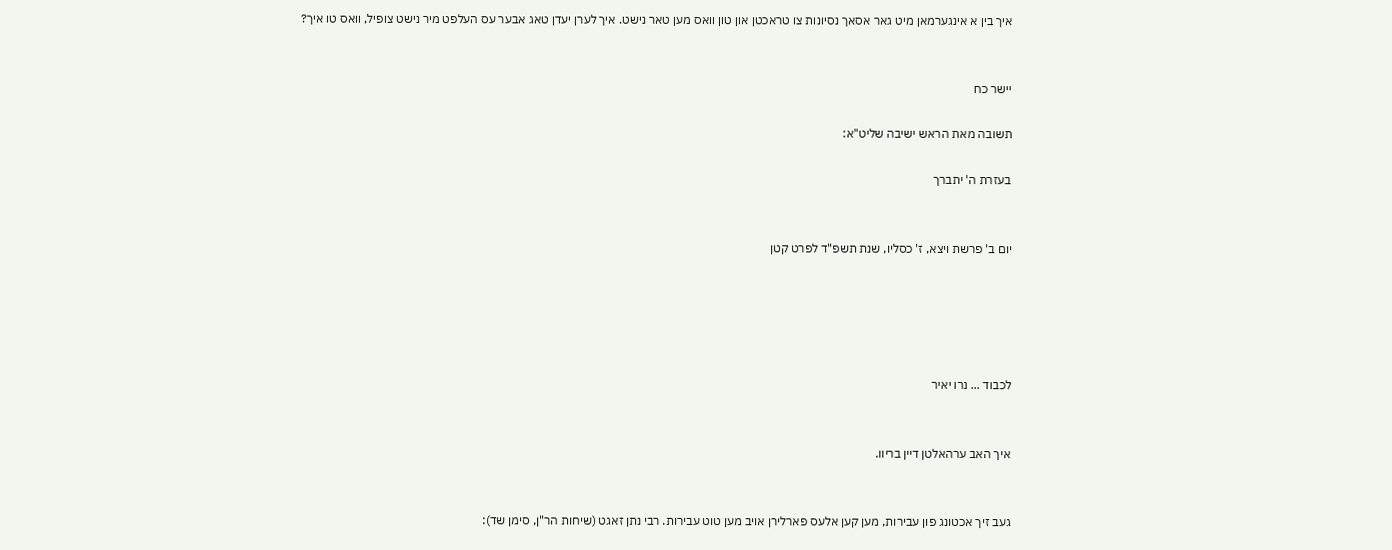איך בין א אינגערמאן מיט גאר אסאך נסיונות צו טראכטן און טון וואס מען טאר נישט. איך לערן יעדן טאג אבער עס העלפט מיר נישט צופיל, וואס טו איך?


יישר כח

תשובה מאת הראש ישיבה שליט"א:

בעזרת ה' יתברך


יום ב' פרשת ויצא, ז' כסליו, שנת תשפ"ד לפרט קטן





לכבוד ... נרו יאיר


איך האב ערהאלטן דיין בריוו.


געב זיך אכטונג פון עבירות, מען קען אלעס פארלירן אויב מען טוט עבירות. רבי נתן זאגט (שיחות הר"ן, סימן שד):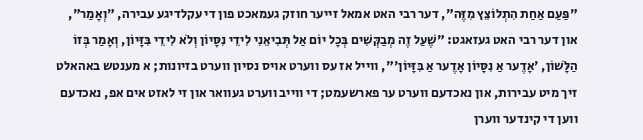"פַּעַם אַחַת הִתְלוֹצֵץ מִזֶּה", דער רבי האט אמאל זייער חוזק געמאכט פון די עקלדיגע עבירה, "וְאָמַר", און דער רבי האט געזאגט: "שֶׁעַל זֶה מְבַקְּשִׁים בְּכָל יוֹם אַל תְּבִיאֵנִי לִידֵי נִסָּיוֹן וְלֹא לִידֵי בִּזָּיוֹן, וְאָמַר בְּזוֹ הַלָּשׁוֹן, 'אָדֶער אַ נִסָּיוֹן אָדֶער אַ בִּזָּיוֹן'", ווייל אז עס ווערט אויס נסיון ווערט בזיונות; א מענטש באהאלט זיך מיט עבירות, און נאכדעם ווערט ער פארשעמט; די ווייב ווערט געוואר און זי לאזט אים אפ, נאכדעם ווען די קינדער ווערן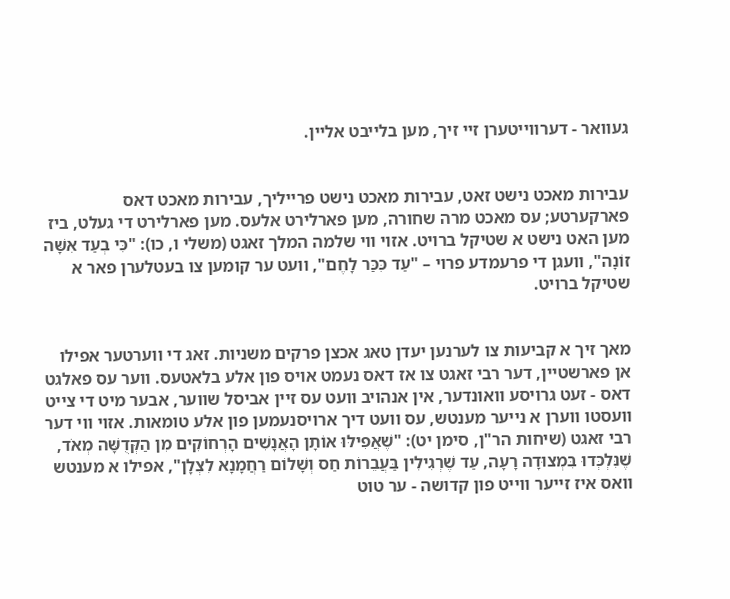געוואר - דערווייטערן זיי זיך, מען בלייבט אליין.


עבירות מאכט נישט זאט, עבירות מאכט נישט פרייליך, עבירות מאכט דאס פארקערטע; עס מאכט מרה שחורה, מען פארלירט אלעס. מען פארלירט די געלט, ביז מען האט נישט א שטיקל ברויט. אזוי ווי שלמה המלך זאגט (משלי ו, כו): "כִּי בְעַד אִשָּׁה זוֹנָה", וועגן די פרעמדע פרוי – "עַד כִּכַּר לָחֶם", וועט ער קומען צו בעטלערן פאר א שטיקל ברויט.


מאך זיך א קביעות צו לערנען יעדן טאג אכצן פרקים משניות. זאג די ווערטער אפילו אן פארשטיין, דער רבי זאגט צו אז דאס נעמט אויס פון אלע בלאטעס. ווער עס פאלגט דאס - זעט גרויסע וואונדער, אין אנהויב וועט עס זיין אביסל שווער, אבער מיט די צייט וועסטו ווערן א נייער מענטש, עס וועט דיך ארויסנעמען פון אלע טומאות. אזוי ווי דער רבי זאגט (שיחות הר"ן, סימן יט): "שֶׁאֲפִילּוּ אוֹתָן הָאֲנָשִׁים הָרְחוֹקִים מִן הַקְּדֻשָּׁה מְאֹד, שֶׁנִּלְכְּדוּ בִּמְצוּדָה רָעָה, עַד שֶׁרְגִילִין בַּעֲבֵרוֹת חַס וְשָׁלוֹם רַחֲמָנָא לִצְלָן", אפילו א מענטש וואס איז זייער ווייט פון קדושה - ער טוט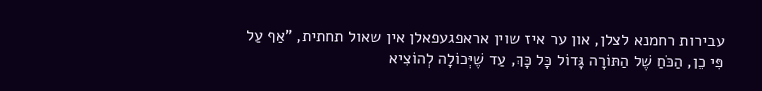עבירות רחמנא לצלן, און ער איז שוין אראפגעפאלן אין שאול תחתית, "אַף עַל פִּי כֵן, הַכֹּחַ שֶׁל הַתּוֹרָה גָּדוֹל כָּל כָּךְ, עַד שֶׁיְּכוֹלָה לְהוֹצִיא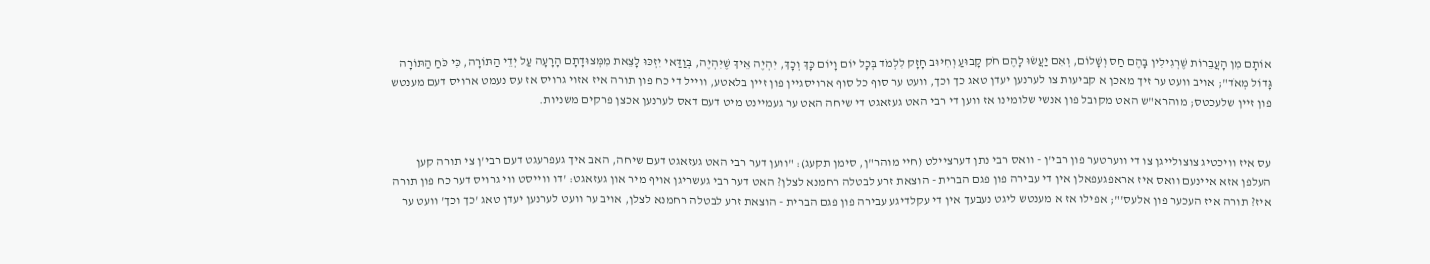אוֹתָם מִן הָעֲבֵרוֹת שֶׁרְגִילִין בָּהֶם חַס וְשָׁלוֹם, וְאִם יַעֲשׂוּ לָהֶם חֹק קָבוּעַ וְחִיּוּב חָזָק לִלְמֹד בְּכָל יוֹם וָיוֹם כָּךְ וְכָךְ, יִהְיֶה אֵיךְ שֶׁיִּהְיֶה, בְּוַדַּאי יִזְכּוּ לָצֵאת מִמְּצוּדָתָם הָרָעָה עַל יְדֵי הַתּוֹרָה, כִּי כֹּחַ הַתּוֹרָה גָּדוֹל מְאֹד"; אויב וועט ער זיך מאכן א קביעות צו לערנען יעדן טאג כך וכך, וועט ער סוף כל סוף ארויסגיין פון זיין בלאטע, ווייל די כח פון תורה איז אזוי גרויס אז עס נעמט ארויס דעם מענטש פון זיין שלעכטס; מוהרא"ש האט מקובל פון אנשי שלומינו אז ווען די רבי האט געזאגט די שיחה האט ער געמיינט מיט דעם דאס לערנען אכצן פרקים משניות.


עס איז וויכטיג צוצולייגן צו די ווערטער פון רבי'ן - וואס רבי נתן דערציילט (חיי מוהר"ן, סימן תקעג): "ווען דער רבי האט געזאגט דעם שיחה, האב איך געפרעגט דעם רבי'ן צי תורה קען העלפן אזא איינעם וואס איז אראפגעפאלן אין די עבירה פון פגם הברית - הוצאת זרע לבטלה רחמנא לצלן? האט דער רבי געשריגן אויף מיר און געזאגט: 'דו ווייסט ווי גרויס דער כח פון תורה איז? תורה איז העכער פון אלעס'"; אפילו אז א מענטש ליגט נעבעך אין די עקלדיגע עבירה פון פגם הברית - הוצאת זרע לבטלה רחמנא לצלן, אויב ער וועט לערנען יעדן טאג 'כך וכך' וועט ער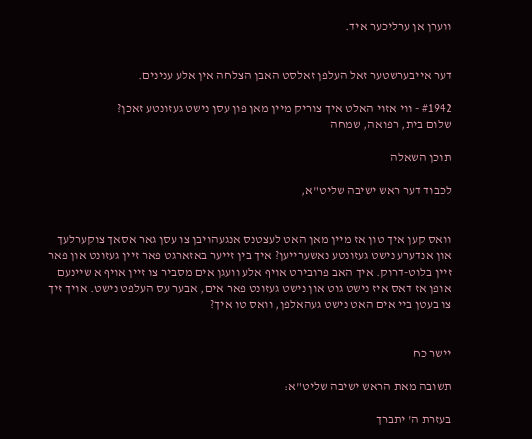ווערן אן ערליכער איד.


דער אייבערשטער זאל העלפן זאלסט האבן הצלחה אין אלע ענינים.

#1942 - ווי אזוי האלט איך צוריק מיין מאן פון עסן נישט געזונטע זאכן?
שלום בית, רפואה, שמחה

תוכן השאלה

לכבוד דער ראש ישיבה שליט"א,


וואס קען איך טון אז מיין מאן האט לעצטנס אנגעהויבן צו עסן גאר אסאך צוקערלעך און אנדערע נישט געזונטע נאשערייען? איך בין זייער באזארגט פאר זיין געזונט און פאר זיין בלוט-דרוק. איך האב פרובירט אויף אלע וועגן אים מסביר צו זיין אויף א שיינעם אופן אז דאס איז נישט גוט און נישט געזונט פאר אים, אבער עס העלפט נישט. אויך זיך צו בעטן ביי אים האט נישט געהאלפן, וואס טו איך?


יישר כח

תשובה מאת הראש ישיבה שליט"א:

בעזרת ה' יתברך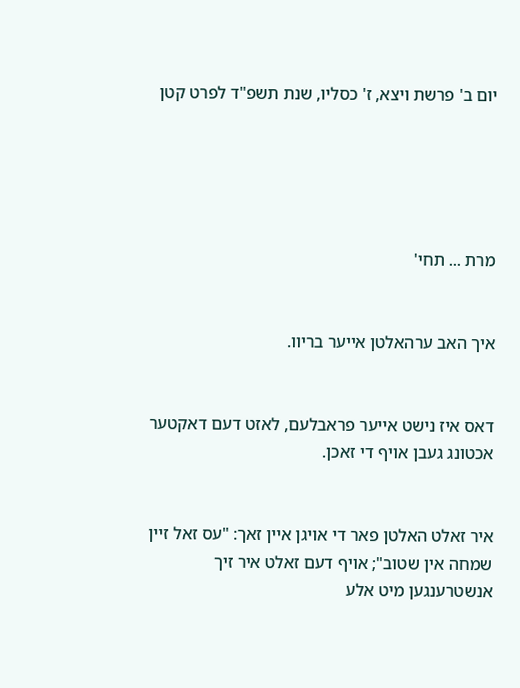יום ב' פרשת ויצא, ז' כסליו, שנת תשפ"ד לפרט קטן





מרת ... תחי'


איך האב ערהאלטן אייער בריוו.


דאס איז נישט אייער פראבלעם, לאזט דעם דאקטער אכטונג געבן אויף די זאכן.


איר זאלט האלטן פאר די אויגן איין זאך: "עס זאל זיין שמחה אין שטוב"; אויף דעם זאלט איר זיך אנשטרענגען מיט אלע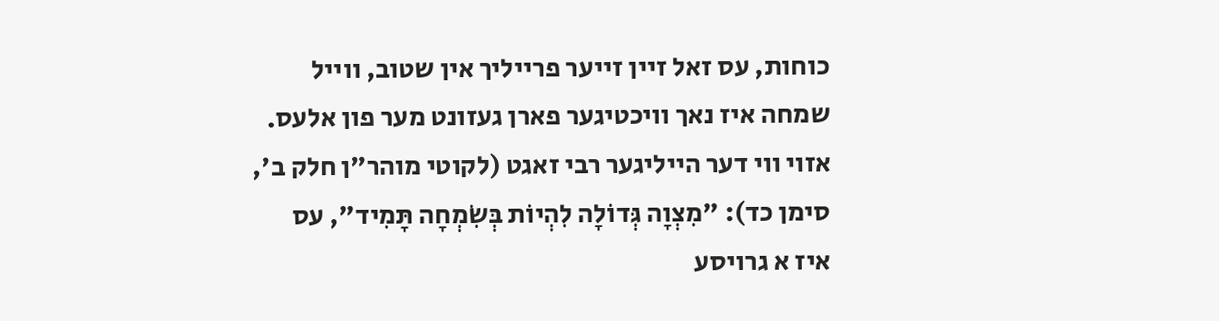כוחות, עס זאל זיין זייער פרייליך אין שטוב, ווייל שמחה איז נאך וויכטיגער פארן געזונט מער פון אלעס. אזוי ווי דער הייליגער רבי זאגט (לקוטי מוהר"ן חלק ב', סימן כד): "מִצְוָה גְּדוֹלָה לִהְיוֹת בְּשִֹמְחָה תָּמִיד", עס איז א גרויסע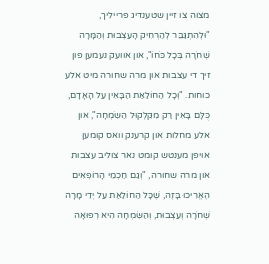מצוה צו זיין שטענדיג פרייליך, "וּלְהִתְגַּבֵּר לְהַרְחִיק הָעַצְבוּת וְהַמָּרָה שְׁחֹרָה בְּכָל כֹּחוֹ", און אוועק נעמען פון זיך די עצבות און מרה שחורה מיט אלע כוחות. "וְכָל הַחוֹלַאַת הַבָּאִין עַל הָאָדָם, כֻּלָּם בָּאִין רַק מִקִּלְקוּל הַשִֹּמְחָה", און אלע מחלות און קרענק וואס קומען אויפן מענטש קומט נאר צוליב עצבות און מרה שחורה, "וְגַם חַכְמֵי הָרוֹפְאִים הֶאֱרִיכוּ בָּזֶה, שֶׁכָּל הַחוֹלַאַת עַל יְדֵי מָרָה שְׁחֹרָה וְעַצְבוּת, וְהַשִּׂמְחָה הִיא רְפוּאָה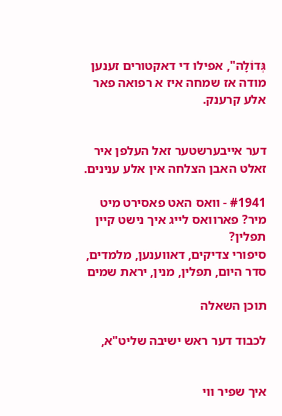גְּדוֹלָה", אפילו די דאקטורים זענען מודה אז שמחה איז א רפואה פאר אלע קרענק.


דער אייבערשטער זאל העלפן איר זאלט האבן הצלחה אין אלע ענינים.

#1941 - וואס האט פאסירט מיט מיר? פארוואס לייג איך נישט קיין תפלין?
סיפורי צדיקים, דאווענען, מלמדים, סדר היום, תפלין, מנין, יראת שמים

תוכן השאלה

לכבוד דער ראש ישיבה שליט"א,


איך שפיר ווי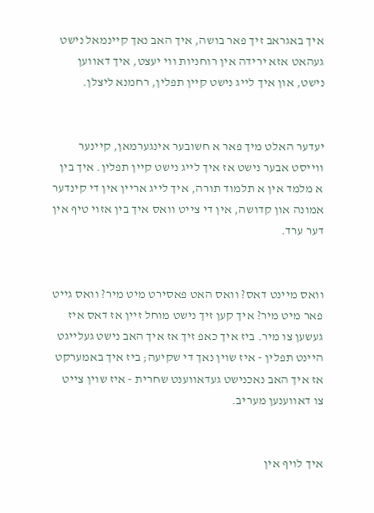איך באגראב זיך פאר בושה, איך האב נאך קיינמאל נישט געהאט אזא ירידה אין רוחניות ווי יעצט, איך דאווען נישט, און איך לייג נישט קיין תפלין, רחמנא ליצלן.


יעדער האלט מיך פאר א חשובער אינגערמאן, קיינער ווייסט אבער נישט אז איך לייג נישט קיין תפלין. איך בין א מלמד אין א תלמוד תורה, איך לייג אריין אין די קינדער אמונה און קדושה, אין די צייט וואס איך בין אזוי טיף אין דער ערד.


וואס מיינט דאס? וואס האט פאסירט מיט מיר? וואס גייט פאר מיט מיר? איך קען זיך נישט מוחל זיין אז דאס איז געשען צו מיר. ביז איך כאפ זיך אז איך האב נישט געלייגט היינט תפלין - איז שוין נאך די שקיעה; ביז איך באמערקט אז איך האב נאכנישט געדאווענט שחרית - איז שוין צייט צו דאווענען מעריב.


איך לויף אין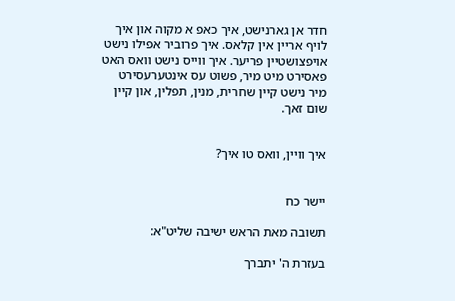חדר אן גארנישט, איך כאפ א מקוה און איך לויף אריין אין קלאס. איך פרוביר אפילו נישט אויפצושטיין פריער. איך ווייס נישט וואס האט פאסירט מיט מיר, פשוט עס אינטערעסירט מיר נישט קיין שחרית, מנין, תפלין, און קיין שום זאך.


איך וויין, וואס טו איך?


יישר כח

תשובה מאת הראש ישיבה שליט"א:

בעזרת ה' יתברך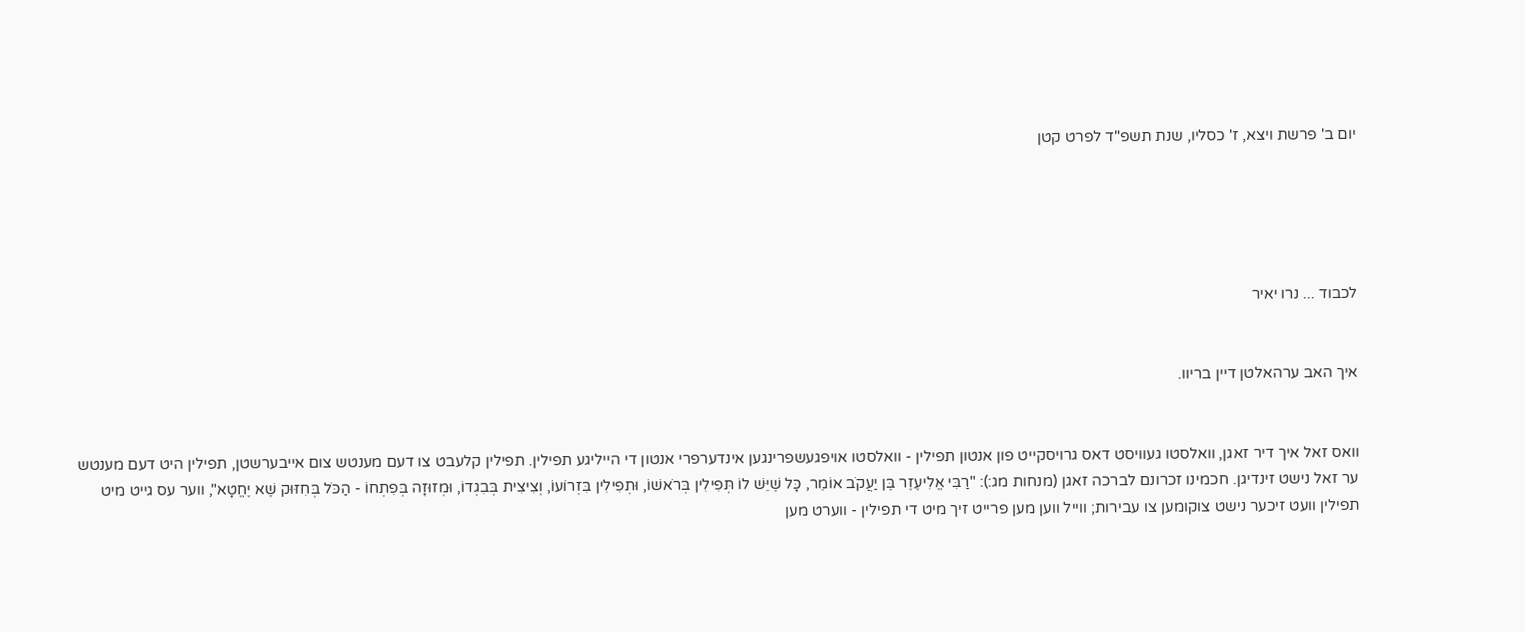יום ב' פרשת ויצא, ז' כסליו, שנת תשפ"ד לפרט קטן





לכבוד ... נרו יאיר


איך האב ערהאלטן דיין בריוו.


וואס זאל איך דיר זאגן, וואלסטו געוויסט דאס גרויסקייט פון אנטון תפילין - וואלסטו אויפגעשפרינגען אינדערפרי אנטון די הייליגע תפילין. תפילין קלעבט צו דעם מענטש צום אייבערשטן, תפילין היט דעם מענטש ער זאל נישט זינדיגן. חכמינו זכרונם לברכה זאגן (מנחות מג:): "רַבִּי אֱלִיעֶזֶר בֶּן יַעֲקֹב אוֹמֵר, כָּל שֶׁיֵּשׁ לוֹ תְּפִילִין בְּרֹאשׁוֹ, וּתְפִילִין בִּזְרוֹעוֹ, וְצִיצִית בְּבִגְדוֹ, וּמְזוּזָה בְּפִתְחוֹ - הַכֹּל בְּחִזּוּק שֶׁא יֶחֱטָא", ווער עס גייט מיט תפילין וועט זיכער נישט צוקומען צו עבירות; ווייל ווען מען פרייט זיך מיט די תפילין - ווערט מען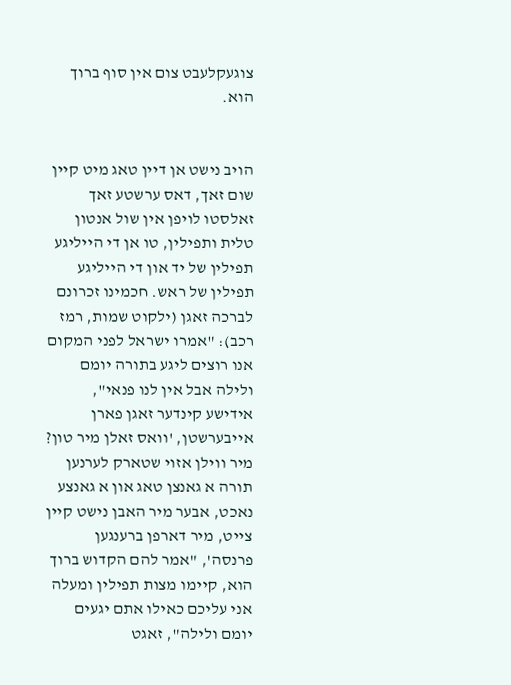צוגעקלעבט צום אין סוף ברוך הוא.


הויב נישט אן דיין טאג מיט קיין שום זאך, דאס ערשטע זאך זאלסטו לויפן אין שול אנטון טלית ותפילין, טו אן די הייליגע תפילין של יד און די הייליגע תפילין של ראש. חכמינו זכרונם לברכה זאגן (ילקוט שמות, רמז רכב): "אמרו ישראל לפני המקום אנו רוצים ליגע בתורה יומם ולילה אבל אין לנו פנאי", אידישע קינדער זאגן פארן אייבערשטן, 'וואס זאלן מיר טון? מיר ווילן אזוי שטארק לערנען תורה א גאנצן טאג און א גאנצע נאכט, אבער מיר האבן נישט קיין צייט, מיר דארפן ברענגען פרנסה', "אמר להם הקדוש ברוך הוא, קיימו מצות תפילין ומעלה אני עליכם כאילו אתם יגעים יומם ולילה", זאגט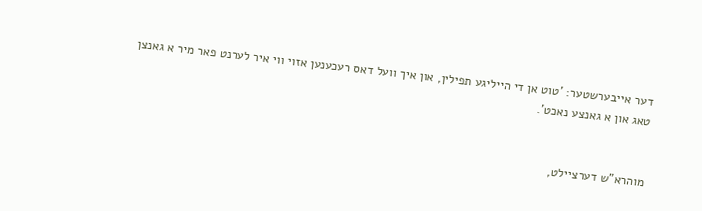דער אייבערשטער: 'טוט אן די הייליגע תפילין, און איך וועל דאס רעכענען אזוי ווי איר לערנט פאר מיר א גאנצן טאג און א גאנצע נאכט'.


מוהרא"ש דערציילט,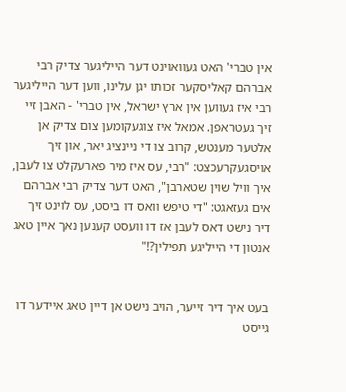אין טברי' האט געוואוינט דער הייליגער צדיק רבי אברהם קאליסקער זכותו יגן עלינו, ווען דער הייליגער רבי איז געווען אין ארץ ישראל, אין טברי' - האבן זיי זיך געטראפן. אמאל איז צוגעקומען צום צדיק אן אלטער מענטש, קרוב צו די ניינציג יאר, און זיך אויסגעקרעכצט: "רבי, עס איז מיר פארעקלט צו לעבן, איך וויל שוין שטארבן", האט דער צדיק רבי אברהם אים געזאגט: "די טיפש וואס דו ביסט, עס לוינט זיך דיר נישט דאס לעבן אז דו וועסט קענען נאך איין טאג אנטון די הייליגע תפילין?!"


בעט איך דיר זייער, הויב נישט אן דיין טאג איידער דו גייסט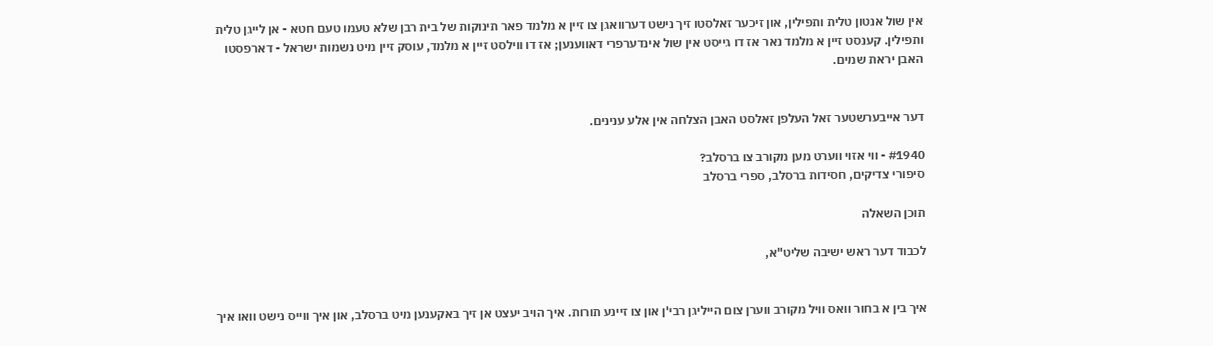אין שול אנטון טלית ותפילין, און זיכער זאלסטו זיך נישט דערוואגן צו זיין א מלמד פאר תינוקות של בית רבן שלא טעמו טעם חטא - אן לייגן טלית ותפילין. קענסט זיין א מלמד נאר אז דו גייסט אין שול אינדערפרי דאווענען; אז דו ווילסט זיין א מלמד, עוסק זיין מיט נשמות ישראל - דארפסטו האבן יראת שמים.


דער אייבערשטער זאל העלפן זאלסט האבן הצלחה אין אלע ענינים.

#1940 - ווי אזוי ווערט מען מקורב צו ברסלב?
סיפורי צדיקים, חסידות ברסלב, ספרי ברסלב

תוכן השאלה

לכבוד דער ראש ישיבה שליט"א,


איך בין א בחור וואס וויל מקורב ווערן צום הייליגן רבי'ן און צו זיינע תורות. איך הויב יעצט אן זיך באקענען מיט ברסלב, און איך ווייס נישט וואו איך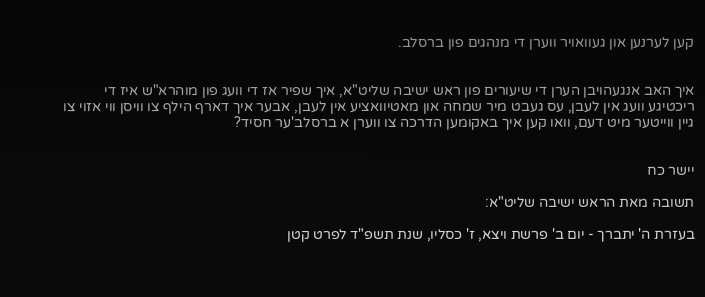קען לערנען און געוואויר ווערן די מנהגים פון ברסלב.


איך האב אנגעהויבן הערן די שיעורים פון ראש ישיבה שליט"א, איך שפיר אז די וועג פון מוהרא"ש איז די ריכטיגע וועג אין לעבן, עס געבט מיר שמחה און מאטיוואציע אין לעבן, אבער איך דארף הילף צו וויסן ווי אזוי צו גיין ווייטער מיט דעם, וואו קען איך באקומען הדרכה צו ווערן א ברסלב'ער חסיד?


יישר כח

תשובה מאת הראש ישיבה שליט"א:

בעזרת ה' יתברך - יום ב' פרשת ויצא, ז' כסליו, שנת תשפ"ד לפרט קטן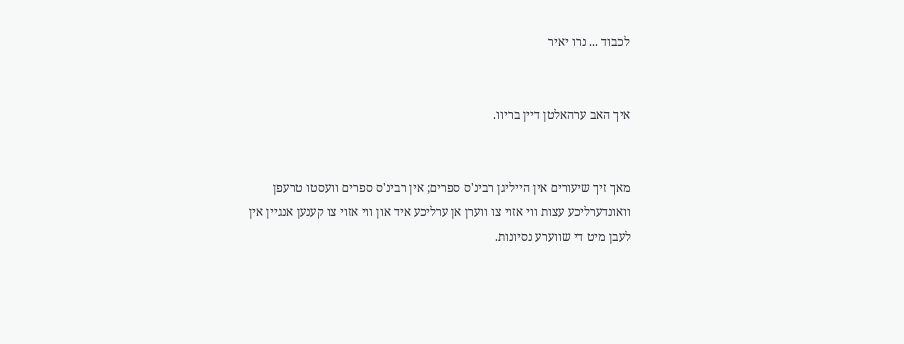לכבוד ... נרו יאיר


איך האב ערהאלטן דיין בריוו.


מאך זיך שיעורים אין הייליגן רבינ'ס ספרים; אין רבינ'ס ספרים וועסטו טרעפן וואונדערליכע עצות ווי אזוי צו ווערן אן ערליכע איד און ווי אזוי צו קענען אנגיין אין לעבן מיט די שווערע נסיונות.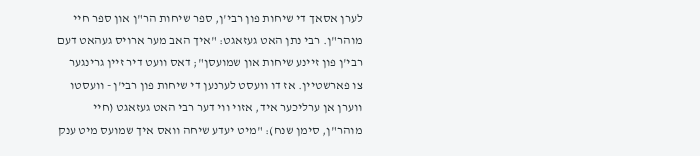לערן אסאך די שיחות פון רבי'ן, ספר שיחות הר"ן און ספר חיי מוהר"ן. רבי נתן האט געזאגט: "איך האב מער ארויס געהאט דעם רבי'ן פון זיינע שיחות און שמועסן"; דאס וועט דיר זיין גרינגער צו פארשטיין. אז דו וועסט לערנען די שיחות פון רבי'ן - וועסטו ווערן אן ערליכער איד, אזוי ווי דער רבי האט געזאגט (חיי מוהר"ן, סימן שנח): "מיט יעדע שיחה וואס איך שמועס מיט ענק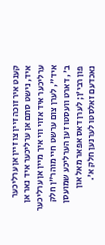קענט איר זוכה זיין צו זיין אן ערליכער איד, נישט סתם אן ערליכער איד נאר אן ערליכער איד אזוי ווי איך מיין אן ערליכער איד", לערן צום ערשט חיי מוהר"ן חלק ב', דארט וועסטו זען הערליכע שמועסן פון רבי'ן; לערן דאס אפאר מאל און נאכדעם זאלסטו לערנען חלק א'.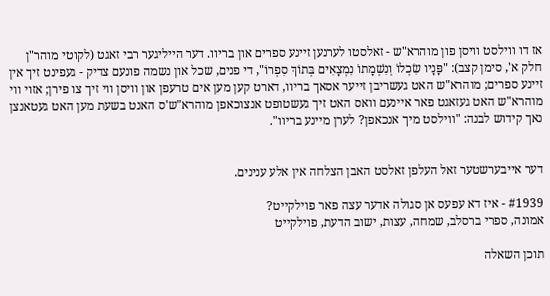אז דו ווילסט וויסן פון מוהרא"ש - זאלסטו לערנען זיינע ספרים און בריוו. דער הייליגער רבי זאגט (לקוטי מוהר"ן חלק א', סימן קצב): "פָּנָיו שִׂכְלוֹ וְנִשְׁמָתוֹ נִמְצָאִים בְּתוֹךְ סִפְרוֹ", די פנים, שכל און נשמה פונעם צדיק - געפינט זיך אין זיינע ספרים; מוהרא"ש האט געשריבן זייער אסאך בריוו, דארט קען מען אים טרעפן און וויסן ווי זיך צו פירן; אזוי ווי מוהרא"ש האט געזאגט פאר איינעם וואס האט זיך געשטופט אנצוכאפן מוהרא"ש'ס האנט בשעת מען האט געטאנצן נאך קידוש לבנה: "ווילסט מיך אנכאפן? לערן מיינע בריוו".


דער אייבערשטער זאל העלפן זאלסט האבן הצלחה אין אלע ענינים.

#1939 - איז דא עפעס אן סגולה אדער עצה פאר פוילקייט?
אמונה, ספרי ברסלב, שמחה, עצות, ישוב הדעת, פוילקייט

תוכן השאלה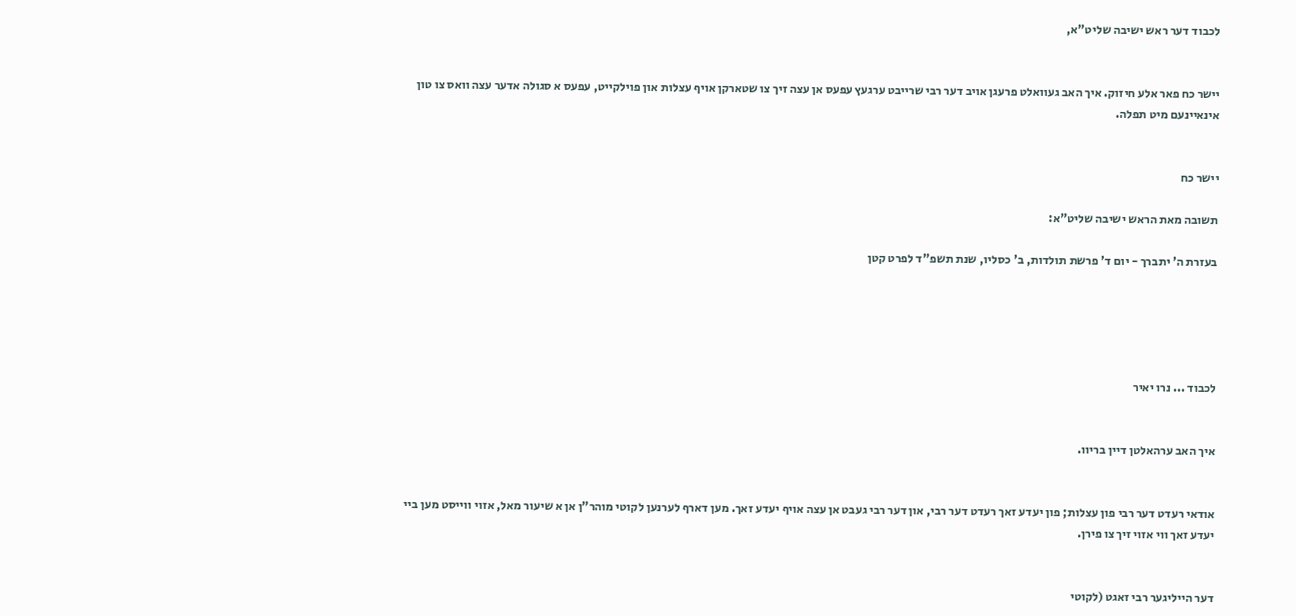לכבוד דער ראש ישיבה שליט"א,


יישר כח פאר אלע חיזוק. איך האב געוואלט פרעגן אויב דער רבי שרייבט ערגעץ עפעס אן עצה זיך צו שטארקן אויף עצלות און פוילקייט, עפעס א סגולה אדער עצה וואס צו טון אינאיינעם מיט תפלה.


יישר כח

תשובה מאת הראש ישיבה שליט"א:

בעזרת ה' יתברך - יום ד' פרשת תולדות, ב' כסליו, שנת תשפ"ד לפרט קטן





לכבוד ... נרו יאיר


איך האב ערהאלטן דיין בריוו.


אודאי רעדט דער רבי פון עצלות; פון יעדע זאך רעדט דער רבי, און דער רבי געבט אן עצה אויף יעדע זאך. מען דארף לערנען לקוטי מוהר"ן אן א שיעור מאל, אזוי ווייסט מען ביי יעדע זאך ווי אזוי זיך צו פירן.


דער הייליגער רבי זאגט (לקוטי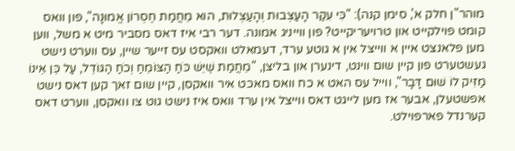מוהר"ן חלק א', סימן קנה): "כִּי עִקַּר הָעַצְבוּת וְהָעַצְלוּת, הוּא מֵחֲמַת חֶסְרוֹן אֱמוּנָה", פון וואס קומט פוילקייט און טרויעריקייט? פון ווייניג אמונה. דער רבי איז דאס מסביר מיט א משל, ווען מען פלאנצט איין א ווייצל אין א גוטע ערד, דעמאלט וואקסט עס זייער שיין, עס ווערט נישט געשטערט פון קיין שום ווינט, דינערן און בליצן, "מֵחֲמַת שֶׁיֵּשׁ כֹּחַ הַצּוֹמֵחַ וְכֹחַ הַגּוֹדֵל, עַל כֵּן אֵינוֹ מַזִּיק לוֹ שׁוּם דָּבָר", ווייל עס האט א כח וואס מאכט איר וואקסן, קיין שום זאך קען דאס נישט אפשטעלן, אבער אז מען לייגט דאס ווייצל אין ערד וואס איז נישט גוט צו וואקסן, ווערט דאס קערנדל פארפוילט.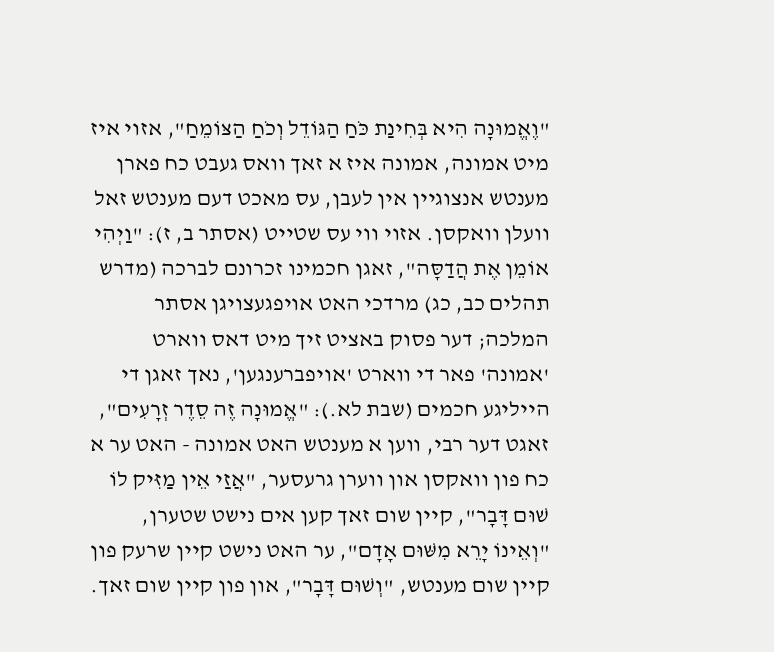"וֶאֱמוּנָה הִיא בְּחִינַת כֹּחַ הַגּוֹדֵל וְכֹחַ הַצּוֹמֵחַ", אזוי איז מיט אמונה, אמונה איז א זאך וואס געבט כח פארן מענטש אנצוגיין אין לעבן, עס מאכט דעם מענטש זאל וועלן וואקסן. אזוי ווי עס שטייט (אסתר ב, ז): "וַיְהִי אוֹמֵן אֶת הֲדַסָּה", זאגן חכמינו זכרונם לברכה (מדרש תהלים כב, כג) מרדכי האט אויפגעצויגן אסתר המלכה; דער פסוק באציט זיך מיט דאס ווארט 'אמונה' פאר די ווארט 'אויפברענגען', נאך זאגן די הייליגע חכמים (שבת לא.): "אֱמוּנָה זֶה סֵדֶר זְרָעִים", זאגט דער רבי, ווען א מענטש האט אמונה - האט ער א כח פון וואקסן און ווערן גרעסער, "אֲזַי אֵין מַזִּיק לוֹ שׁוּם דָּבָר", קיין שום זאך קען אים נישט שטערן, "וְאֵינוֹ יָרֵא מִשּׁוּם אָדָם", ער האט נישט קיין שרעק פון קיין שום מענטש, "וְשׁוּם דָּבָר", און פון קיין שום זאך.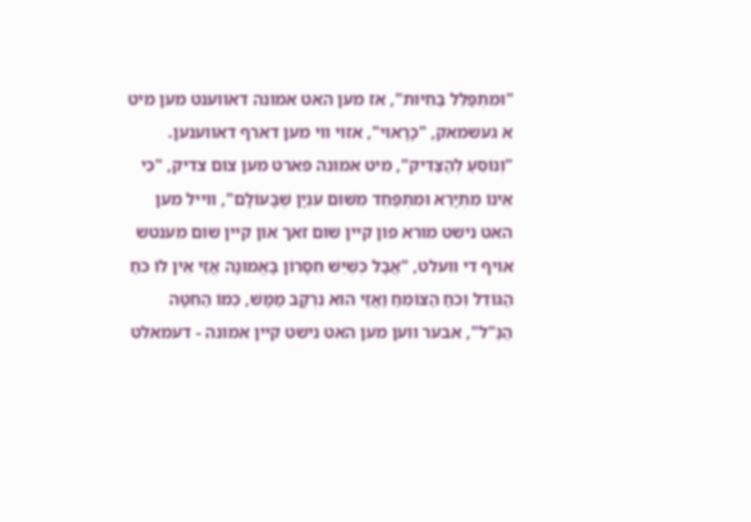"וּמִתְפַּלֵּל בַּחִיּוּת", אז מען האט אמונה דאווענט מען מיט א געשמאק, "כָּרָאוּי", אזוי ווי מען דארף דאווענען. "וְנוֹסֵעַ לְהַצַּדִּיק", מיט אמונה פארט מען צום צדיק, "כִּי אֵינוֹ מִתְיָרֵא וּמִתְפַּחֵד מִשּׁוּם עִנְיָן שֶׁבָּעוֹלָם", ווייל מען האט נישט מורא פון קיין שום זאך און קיין שום מענטש אויף די וועלט, "אֲבָל כְּשֶׁיֵּשׁ חִסָּרוֹן בָּאֱמוּנָה אֲזַי אֵין לוֹ כֹּחַ הַגּוֹדֵל וְכֹחַ הַצּוֹמֵחַ וַאֲזַי הוּא נִרְקָב מַמָּשׁ, כְּמוֹ הַחִטָּה הַנַּ"ל", אבער ווען מען האט נישט קיין אמונה - דעמאלט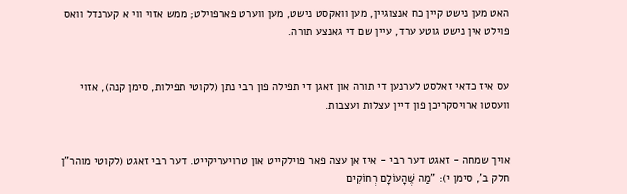האט מען נישט קיין כח אנצוגיין, מען וואקסט נישט, מען ווערט פארפוילט; ממש אזוי ווי א קערנדל וואס פוילט אין נישט גוטע ערד, עיין שם די גאנצע תורה.


עס איז כדאי זאלסט לערנען די תורה און זאגן די תפילה פון רבי נתן (לקוטי תפילות, סימן קנה), אזוי וועסטו ארויסקריכן פון דיין עצלות ועצבות.


אויך שמחה - זאגט דער רבי - איז אן עצה פאר פוילקייט און טרויעריקייט. דער רבי זאגט (לקוטי מוהר"ן חלק ב', סימן י): "מַה שֶּׁהָעוֹלָם רְחוֹקִים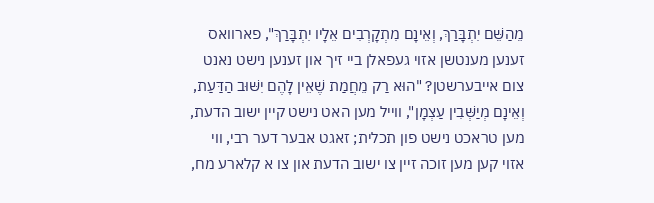מֵהַשֵּׁם יִתְבָּרַךְ, וְאֵינָם מִתְקָרְבִים אֵלָיו יִתְבָּרַךְ", פארוואס זענען מענטשן אזוי געפאלן ביי זיך און זענען נישט נאנט צום אייבערשטן? "הוּא רַק מֵחֲמַת שֶׁאֵין לָהֶם יִשּׁוּב הַדַּעַת, וְאֵינָם מְיַשְּׁבִין עַצְמָן", ווייל מען האט נישט קיין ישוב הדעת, מען טראכט נישט פון תכלית; זאגט אבער דער רבי, ווי אזוי קען מען זוכה זיין צו ישוב הדעת און צו א קלארע מח,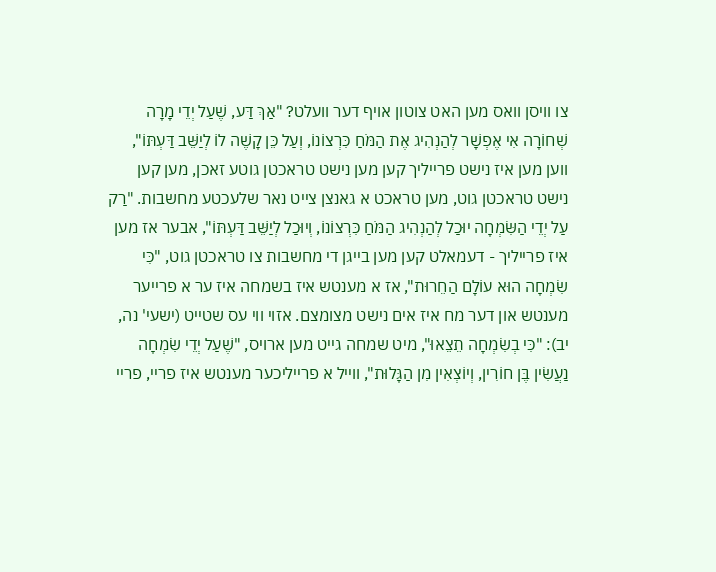צו וויסן וואס מען האט צוטון אויף דער וועלט? "אַךְ דַּע, שֶׁעַל יְדֵי מָרָה שְׁחוֹרָה אִי אֶפְשָׁר לְהַנְהִיג אֶת הַמֹּחַ כִּרְצוֹנוֹ, וְעַל כֵּן קָשֶׁה לוֹ לְיַשֵּׁב דַּעְתּוֹ", ווען מען איז נישט פרייליך קען מען נישט טראכטן גוטע זאכן, מען קען נישט טראכטן גוט, מען טראכט א גאנצן צייט נאר שלעכטע מחשבות. "רַק עַל יְדֵי הַשִּׂמְחָה יוּכַל לְהַנְהִיג הַמֹּחַ כִּרְצוֹנוֹ, וְיוּכַל לְיַשֵּׁב דַּעְתּוֹ", אבער אז מען איז פרייליך - דעמאלט קען מען בייגן די מחשבות צו טראכטן גוט, "כִּי שִׂמְחָה הוּא עוֹלָם הַחֵרוּת", אז א מענטש איז בשמחה איז ער א פרייער מענטש און דער מח איז אים נישט מצומצם. אזוי ווי עס שטייט (ישעי' נה, יב): "כִּי בְשִׂמְחָה תֵצֵאוּ", מיט שמחה גייט מען ארויס, "שֶׁעַל יְדֵי שִׂמְחָה נַעֲשִׂין בֶּן חוֹרִין, וְיוֹצְאִין מִן הַגָּלוּת", ווייל א פרייליכער מענטש איז פריי, פריי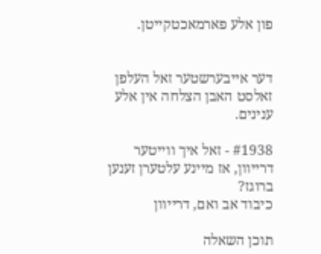פון אלע פארמאכטקייטן.


דער אייבערשטער זאל העלפן זאלסט האבן הצלחה אין אלע ענינים.

#1938 - זאל איך ווייטער דרייוון, אז מיינע עלטערן זענען ברוגז?
כיבוד אב ואם, דרייוון

תוכן השאלה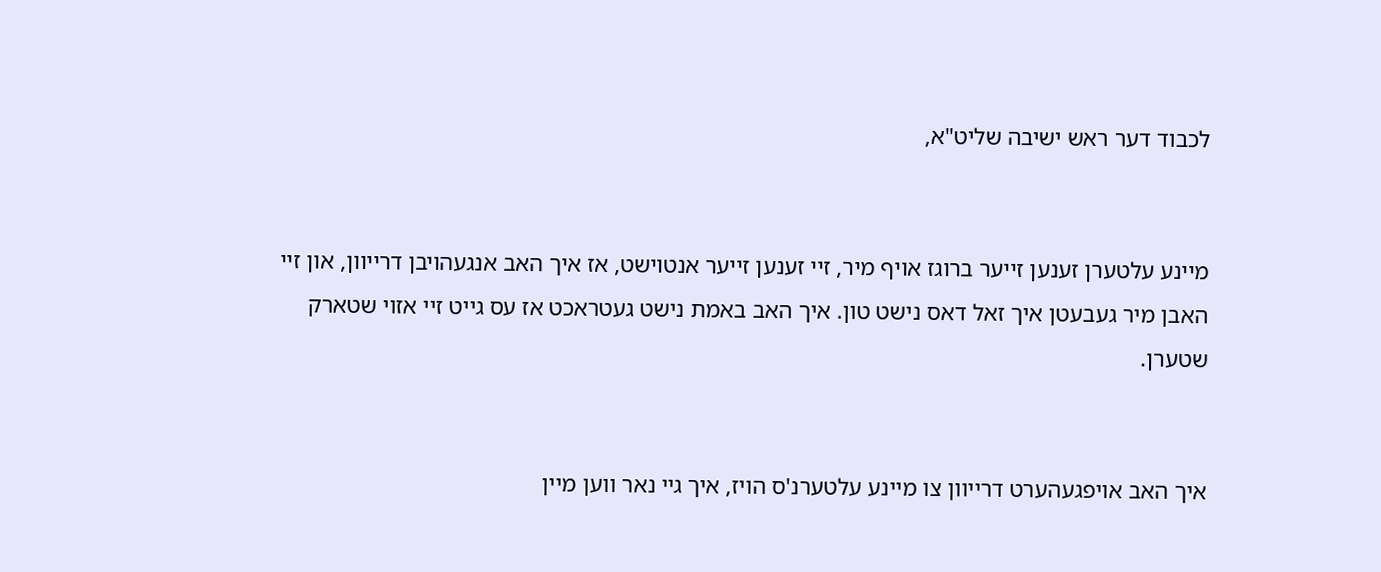לכבוד דער ראש ישיבה שליט"א,


מיינע עלטערן זענען זייער ברוגז אויף מיר, זיי זענען זייער אנטוישט, אז איך האב אנגעהויבן דרייוון, און זיי האבן מיר געבעטן איך זאל דאס נישט טון. איך האב באמת נישט געטראכט אז עס גייט זיי אזוי שטארק שטערן.


איך האב אויפגעהערט דרייוון צו מיינע עלטערנ'ס הויז, איך גיי נאר ווען מיין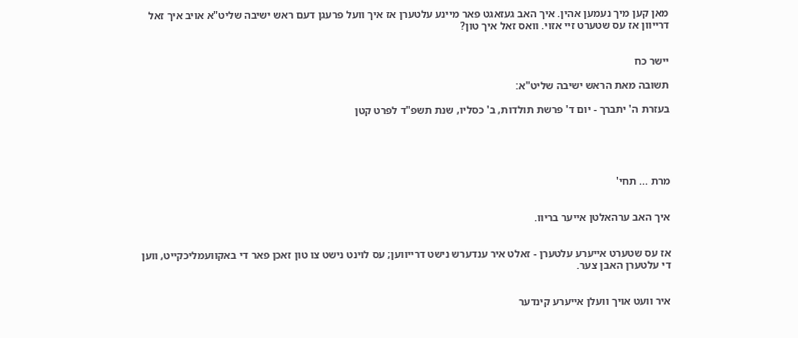מאן קען מיך נעמען אהין. איך האב געזאגט פאר מיינע עלטערן אז איך וועל פרעגן דעם ראש ישיבה שליט"א אויב איך זאל דרייוון אז עס שטערט זיי אזוי. וואס זאל איך טון?


יישר כח

תשובה מאת הראש ישיבה שליט"א:

בעזרת ה' יתברך - יום ד' פרשת תולדות, ב' כסליו, שנת תשפ"ד לפרט קטן





מרת ... תחי'


איך האב ערהאלטן אייער בריוו.


אז עס שטערט אייערע עלטערן - זאלט איר ענדערש נישט דרייווען; עס לוינט נישט צו טון זאכן פאר די באקוועמליכקייט, ווען די עלטערן האבן צער.


איר וועט אויך וועלן אייערע קינדער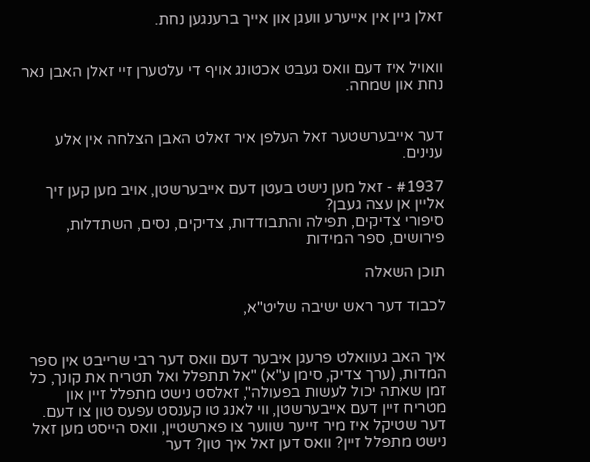זאלן גיין אין אייערע וועגן און אייך ברענגען נחת.


וואויל איז דעם וואס געבט אכטונג אויף די עלטערן זיי זאלן האבן נאר נחת און שמחה.


דער אייבערשטער זאל העלפן איר זאלט האבן הצלחה אין אלע ענינים.

#1937 - זאל מען נישט בעטן דעם אייבערשטן, אויב מען קען זיך אליין אן עצה געבן?
סיפורי צדיקים, תפילה והתבודדות, צדיקים, נסים, השתדלות, פירושים, ספר המידות

תוכן השאלה

לכבוד דער ראש ישיבה שליט"א,


איך האב געוואלט פרעגן איבער דעם וואס דער רבי שרייבט אין ספר המדות, (ערך צדיק, סימן ע"א) "אל תתפלל ואל תטריח את קונך, כל זמן שאתה יכול לעשות בפעולה", זאלסט נישט מתפלל זיין און מטריח זיין דעם אייבערשטן, ווי לאנג טו קענסט עפעס טון צו דעם. דער שטיקל איז מיר זייער שווער צו פארשטיין, וואס הייסט מען זאל נישט מתפלל זיין? וואס דען זאל איך טון? דער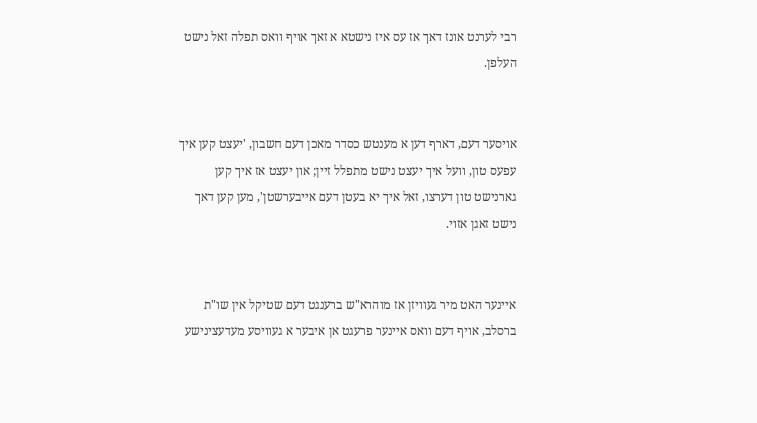רבי לערנט אונז דאך אז עס איז נישטא א זאך אויף וואס תפלה זאל נישט העלפן.


אויסער דעם, דארף דען א מענטש כסדר מאכן דעם חשבון, 'יעצט קען איך עפעס טון, וועל איך יעצט נישט מתפלל זיין; און יעצט אז איך קען גארנישט טון דערצו, זאל איך יא בעטן דעם אייבערשטן', מען קען דאך נישט זאגן אזוי.


איינער האט מיר געוויזן אז מוהרא"ש ברענגט דעם שטיקל אין שו"ת ברסלב, אויף דעם וואס איינער פרעגט אן איבער א געוויסע מעדעצינישע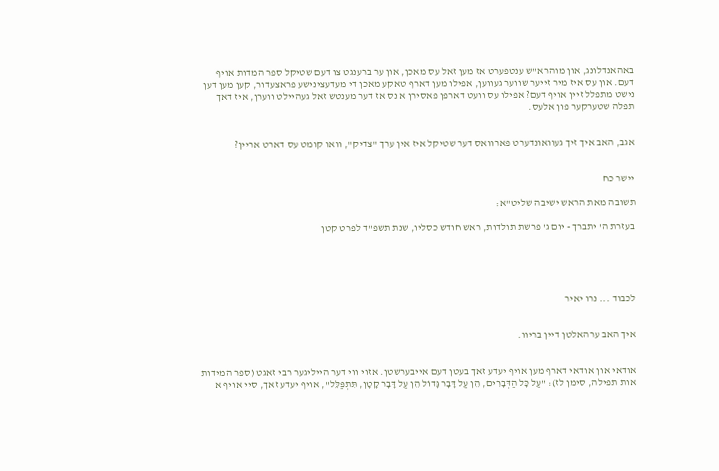באהאנדלונג, און מוהרא"ש ענטפערט אז מען זאל עס מאכן, און ער ברענגט צו דעם שטיקל ספר המדות אויף דעם. און עס איז מיר זייער שווער געווען, אפילו מען דארף טאקע מאכן די מעדעצינישע פראצעדור, קען מען דען נישט מתפלל זיין אויף דעם? אפילו עס וועט דארפן פאסירן א נס אז דער מענטש זאל געהיילט ווערן, איז דאך תפלה שטערקער פון אלעס.


אגב, האב איך זיך געוואונדערט פארוואס דער שטיקל איז אין ערך "צדיק", וואו קומט עס דארט אריין?


יישר כח

תשובה מאת הראש ישיבה שליט"א:

בעזרת ה' יתברך - יום ג' פרשת תולדות, ראש חודש כסליו, שנת תשפ"ד לפרט קטן





לכבוד ... נרו יאיר


איך האב ערהאלטן דיין בריוו.


אודאי און אודאי דארף מען אויף יעדע זאך בעטן דעם אייבערשטן. אזוי ווי דער הייליגער רבי זאגט (ספר המידות אות תפילה, סימן לז): "עַל כָּל הַדְּבָרִים, הֵן עַל דָּבָר גָּדוֹל הֵן עַל דָּבָר קָטָן, תִּתְפַּלֵּל", אויף יעדע זאך, סיי אויף א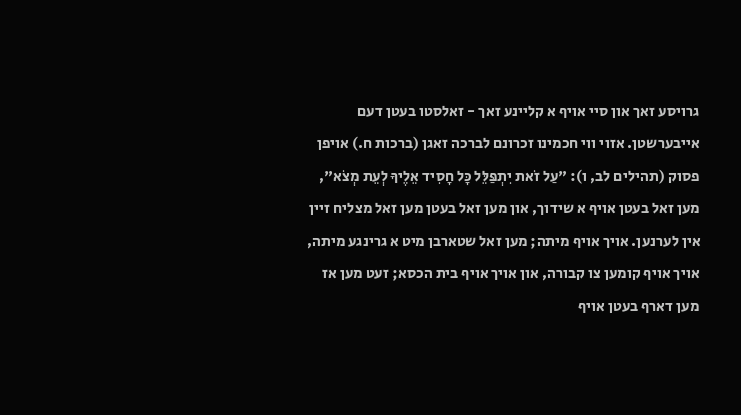גרויסע זאך און סיי אויף א קליינע זאך - זאלסטו בעטן דעם אייבערשטן. אזוי ווי חכמינו זכרונם לברכה זאגן (ברכות ח.) אויפן פסוק (תהילים לב, ו): "עַל זֹאת יִתְפַּלֵּל כָּל חָסִיד אֵלֶיךָ לְעֵת מְצֹא", מען זאל בעטן אויף א שידוך, און מען זאל בעטן מען זאל מצליח זיין אין לערנען. אויך אויף מיתה; מען זאל שטארבן מיט א גרינגע מיתה, אויך אויף קומען צו קבורה, און אויך אויף בית הכסא; זעט מען אז מען דארף בעטן אויף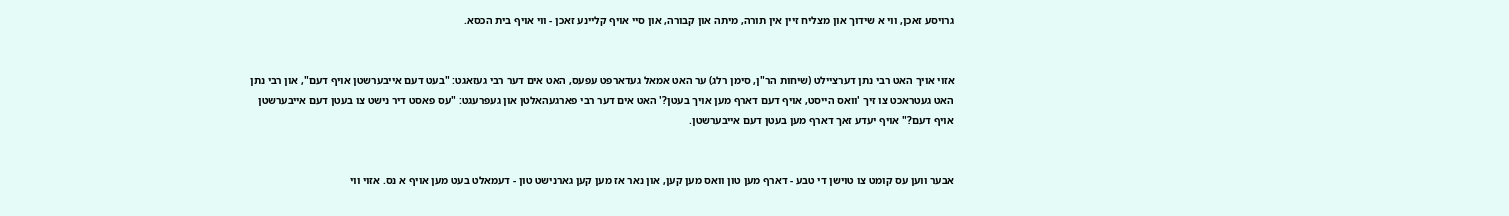גרויסע זאכן, ווי א שידוך און מצליח זיין אין תורה, מיתה און קבורה, און סיי אויף קליינע זאכן - ווי אויף בית הכסא.


אזוי אויך האט רבי נתן דערציילט (שיחות הר"ן, סימן רלג) ער האט אמאל געדארפט עפעס, האט אים דער רבי געזאגט: "בעט דעם אייבערשטן אויף דעם", און רבי נתן האט געטראכט צו זיך 'וואס הייסט, אויף דעם דארף מען אויך בעטן?' האט אים דער רבי פארגעהאלטן און געפרעגט: "עס פאסט דיר נישט צו בעטן דעם אייבערשטן אויף דעם?" אויף יעדע זאך דארף מען בעטן דעם אייבערשטן.


אבער ווען עס קומט צו טוישן די טבע - דארף מען טון וואס מען קען, און נאר אז מען קען גארנישט טון - דעמאלט בעט מען אויף א נס. אזוי ווי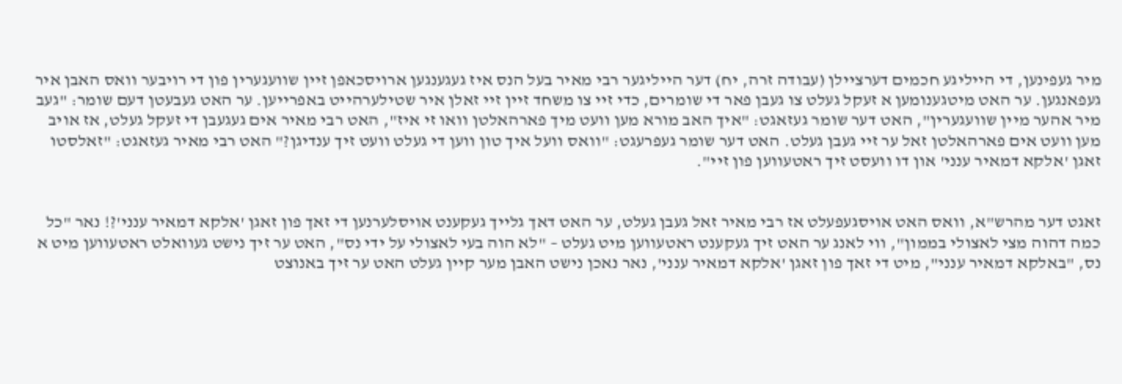מיר געפינען, די הייליגע חכמים דערציילן (עבודה זרה, יח) דער הייליגער רבי מאיר בעל הנס איז געגענגען ארויסכאפן זיין שוועגערין פון די רויבער וואס האבן איר געפאנגען. ער האט מיטגענומען א זעקל געלט צו געבן פאר די שומרים, כדי זיי צו משחד זיין זיי זאלן איר שטילערהייט באפרייען. ער האט געבעטן דעם שומר: "געב מיר אהער מיין שוועגערין", האט דער שומר געזאגט: "איך האב מורא מען וועט מיך פארהאלטן וואו זי איז", האט רבי מאיר אים געגעבן די זעקל געלט, אז אויב מען וועט אים פארהאלטן זאל ער זיי געבן געלט. האט דער שומר געפרעגט: "וואס וועל איך טון ווען די געלט וועט זיך ענדיגן?" האט רבי מאיר געזאגט: "זאלסטו זאגן 'אלקא דמאיר ענני' און דו וועסט זיך ראטעווען פון זיי".


זאגט דער מהרש"א, וואס האט אויסגעפעלט אז רבי מאיר זאל געבן געלט, ער האט דאך גלייך געקענט אויסלערנען די זאך פון זאגן 'אלקא דמאיר ענני'?! נאר "כל כמה דהוה מצי לאצולי בממון", ווי לאנג ער האט זיך געקענט ראטעווען מיט געלט – "לא הוה בעי לאצולי על ידי נס", האט ער זיך נישט געוואלט ראטעווען מיט א נס, "באלקא דמאיר ענני", מיט די זאך פון זאגן 'אלקא דמאיר ענני', נאר נאכן נישט האבן מער קיין געלט האט ער זיך באנוצט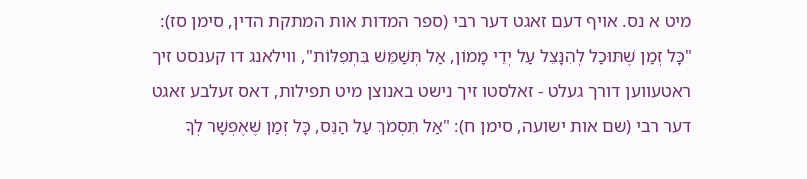מיט א נס. אויף דעם זאגט דער רבי (ספר המדות אות המתקת הדין, סימן סז): "כָּל זְמַן שֶׁתּוּכַל לְהִנָּצֵל עַל יְדֵי מָמוֹן, אַל תְּשַׁמֵּשׁ בִּתְפִלּוֹת", ווילאנג דו קענסט זיך ראטעווען דורך געלט - זאלסטו זיך נישט באנוצן מיט תפילות, דאס זעלבע זאגט דער רבי (שם אות ישועה, סימן ח): "אַל תִּסְמֹךְ עַל הַנֵּס, כָּל זְמַן שֶׁאֶפְשָׁר לְךָ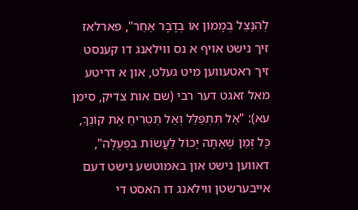לְהִנָּצֵל בְּמָמוֹן אוֹ בְּדָבָר אַחֵר", פארלאז זיך נישט אויף א נס ווילאנג דו קענסט זיך ראטעווען מיט געלט, און א דריטע מאל זאגט דער רבי (שם אות צדיק, סימן עא): "אַל תִּתְפַּלֵּל וְאַל תַּטְרִיחַ אֶת קוֹנְךָ, כָּל זְמַן שֶׁאַתָּה יָכוֹל לַעֲשׂוֹת בִּפְעֻלָּה", דאווען נישט און באמוטשע נישט דעם אייבערשטן ווילאנג דו האסט די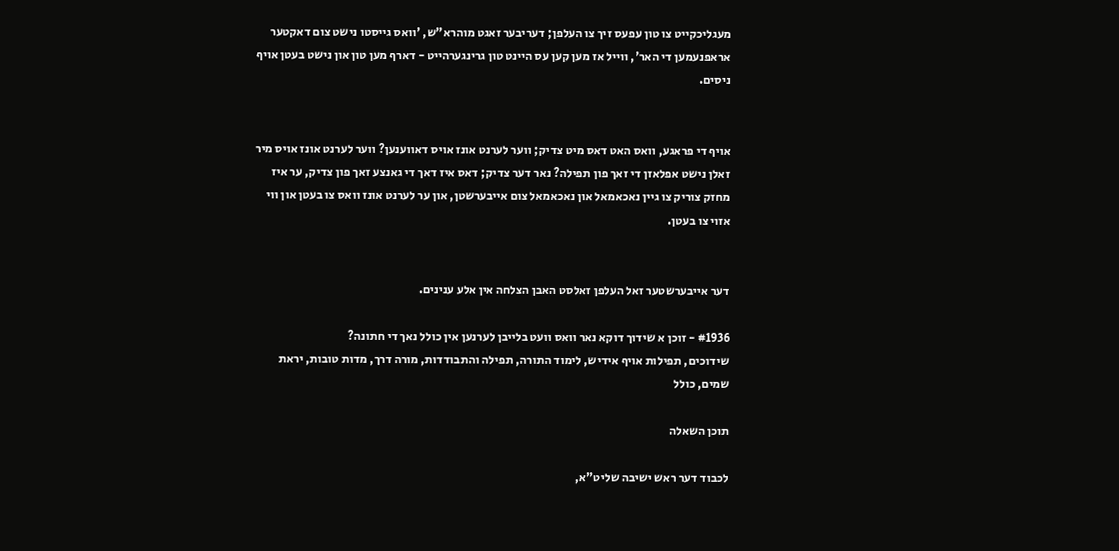מעגליכקייט צו טון עפעס זיך צו העלפן; דעריבער זאגט מוהרא"ש, 'וואס גייסטו נישט צום דאקטער אראפנעמען די האר', ווייל אז מען קען עס היינט טון גרינגערהייט - דארף מען טון און נישט בעטן אויף ניסים.


אויף די פראגע, וואס האט דאס מיט צדיק; ווער לערנט אונז אויס דאווענען? ווער לערנט אונז אויס מיר זאלן נישט אפלאזן די זאך פון תפילה? נאר דער צדיק; דאס איז דאך די גאנצע זאך פון צדיק, ער איז מחזק צוריק צו גיין נאכאמאל און נאכאמאל צום אייבערשטן, און ער לערנט אונז וואס צו בעטן און ווי אזוי צו בעטן.


דער אייבערשטער זאל העלפן זאלסט האבן הצלחה אין אלע ענינים.

#1936 - זוכן א שידוך דוקא נאר וואס וועט בלייבן לערנען אין כולל נאך די חתונה?
שידוכים, תפילות אויף אידיש, לימוד התורה, תפילה והתבודדות, מורה דרך, מדות טובות, יראת שמים, כולל

תוכן השאלה

לכבוד דער ראש ישיבה שליט"א,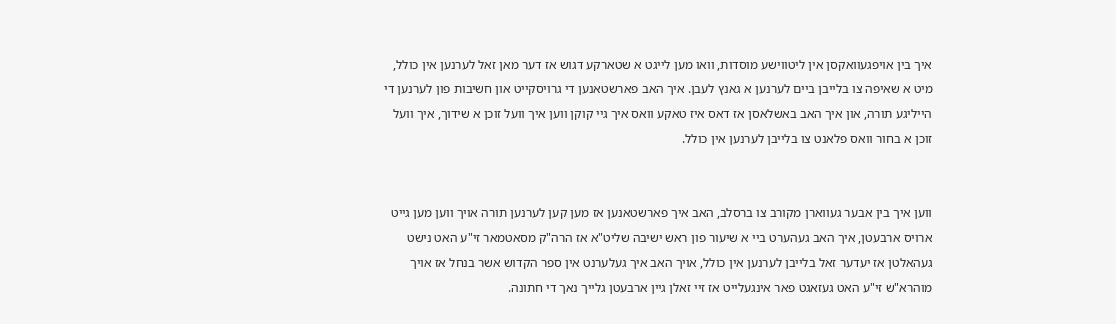איך בין אויפגעוואקסן אין ליטווישע מוסדות, וואו מען לייגט א שטארקע דגוש אז דער מאן זאל לערנען אין כולל, מיט א שאיפה צו בלייבן ביים לערנען א גאנץ לעבן. איך האב פארשטאנען די גרויסקייט און חשיבות פון לערנען די הייליגע תורה, און איך האב באשלאסן אז דאס איז טאקע וואס איך גיי קוקן ווען איך וועל זוכן א שידוך, איך וועל זוכן א בחור וואס פלאנט צו בלייבן לערנען אין כולל.


ווען איך בין אבער געווארן מקורב צו ברסלב, האב איך פארשטאנען אז מען קען לערנען תורה אויך ווען מען גייט ארויס ארבעטן, איך האב געהערט ביי א שיעור פון ראש ישיבה שליט"א אז הרה"ק מסאטמאר זי"ע האט נישט געהאלטן אז יעדער זאל בלייבן לערנען אין כולל, אויך האב איך געלערנט אין ספר הקדוש אשר בנחל אז אויך מוהרא"ש זי"ע האט געזאגט פאר אינגעלייט אז זיי זאלן גיין ארבעטן גלייך נאך די חתונה.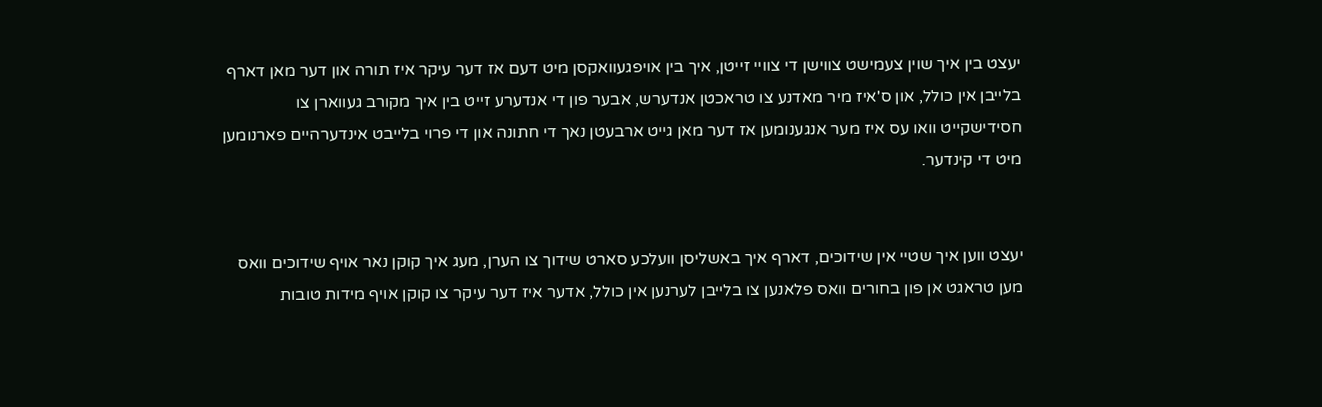יעצט בין איך שוין צעמישט צווישן די צוויי זייטן, איך בין אויפגעוואקסן מיט דעם אז דער עיקר איז תורה און דער מאן דארף בלייבן אין כולל, און ס'איז מיר מאדנע צו טראכטן אנדערש, אבער פון די אנדערע זייט בין איך מקורב געווארן צו חסידישקייט וואו עס איז מער אנגענומען אז דער מאן גייט ארבעטן נאך די חתונה און די פרוי בלייבט אינדערהיים פארנומען מיט די קינדער.


יעצט ווען איך שטיי אין שידוכים, דארף איך באשליסן וועלכע סארט שידוך צו הערן, מעג איך קוקן נאר אויף שידוכים וואס מען טראגט אן פון בחורים וואס פלאנען צו בלייבן לערנען אין כולל, אדער איז דער עיקר צו קוקן אויף מידות טובות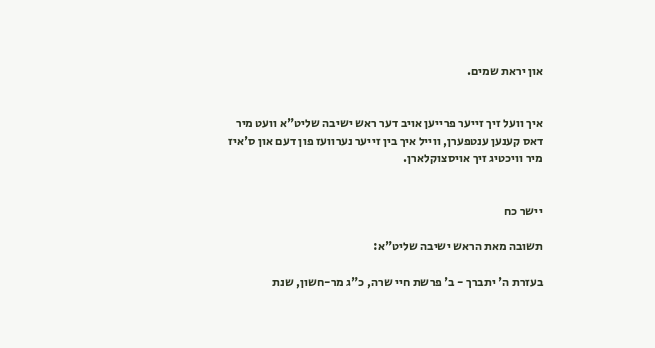און יראת שמים.


איך וועל זיך זייער פרייען אויב דער ראש ישיבה שליט"א וועט מיר דאס קענען ענטפערן, ווייל איך בין זייער נערוועז פון דעם און ס'איז מיר וויכטיג זיך אויסצוקלארן.


יישר כח

תשובה מאת הראש ישיבה שליט"א:

בעזרת ה' יתברך - ב' פרשת חיי שרה, כ"ג מר-חשון, שנת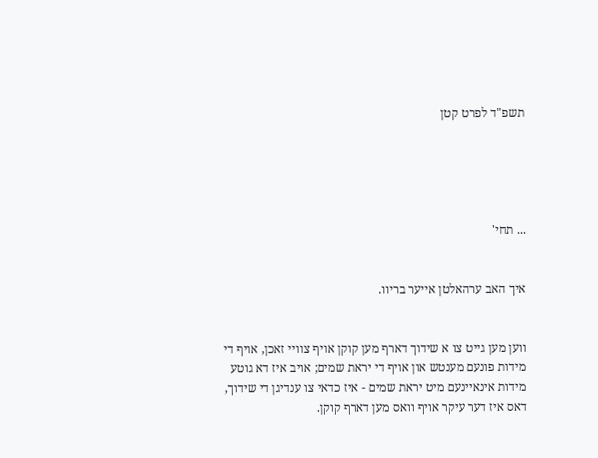תשפ"ד לפרט קטן





... תחי'


איך האב ערהאלטן אייער בריוו.


ווען מען גייט צו א שידוך דארף מען קוקן אויף צוויי זאכן, אויף די מידות פונעם מענטש און אויף די יראת שמים; אויב איז דא גוטע מידות אינאיינעם מיט יראת שמים - איז כדאי צו ענדיגן די שידוך, דאס איז דער עיקר אויף וואס מען דארף קוקן.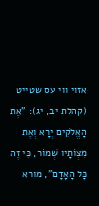אזוי ווי עס שטייט (קהלת יב, יג): "אֶת הָאֱלֹקִים יְרָא וְאֶת מִצְוֹתָיו שְׁמוֹר, כִּי זֶה כָּל הָאָדָם", מורא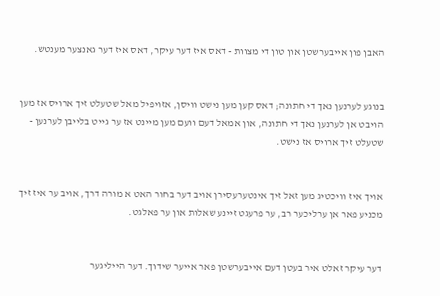האבן פון אייבערשטן און טון די מצוות - דאס איז דער עיקר, דאס איז דער גאנצער מענטש.


בנוגע לערנען נאך די חתונה; דאס קען מען נישט וויסן, אזויפיל מאל שטעלט זיך ארויס אז מען הויבט אן לערנען נאך די חתונה, און אמאל דעם וועם מען מיינט אז ער גייט בלייבן לערנען - שטעלט זיך ארויס אז נישט.


אויך איז וויכטיג מען זאל זיך אינטערעסירן אויב דער בחור האט א מורה דרך, אויב ער איז זיך מכניע פאר אן ערליכער רב, ער פרעגט זיינע שאלות און ער פאלגט.


דער עיקר זאלט איר בעטן דעם אייבערשטן פאר אייער שידוך. דער הייליגער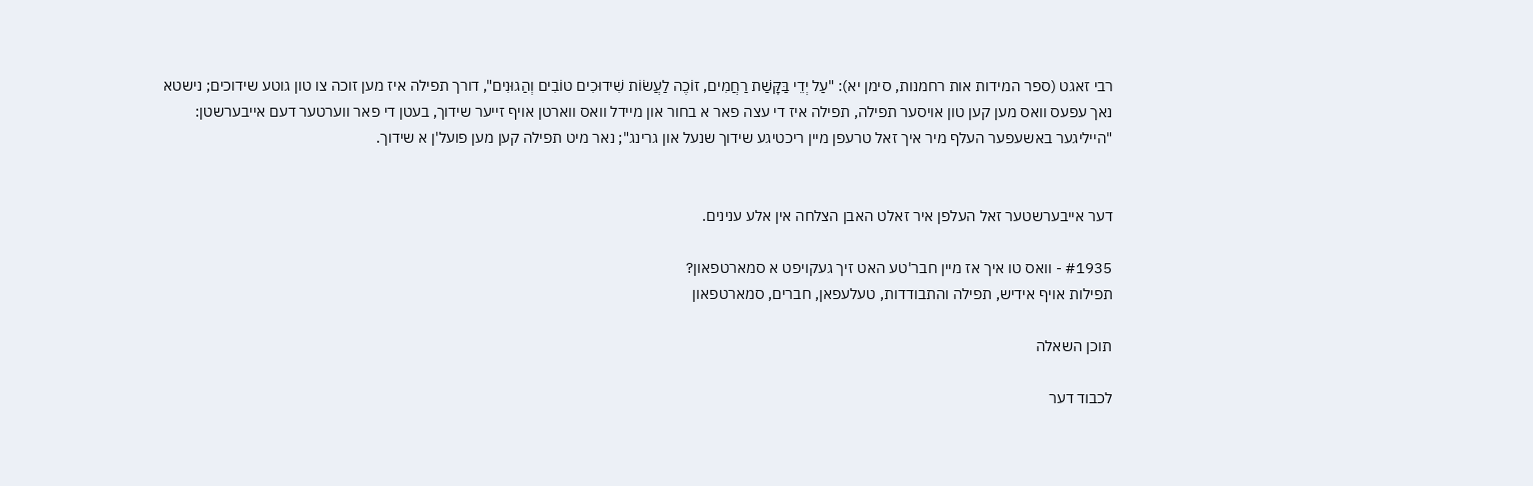רבי זאגט (ספר המידות אות רחמנות, סימן יא): "עַל יְדֵי בַּקָּשַׁת רַחֲמִים, זוֹכֶה לַעֲשׂוֹת שִׁידוּכִים טוֹבִים וְהַגוּנִים", דורך תפילה איז מען זוכה צו טון גוטע שידוכים; נישטא נאך עפעס וואס מען קען טון אויסער תפילה, תפילה איז די עצה פאר א בחור און מיידל וואס ווארטן אויף זייער שידוך, בעטן די פאר ווערטער דעם אייבערשטן: "הייליגער באשעפער העלף מיר איך זאל טרעפן מיין ריכטיגע שידוך שנעל און גרינג"; נאר מיט תפילה קען מען פועל'ן א שידוך.


דער אייבערשטער זאל העלפן איר זאלט האבן הצלחה אין אלע ענינים.

#1935 - וואס טו איך אז מיין חבר'טע האט זיך געקויפט א סמארטפאון?
תפילות אויף אידיש, תפילה והתבודדות, טעלעפאן, חברים, סמארטפאון

תוכן השאלה

לכבוד דער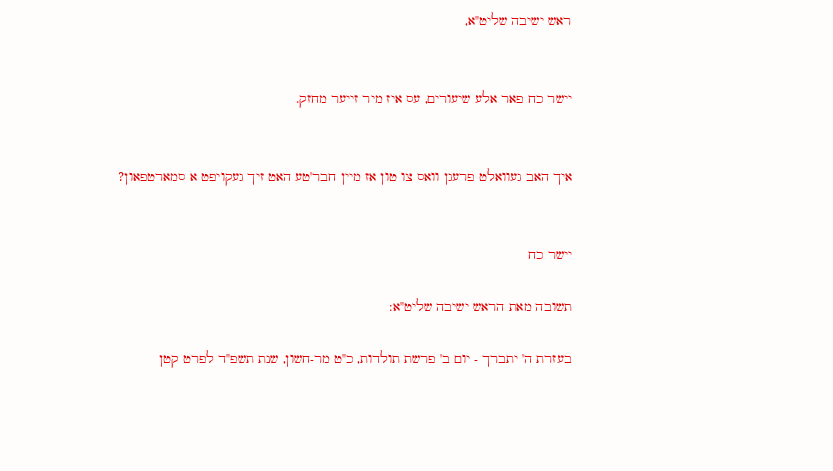ראש ישיבה שליט"א,


יישר כח פאר אלע שיעורים, עס איז מיר זייער מחזק.


איך האב געוואלט פרעגן וואס צו טון אז מיין חבר'טע האט זיך געקויפט א סמארטפאון?


יישר כח

תשובה מאת הראש ישיבה שליט"א:

בעזרת ה' יתברך - יום ב' פרשת תולדות, כ"ט מר-חשון, שנת תשפ"ד לפרט קטן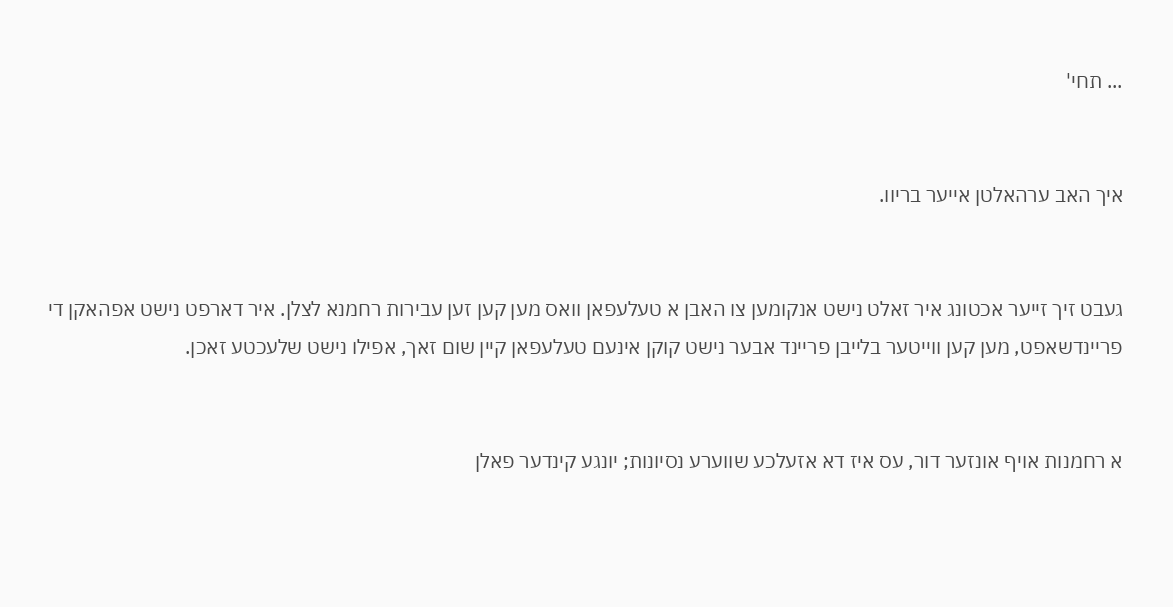... תחי'


איך האב ערהאלטן אייער בריוו.


געבט זיך זייער אכטונג איר זאלט נישט אנקומען צו האבן א טעלעפאן וואס מען קען זען עבירות רחמנא לצלן. איר דארפט נישט אפהאקן די פריינדשאפט, מען קען ווייטער בלייבן פריינד אבער נישט קוקן אינעם טעלעפאן קיין שום זאך, אפילו נישט שלעכטע זאכן.


א רחמנות אויף אונזער דור, עס איז דא אזעלכע שווערע נסיונות; יונגע קינדער פאלן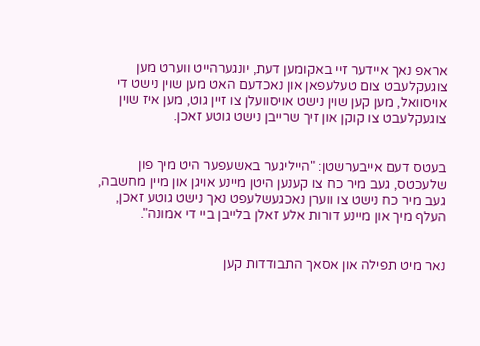אראפ נאך איידער זיי באקומען דעת, יונגערהייט ווערט מען צוגעקלעבט צום טעלעפאן און נאכדעם האט מען שוין נישט די אויסוואל, מען קען שוין נישט אויסוועלן צו זיין גוט, מען איז שוין צוגעקלעבט צו קוקן און זיך שרייבן נישט גוטע זאכן.


בעטס דעם אייבערשטן: "הייליגער באשעפער היט מיך פון שלעכטס, געב מיר כח צו קענען היטן מיינע אויגן און מיין מחשבה, געב מיר כח נישט צו ווערן נאכגעשלעפט נאך נישט גוטע זאכן, העלף מיך און מיינע דורות אלע זאלן בלייבן ביי די אמונה".


נאר מיט תפילה און אסאך התבודדות קען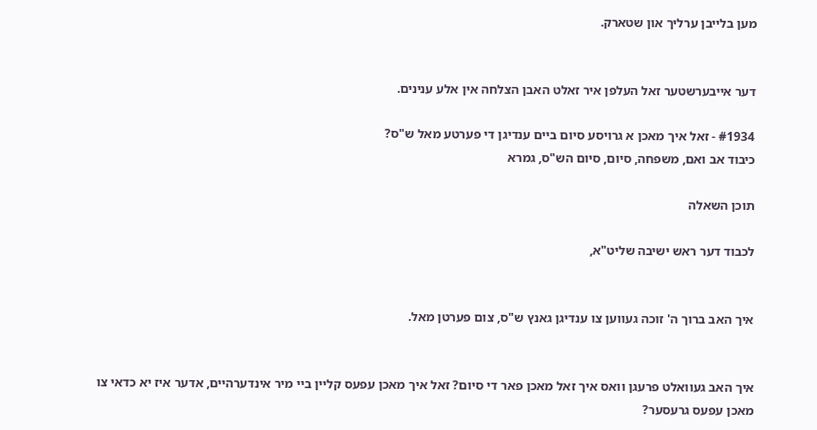מען בלייבן ערליך און שטארק.


דער אייבערשטער זאל העלפן איר זאלט האבן הצלחה אין אלע ענינים.

#1934 - זאל איך מאכן א גרויסע סיום ביים ענדיגן די פערטע מאל ש"ס?
כיבוד אב ואם, משפחה, סיום, סיום הש"ס, גמרא

תוכן השאלה

לכבוד דער ראש ישיבה שליט"א,


איך האב ברוך ה' זוכה געווען צו ענדיגן גאנץ ש"ס, צום פערטן מאל.


איך האב געוואלט פרעגן וואס איך זאל מאכן פאר די סיום? זאל איך מאכן עפעס קליין ביי מיר אינדערהיים, אדער איז יא כדאי צו מאכן עפעס גרעסער?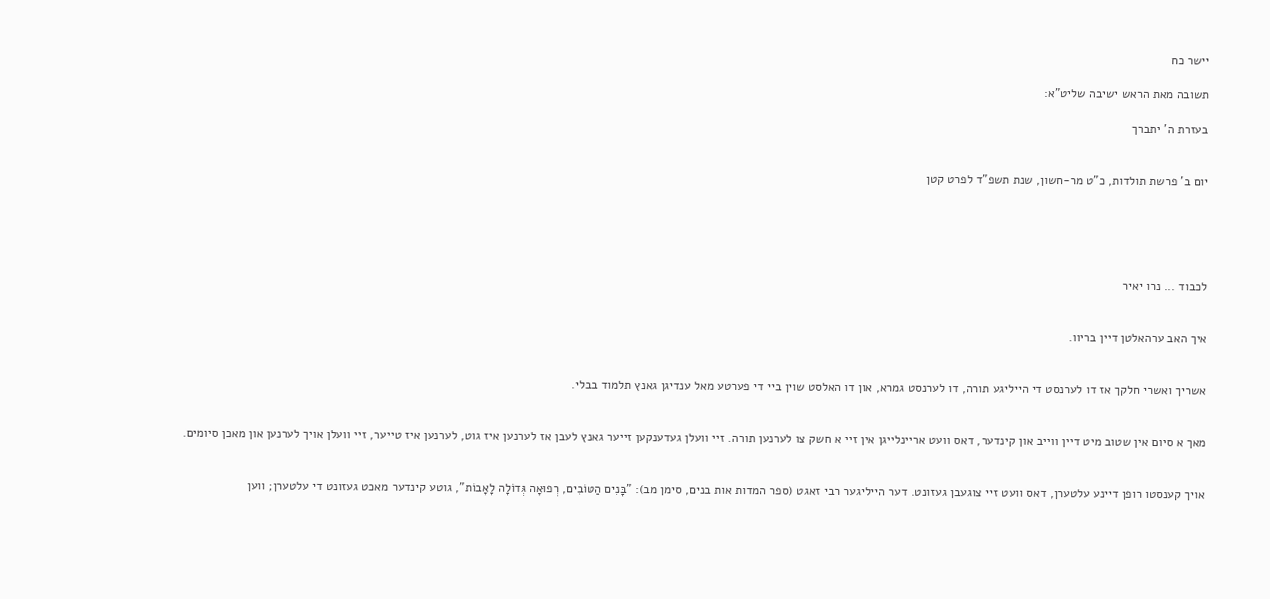יישר כח

תשובה מאת הראש ישיבה שליט"א:

בעזרת ה' יתברך


יום ב' פרשת תולדות, כ"ט מר-חשון, שנת תשפ"ד לפרט קטן





לכבוד ... נרו יאיר


איך האב ערהאלטן דיין בריוו.


אשריך ואשרי חלקך אז דו לערנסט די הייליגע תורה, דו לערנסט גמרא, און דו האלסט שוין ביי די פערטע מאל ענדיגן גאנץ תלמוד בבלי.


מאך א סיום אין שטוב מיט דיין ווייב און קינדער, דאס וועט אריינלייגן אין זיי א חשק צו לערנען תורה. זיי וועלן געדענקען זייער גאנץ לעבן אז לערנען איז גוט, לערנען איז טייער, זיי וועלן אויך לערנען און מאכן סיומים.


אויך קענסטו רופן דיינע עלטערן, דאס וועט זיי צוגעבן געזונט. דער הייליגער רבי זאגט (ספר המדות אות בנים, סימן מב): "בָּנִים הַטּוֹבִים, רְפוּאָה גְּדוֹלָה לָאָבוֹת", גוטע קינדער מאכט געזונט די עלטערן; ווען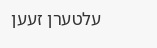עלטערן זעען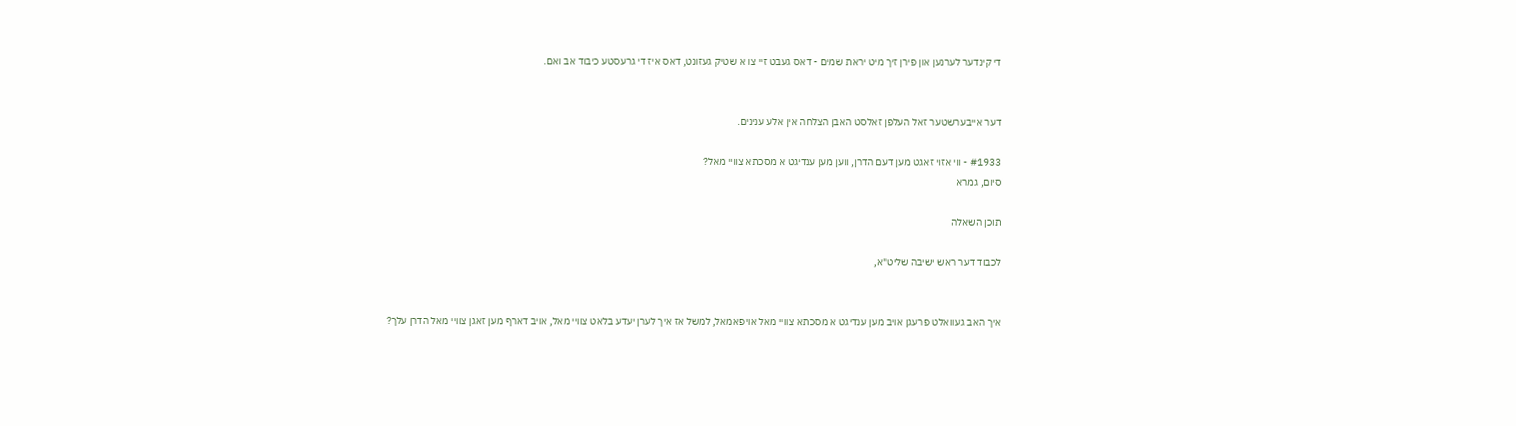די קינדער לערנען און פירן זיך מיט יראת שמים - דאס געבט זיי צו א שטיק געזונט, דאס איז די גרעסטע כיבוד אב ואם.


דער אייבערשטער זאל העלפן זאלסט האבן הצלחה אין אלע ענינים.

#1933 - ווי אזוי זאגט מען דעם הדרן, ווען מען ענדיגט א מסכתא צוויי מאל?
סיום, גמרא

תוכן השאלה

לכבוד דער ראש ישיבה שליט"א,


איך האב געוואלט פרעגן אויב מען ענדיגט א מסכתא צוויי מאל אויפאמאל, למשל אז איך לערן יעדע בלאט צוויי מאל, אויב דארף מען זאגן צוויי מאל הדרן עלך?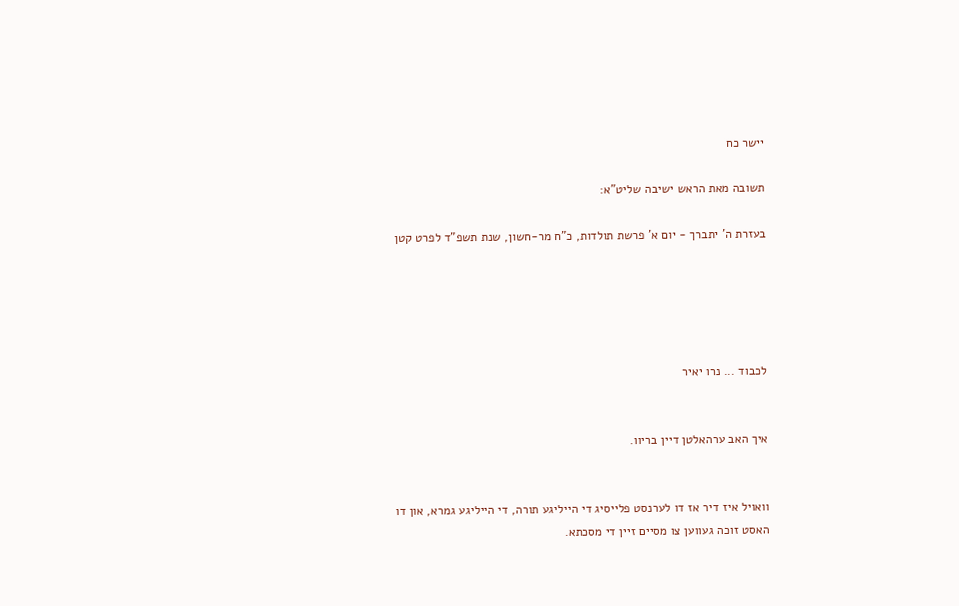יישר כח

תשובה מאת הראש ישיבה שליט"א:

בעזרת ה' יתברך - יום א' פרשת תולדות, כ"ח מר-חשון, שנת תשפ"ד לפרט קטן





לכבוד ... נרו יאיר


איך האב ערהאלטן דיין בריוו.


וואויל איז דיר אז דו לערנסט פלייסיג די הייליגע תורה, די הייליגע גמרא, און דו האסט זוכה געווען צו מסיים זיין די מסכתא.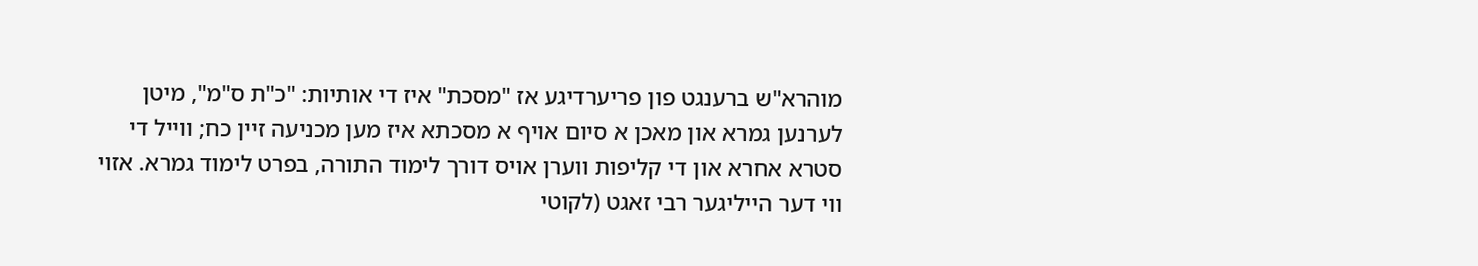מוהרא"ש ברענגט פון פריערדיגע אז "מסכת" איז די אותיות: "כ"ת ס"מ", מיטן לערנען גמרא און מאכן א סיום אויף א מסכתא איז מען מכניעה זיין כח; ווייל די סטרא אחרא און די קליפות ווערן אויס דורך לימוד התורה, בפרט לימוד גמרא. אזוי ווי דער הייליגער רבי זאגט (לקוטי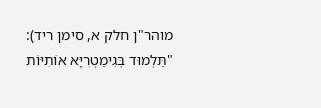מוהר"ן חלק א, סימן ריד): "תַּלְמוּד בְּגִימַטְרִיָּא אוֹתִיּוֹת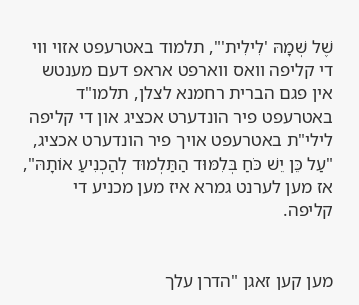שֶׁל שְׁמָהּ 'לִילִית'", תלמוד באטרעפט אזוי ווי די קליפה וואס ווארפט אראפ דעם מענטש אין פגם הברית רחמנא לצלן, תלמו"ד באטרעפט פיר הונדערט אכציג און די קליפה לילי"ת באטרעפט אויך פיר הונדערט אכציג, "עַל כֵּן יֵשׁ כֹּחַ בְּלִמּוּד הַתַּלְמוּד לְהַכְנִיעַ אוֹתָהּ", אז מען לערנט גמרא איז מען מכניע די קליפה.


מען קען זאגן "הדרן עלך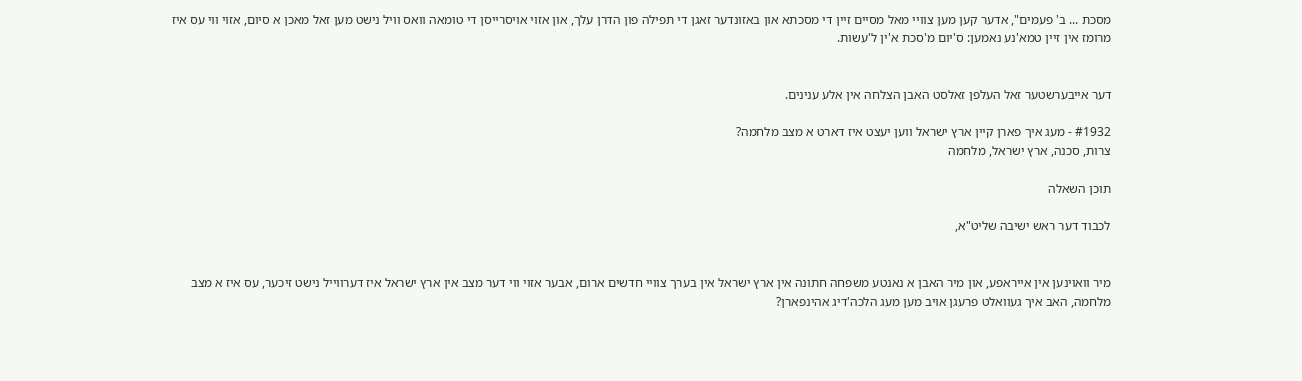מסכת ... ב' פעמים", אדער קען מען צוויי מאל מסיים זיין די מסכתא און באזונדער זאגן די תפילה פון הדרן עלך, און אזוי אויסרייסן די טומאה וואס וויל נישט מען זאל מאכן א סיום, אזוי ווי עס איז מרומז אין זיין טמא'נע נאמען: ס'יום מ'סכת א'ין ל'עשות.


דער אייבערשטער זאל העלפן זאלסט האבן הצלחה אין אלע ענינים.

#1932 - מעג איך פארן קיין ארץ ישראל ווען יעצט איז דארט א מצב מלחמה?
צרות, סכנה, ארץ ישראל, מלחמה

תוכן השאלה

לכבוד דער ראש ישיבה שליט"א,


מיר וואוינען אין אייראפע, און מיר האבן א נאנטע משפחה חתונה אין ארץ ישראל אין בערך צוויי חדשים ארום, אבער אזוי ווי דער מצב אין ארץ ישראל איז דערווייל נישט זיכער, עס איז א מצב מלחמה, האב איך געוואלט פרעגן אויב מען מעג הלכה'דיג אהינפארן?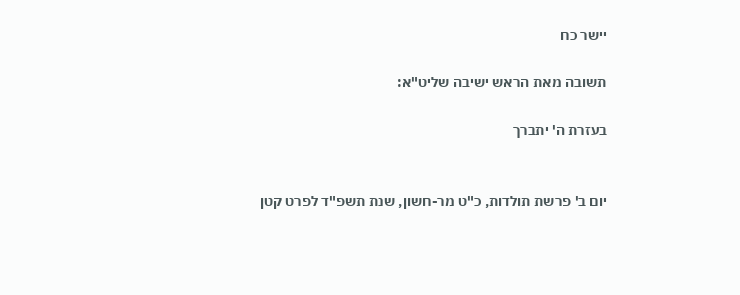יישר כח

תשובה מאת הראש ישיבה שליט"א:

בעזרת ה' יתברך


יום ב' פרשת תולדות, כ"ט מר-חשון, שנת תשפ"ד לפרט קטן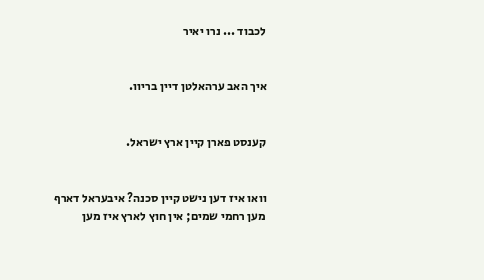לכבוד ... נרו יאיר


איך האב ערהאלטן דיין בריוו.


קענסט פארן קיין ארץ ישראל.


וואו איז דען נישט קיין סכנה? איבעראל דארף מען רחמי שמים; אין חוץ לארץ איז מען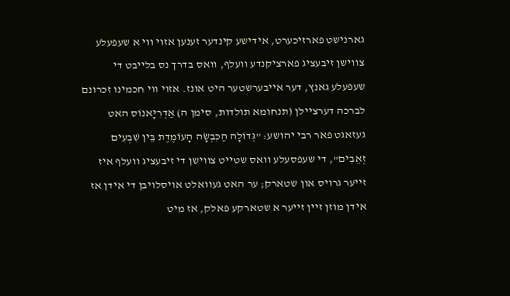גארנישט פארזיכערט, אידישע קינדער זענען אזוי ווי א שעפעלע צווישן זיבעציג פארציקנדע וועלף, וואס בדרך נס בלייבט די שעפעלע גאנץ, דער אייבערשטער היט אונז. אזוי ווי חכמינו זכרונם לברכה דערציילן (תנחומא תולדות, סימן ה) אַדְרִיָּאנוֹס האט געזאגט פאר רבי יהושע: "גְּדוֹלָה הַכִּבְשָׂה הָעוֹמֶדֶת בֵּין שִׁבְעִים זְאֵבִים", די שעפסעלע וואס שטייט צווישן די זיבעציג וועלף איז זייער גרויס און שטארק; ער האט געוואלט אויסלויבן די אידן אז אידן מוזן זיין זייער א שטארקע פאלק, אז מיט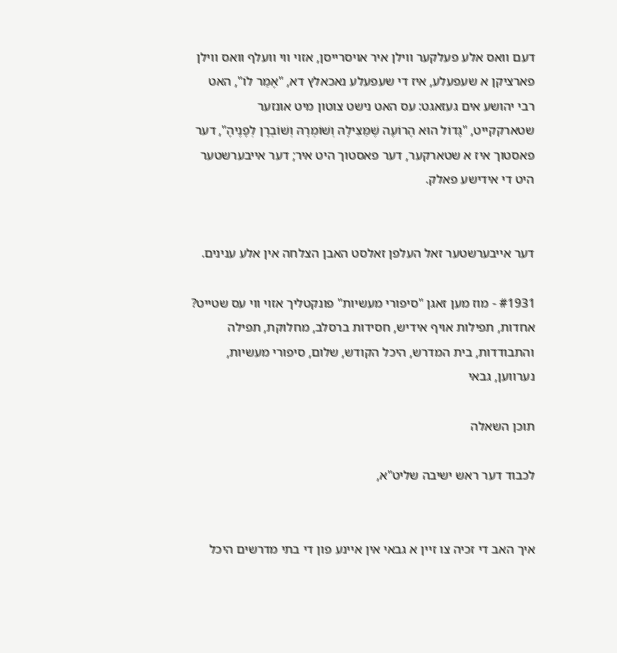דעם וואס אלע פעלקער ווילן איר אויסרייסן, אזוי ווי וועלף וואס ווילן פארציקן א שעפעלע, איז די שעפעלע נאכאלץ דא, "אָמַר לוֹ", האט רבי יהושע אים געזאגט: עס האט נישט צוטון מיט אונזער שטארקקייט, "גָּדוֹל הוּא הָרוֹעֶה שֶׁמַּצִּילָהּ וְשׁוֹמְרָהּ וְשׁוֹבְרָן לְפָנֶיהָ", דער פאסטוך איז א שטארקער, דער פאסטוך היט איר; דער אייבערשטער היט די אידישע פאלק.


דער אייבערשטער זאל העלפן זאלסט האבן הצלחה אין אלע ענינים.

#1931 - מוז מען זאגן "סיפורי מעשיות" פונקטליך אזוי ווי עס שטייט?
אחדות, תפילות אויף אידיש, חסידות ברסלב, מחלוקת, תפילה והתבודדות, בית המדרש, היכל הקודש, שלום, סיפורי מעשיות, נערווען, גבאי

תוכן השאלה

לכבוד דער ראש ישיבה שליט"א,


איך האב די זכיה צו זיין א גבאי אין איינע פון די בתי מדרשים היכל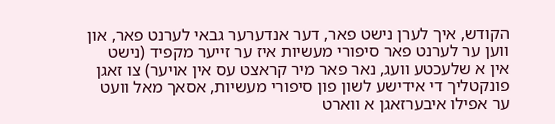הקודש, איך לערן נישט פאר, דער אנדערער גבאי לערנט פאר, און ווען ער לערנט פאר סיפורי מעשיות איז ער זייער מקפיד (נישט אין א שלעכטע וועג, נאר פאר מיר קראצט עס אין אויער) צו זאגן פונקטליך די אידישע לשון פון סיפורי מעשיות, אסאך מאל וועט ער אפילו איבערזאגן א ווארט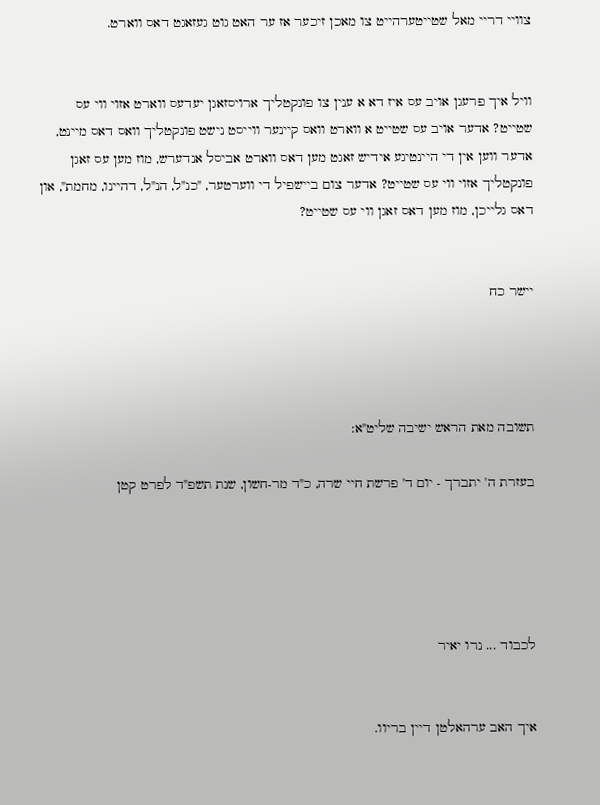צוויי דריי מאל שטייטערהייט צו מאכן זיכער אז ער האט גוט געזאגט דאס ווארט.


וויל איך פרעגן אויב עס איז דא א ענין צו פונקטליך ארויסזאגן יעדעס ווארט אזוי ווי עס שטייט? אדער אויב עס שטייט א ווארט וואס קיינער ווייסט נישט פונקטליך וואס דאס מיינט, אדער ווען אין די היינטיגע אידיש זאגט מען דאס ווארט אביסל אנדערש, מוז מען עס זאגן פונקטליך אזוי ווי עס שטייט? אדער צום ביישפיל די ווערטער, "כנ"ל, הנ"ל, דהיינו, מחמת", און דאס גלייכן, מוז מען דאס זאגן ווי עס שטייט?


יישר כח




תשובה מאת הראש ישיבה שליט"א:

בעזרת ה' יתברך - יום ד' פרשת חיי שרה, כ"ד מר-חשון, שנת תשפ"ד לפרט קטן





לכבוד ... נרו יאיר


איך האב ערהאלטן דיין בריוו.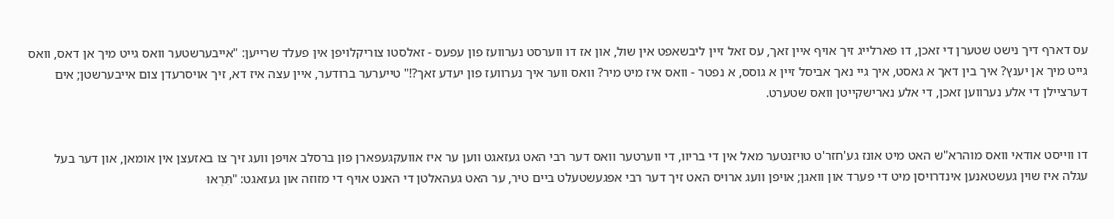עס דארף דיך נישט שטערן די זאכן, דו פארלייג זיך אויף איין זאך, עס זאל זיין ליבשאפט אין שול, און אז דו ווערסט נערוועז פון עפעס - זאלסטו צוריקלויפן אין פעלד שרייען: "אייבערשטער וואס גייט מיך אן דאס, וואס גייט מיך אן יענץ? איך בין דאך א גאסט, איך גיי נאך אביסל זיין א גוסס, א נפטר - וואס איז מיט מיר? וואס ווער איך נערוועז פון יעדע זאך?!" טייערער ברודער, איין עצה איז דא, זיך אויסרעדן צום אייבערשטן; אים דערציילן די אלע נערווען זאכן, די אלע נארישקייטן וואס שטערט.


דו ווייסט אודאי וואס מוהרא"ש האט מיט אונז גע'חזר'ט טויזנטער מאל אין די בריוו, די ווערטער וואס דער רבי האט געזאגט ווען ער איז אוועקגעפארן פון ברסלב אויפן וועג זיך צו באזעצן אין אומאן, און דער בעל עגלה איז שוין געשטאנען אינדרויסן מיט די פערד און וואגן; אויפן וועג ארויס האט זיך דער רבי אפגעשטעלט ביים טיר, ער האט געהאלטן די האנט אויף די מזוזה און געזאגט: "תִּרְאוּ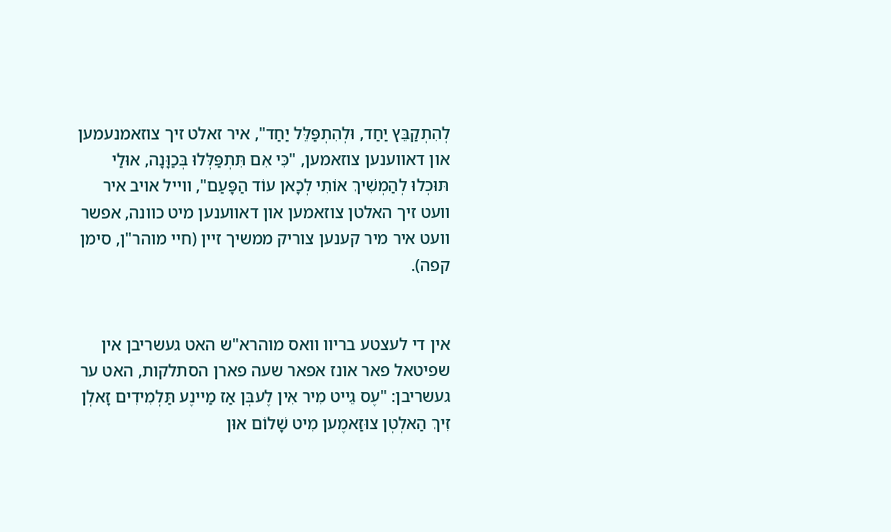לְהִתְקַבֵּץ יַחַד, וּלְהִתְפַּלֵּל יַחַד", איר זאלט זיך צוזאמנעמען און דאווענען צוזאמען, "כִּי אִם תִּתְפַּלְּלוּ בְּכַוָּנָה, אוּלַי תּוּכְלוּ לְהַמְשִׁיךְ אוֹתִי לְכָאן עוֹד הַפָּעַם", ווייל אויב איר וועט זיך האלטן צוזאמען און דאווענען מיט כוונה, אפשר וועט איר מיר קענען צוריק ממשיך זיין (חיי מוהר"ן, סימן קפה).


אין די לעצטע בריוו וואס מוהרא"ש האט געשריבן אין שפיטאל פאר אונז אפאר שעה פארן הסתלקות, האט ער געשריבן: "עֶס גֵייט מִיר אִין לֶעבְּן אַז מַיינֶע תַּלְמִידִים זָאלְן זִיךְ הַאלְטְן צוּזַאמֶען מִיט שָׁלוֹם אוּן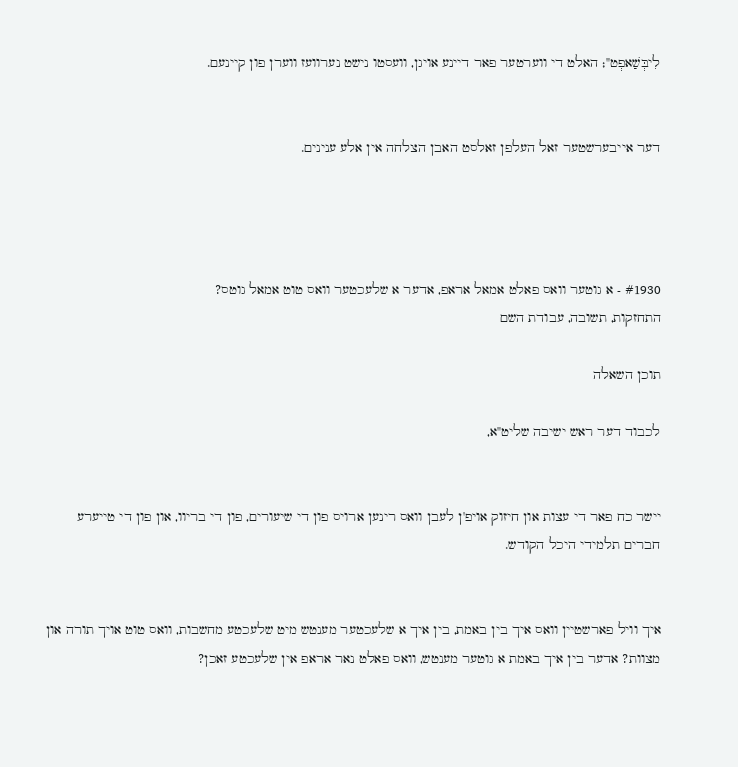לִיבְּשַׁאפְט"; האלט די ווערטער פאר דיינע אויגן, וועסטו נישט נערוועז ווערן פון קיינעם.


דער אייבערשטער זאל העלפן זאלסט האבן הצלחה אין אלע ענינים.




#1930 - א גוטער וואס פאלט אמאל אראפ, אדער א שלעכטער וואס טוט אמאל גוטס?
התחזקות, תשובה, עבודת השם

תוכן השאלה

לכבוד דער ראש ישיבה שליט"א,


יישר כח פאר די עצות און חיזוק אויפ'ן לעבן וואס רינען ארויס פון די שיעורים, פון די בריוו, און פון די טייערע חברים תלמידי היכל הקודש.


איך וויל פארשטיין וואס איך בין באמת, בין איך א שלעכטער מענטש מיט שלעכטע מחשבות, וואס טוט אויך תורה און מצוות? אדער בין איך באמת א גוטער מענטש, וואס פאלט נאר אראפ אין שלעכטע זאכן?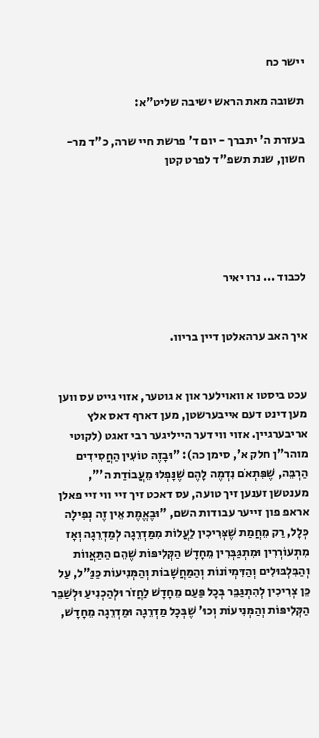יישר כח

תשובה מאת הראש ישיבה שליט"א:

בעזרת ה' יתברך - יום ד' פרשת חיי שרה, כ"ד מר-חשון, שנת תשפ"ד לפרט קטן





לכבוד ... נרו יאיר


איך האב ערהאלטן דיין בריוו.


עכט ביסטו א וואוילער און א גוטער, אזוי גייט עס ווען מען דינט דעם אייבערשטן, מען דארף דאס אלץ אריבערגיין. אזוי ווי דער הייליגער רבי זאגט (לקוטי מוהר"ן חלק א', סימן כה): "וּבָזֶה טוֹעִין הַחֲסִידִים הַרְבֵּה, שֶׁפִּתְאֹם נִדְמֶה לָהֶם שֶׁנָּפְלוּ מֵעֲבוֹדַת ה'", מענטשן זענען זיך טועה, עס דאכט זיך זיי ווי זיי פאלן אראפ פון זייער עבודות השם, "וּבֶאֱמֶת אֵין זֶה נְפִילָה כְּלָל, רַק מֵחֲמַת שֶׁצְּרִיכִין לַעֲלוֹת מִמַּדְרֵגָה לְמַדְרֵגָה וְאָז מִתְעוֹרְרִין וּמִתְגַּבְּרִין מֵחָדָשׁ הַקְּלִיפּוֹת שֶׁהֵם הַתַּאֲווֹת וְהַבִּלְבּוּלִים וְהַדִּמְיוֹנוֹת וְהַמַּחֲשָׁבוֹת וְהַמְּנִיעוֹת כַּנַּ"ל, עַל כֵּן צְרִיכִין לְהִתְגַּבֵּר בְּכָל פַּעַם מֵחָדָשׁ לַחֲזֹר וּלְהַכְנִיעַ וּלְשַׁבֵּר הַקְּלִיפּוֹת וְהַמְּנִיעוֹת וְכוּ' שֶׁבְּכָל מַדְרֵגָה וּמַדְרֵגָה מֵחָדָשׁ,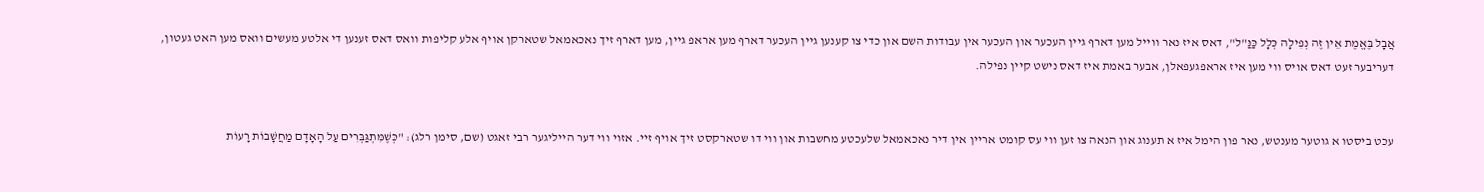אֲבָל בֶּאֱמֶת אֵין זֶה נְפִילָה כְּלָל כַּנַּ"ל", דאס איז נאר ווייל מען דארף גיין העכער און העכער אין עבודות השם און כדי צו קענען גיין העכער דארף מען אראפ גיין, מען דארף זיך נאכאמאל שטארקן אויף אלע קליפות וואס דאס זענען די אלטע מעשים וואס מען האט געטון, דעריבער זעט דאס אויס ווי מען איז אראפגעפאלן, אבער באמת איז דאס נישט קיין נפילה.


עכט ביסטו א גוטער מענטש, נאר פון הימל איז א תענוג און הנאה צו זען ווי עס קומט אריין אין דיר נאכאמאל שלעכטע מחשבות און ווי דו שטארקסט זיך אויף זיי. אזוי ווי דער הייליגער רבי זאגט (שם, סימן רלג): "כְּשֶׁמִּתְגַּבְּרִים עַל הָאָדָם מַחֲשָׁבוֹת רָעוֹת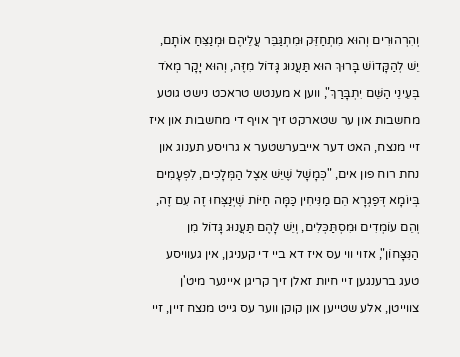וְהִרְהוּרִים וְהוּא מִתְחַזֵּק וּמִתְגַּבֵּר עֲלֵיהֶם וּמְנַצֵּחַ אוֹתָם, יֵשׁ לְהַקָּדוֹשׁ בָּרוּךְ הוּא תַּעֲנוּג גָּדוֹל מִזֶּה, וְהוּא יָקָר מְאֹד בְּעֵינֵי הַשֵּׁם יִתְבָּרַךְ", ווען א מענטש טראכט נישט גוטע מחשבות און ער שטארקט זיך אויף די מחשבות און איז זיי מנצח, האט דער אייבערשטער א גרויסע תענוג און נחת רוח פון אים, "כְּמָשָׁל שֶׁיֵּשׁ אֵצֶל הַמְּלָכִים, לִפְעָמִים בְּיוֹמָא דְּפַגְרָא הֵם מַנִּיחִין כַּמָּה חַיּוֹת שֶׁיְּנַצְּחוּ זֶה עִם זֶה, וְהֵם עוֹמְדִים וּמִסְתַּכְּלִים, וְיֵשׁ לָהֶם תַּעֲנוּג גָּדוֹל מִן הַנִּצָּחוֹן", אזוי ווי עס איז דא ביי די קעניגן, אין געוויסע טעג ברענגען זיי חיות זאלן זיך קריגן איינער מיט'ן צווייטן, אלע שטייען און קוקן ווער עס גייט מנצח זיין, זיי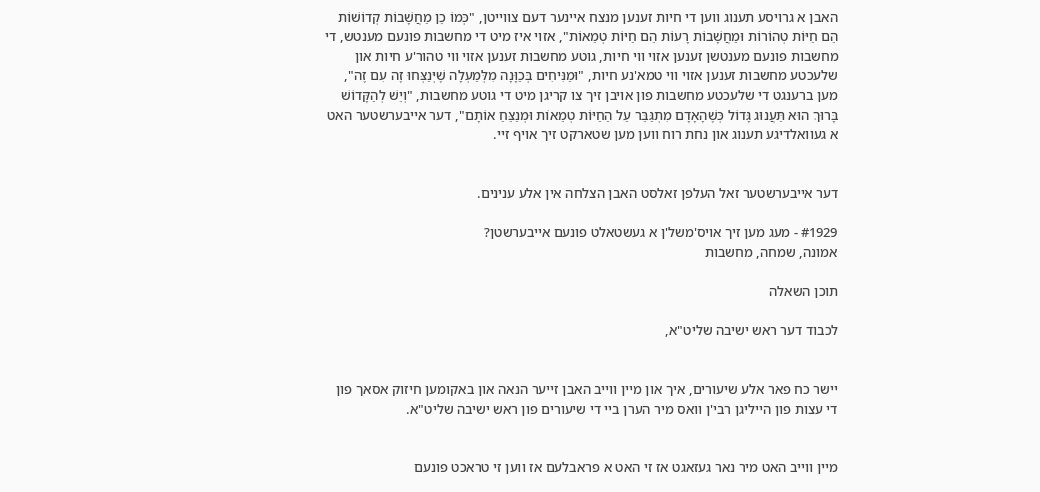האבן א גרויסע תענוג ווען די חיות זענען מנצח איינער דעם צווייטן, "כְּמוֹ כֵן מַחֲשָׁבוֹת קְדוֹשׁוֹת הֵם חַיּוֹת טְהוֹרוֹת וּמַחֲשָׁבוֹת רָעוֹת הֵם חַיּוֹת טְמֵאוֹת", אזוי איז מיט די מחשבות פונעם מענטש, די מחשבות פונעם מענטשן זענען אזוי ווי חיות, גוטע מחשבות זענען אזוי ווי טהור'ע חיות און שלעכטע מחשבות זענען אזוי ווי טמא'נע חיות, "וּמַנִּיחִים בְּכַוָּנָה מִלְּמַעְלָה שֶׁיְּנַצְּחוּ זֶה עִם זֶה", מען ברענגט די שלעכטע מחשבות פון אויבן זיך צו קריגן מיט די גוטע מחשבות, "וְיֵשׁ לְהַקָּדוֹשׁ בָּרוּךְ הוּא תַּעֲנוּג גָּדוֹל כְּשֶׁהָאָדָם מִתְגַּבֵּר עַל הַחַיּוֹת טְמֵאוֹת וּמְנַצֵּחַ אוֹתָם", דער אייבערשטער האט א געוואלדיגע תענוג און נחת רוח ווען מען שטארקט זיך אויף זיי.


דער אייבערשטער זאל העלפן זאלסט האבן הצלחה אין אלע ענינים.

#1929 - מעג מען זיך אויס'משל'ן א געשטאלט פונעם אייבערשטן?
אמונה, שמחה, מחשבות

תוכן השאלה

לכבוד דער ראש ישיבה שליט"א,


יישר כח פאר אלע שיעורים, איך און מיין ווייב האבן זייער הנאה און באקומען חיזוק אסאך פון די עצות פון הייליגן רבי'ן וואס מיר הערן ביי די שיעורים פון ראש ישיבה שליט"א.


מיין ווייב האט מיר נאר געזאגט אז זי האט א פראבלעם אז ווען זי טראכט פונעם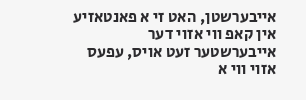אייבערשטן, האט זי א פאנטאזיע אין קאפ ווי אזוי דער אייבערשטער זעט אויס, עפעס אזוי ווי א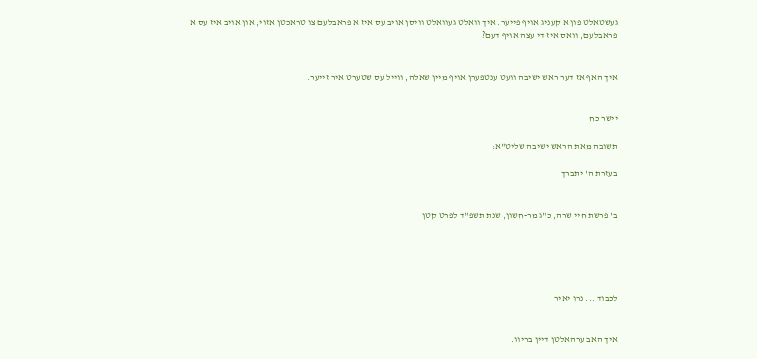געשטאלט פון א קעניג אויף פייער. איך וואלט געוואלט וויסן אויב עס איז א פראבלעם צו טראכטן אזוי, און אויב איז עס א פראבלעם, וואס איז די עצה אויף דעם?


איך האף אז דער ראש ישיבה וועט ענטפערן אויף מיין שאלה, ווייל עס שטערט איר זייער.


יישר כח

תשובה מאת הראש ישיבה שליט"א:

בעזרת ה' יתברך


ב' פרשת חיי שרה, כ"ג מר-חשון, שנת תשפ"ד לפרט קטן





לכבוד ... נרו יאיר


איך האב ערהאלטן דיין בריוו.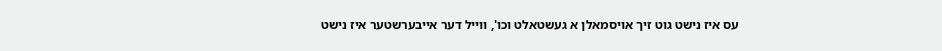עס איז נישט גוט זיך אויסמאלן א געשטאלט וכו', ווייל דער אייבערשטער איז נישט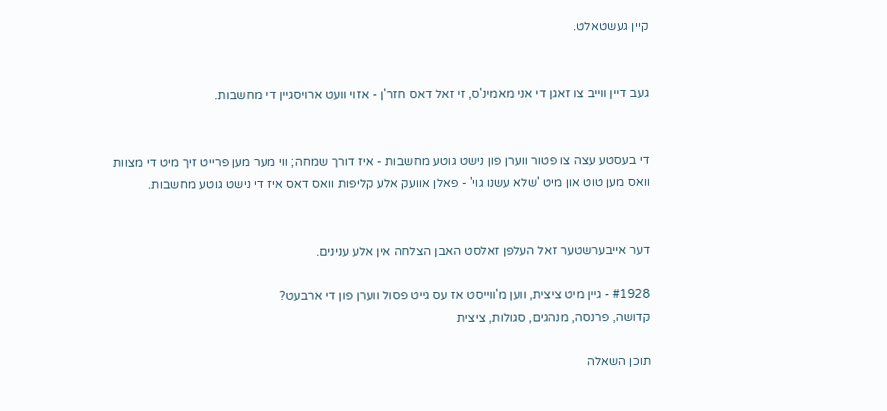קיין געשטאלט.


געב דיין ווייב צו זאגן די אני מאמינ'ס, זי זאל דאס חזר'ן - אזוי וועט ארויסגיין די מחשבות.


די בעסטע עצה צו פטור ווערן פון נישט גוטע מחשבות - איז דורך שמחה; ווי מער מען פרייט זיך מיט די מצוות וואס מען טוט און מיט 'שלא עשנו גוי' - פאלן אוועק אלע קליפות וואס דאס איז די נישט גוטע מחשבות.


דער אייבערשטער זאל העלפן זאלסט האבן הצלחה אין אלע ענינים.

#1928 - גיין מיט ציצית, ווען מ'ווייסט אז עס גייט פסול ווערן פון די ארבעט?
קדושה, פרנסה, מנהגים, סגולות, ציצית

תוכן השאלה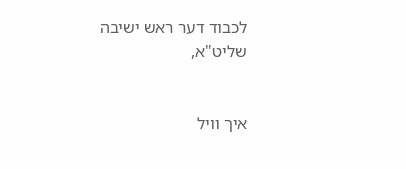לכבוד דער ראש ישיבה שליט"א,


איך וויל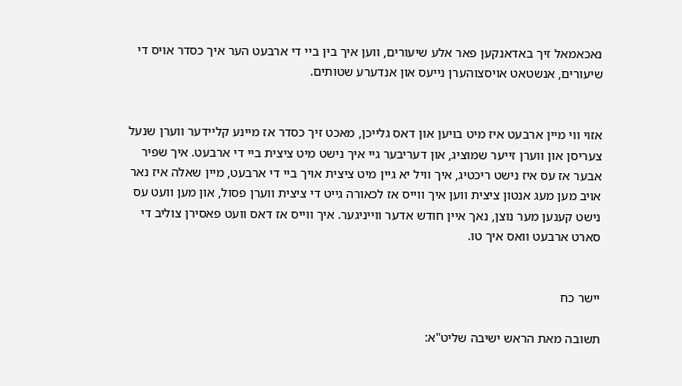נאכאמאל זיך באדאנקען פאר אלע שיעורים, ווען איך בין ביי די ארבעט הער איך כסדר אויס די שיעורים, אנשטאט אויסצוהערן נייעס און אנדערע שטותים.


אזוי ווי מיין ארבעט איז מיט בויען און דאס גלייכן, מאכט זיך כסדר אז מיינע קליידער ווערן שנעל צעריסן און ווערן זייער שמוציג, און דעריבער גיי איך נישט מיט ציצית ביי די ארבעט. איך שפיר אבער אז עס איז נישט ריכטיג, איך וויל יא גיין מיט ציצית אויך ביי די ארבעט, מיין שאלה איז נאר אויב מען מעג אנטון ציצית ווען איך ווייס אז לכאורה גייט די ציצית ווערן פסול, און מען וועט עס נישט קענען מער נוצן, נאך איין חודש אדער ווייניגער. איך ווייס אז דאס וועט פאסירן צוליב די סארט ארבעט וואס איך טו.


יישר כח

תשובה מאת הראש ישיבה שליט"א: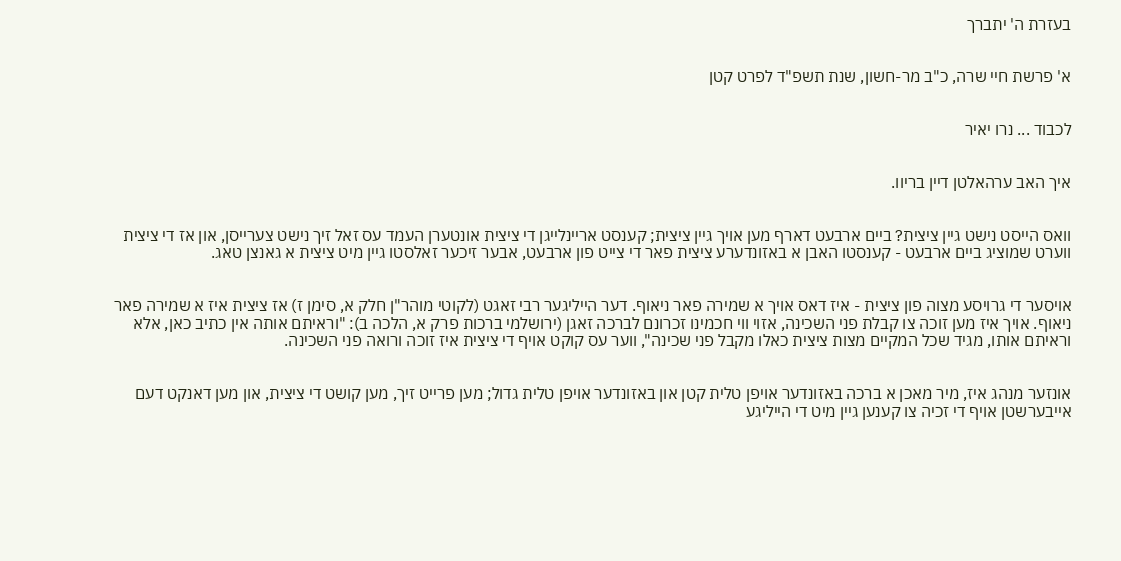בעזרת ה' יתברך


א' פרשת חיי שרה, כ"ב מר-חשון, שנת תשפ"ד לפרט קטן


לכבוד ... נרו יאיר


איך האב ערהאלטן דיין בריוו.


וואס הייסט נישט גיין ציצית? ביים ארבעט דארף מען אויך גיין ציצית; קענסט אריינלייגן די ציצית אונטערן העמד עס זאל זיך נישט צערייסן, און אז די ציצית ווערט שמוציג ביים ארבעט - קענסטו האבן א באזונדערע ציצית פאר די צייט פון ארבעט, אבער זיכער זאלסטו גיין מיט ציצית א גאנצן טאג.


אויסער די גרויסע מצוה פון ציצית - איז דאס אויך א שמירה פאר ניאוף. דער הייליגער רבי זאגט (לקוטי מוהר"ן חלק א, סימן ז) אז ציצית איז א שמירה פאר ניאוף. אויך איז מען זוכה צו קבלת פני השכינה, אזוי ווי חכמינו זכרונם לברכה זאגן (ירושלמי ברכות פרק א, הלכה ב): "וראיתם אותה אין כתיב כאן, אלא וראיתם אותו, מגיד שכל המקיים מצות ציצית כאלו מקבל פני שכינה", ווער עס קוקט אויף די ציצית איז זוכה ורואה פני השכינה.


אונזער מנהג איז, מיר מאכן א ברכה באזונדער אויפן טלית קטן און באזונדער אויפן טלית גדול; מען פרייט זיך, מען קושט די ציצית, און מען דאנקט דעם אייבערשטן אויף די זכיה צו קענען גיין מיט די הייליגע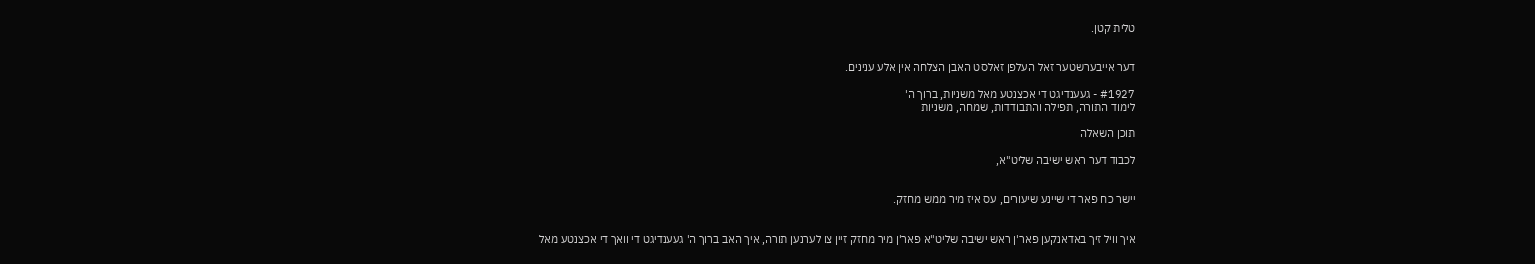טלית קטן.


דער אייבערשטער זאל העלפן זאלסט האבן הצלחה אין אלע ענינים.

#1927 - געענדיגט די אכצנטע מאל משניות, ברוך ה'
לימוד התורה, תפילה והתבודדות, שמחה, משניות

תוכן השאלה

לכבוד דער ראש ישיבה שליט"א,


יישר כח פאר די שיינע שיעורים, עס איז מיר ממש מחזק.


איך וויל זיך באדאנקען פאר'ן ראש ישיבה שליט"א פאר'ן מיר מחזק זיין צו לערנען תורה, איך האב ברוך ה' געענדיגט די וואך די אכצנטע מאל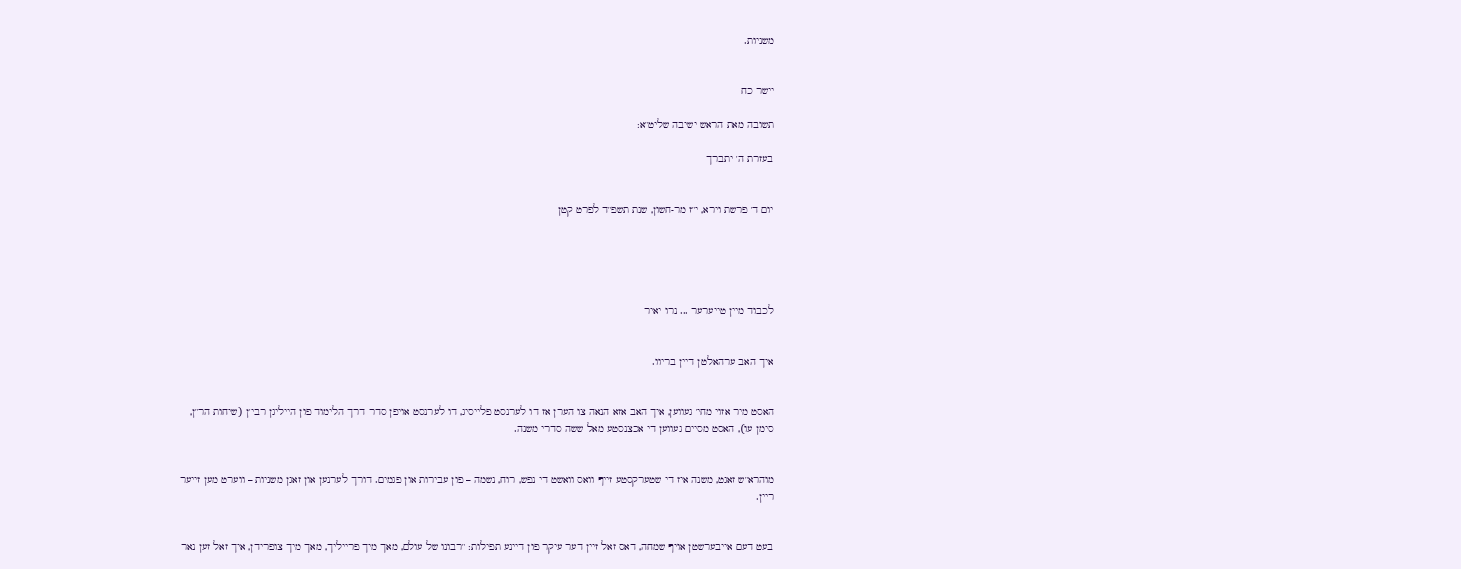משניות.


יישר כח

תשובה מאת הראש ישיבה שליט"א:

בעזרת ה' יתברך


יום ד' פרשת וירא, י"ז מר-חשון, שנת תשפ"ד לפרט קטן





לכבוד מיין טייערער ... נרו יאיר


איך האב ערהאלטן דיין בריוו.


האסט מיר אזוי מחי' געווען, איך האב אזא הנאה צו הערן אז דו לערנסט פלייסיג, דו לערנסט אויפן סדר דרך הלימוד פון הייליגן רבי'ן (שיחות הר"ן, סימן עו), האסט מסיים געווען די אכצנסטע מאל ששה סדרי משנה.


מוהרא"ש זאגט, משנה איז די שטערקסטע זייף וואס וואשט די נפש, רוח, נשמה – פון עבירות און פגמים. דורך לערנען און זאגן משניות – ווערט מען זייער ריין.


בעט דעם אייבערשטן אויף שמחה, דאס זאל זיין דער עיקר פון דיינע תפילות: "רבונו של עולם, מאך מיך פרייליך, מאך מיך צופרידן, איך זאל זען נאר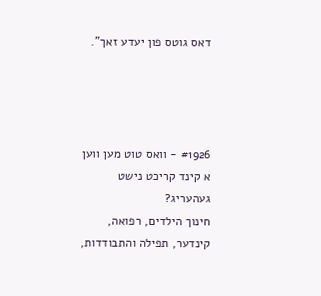דאס גוטס פון יעדע זאך".




#1926 - וואס טוט מען ווען א קינד קריכט נישט געהעריג?
חינוך הילדים, רפואה, קינדער, תפילה והתבודדות,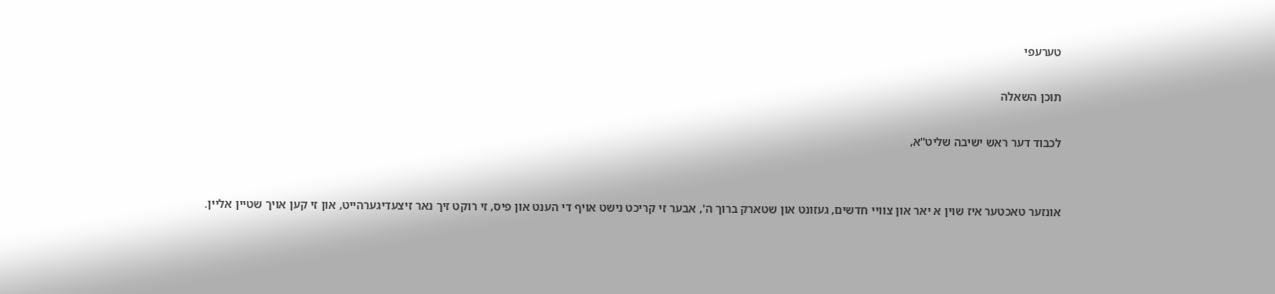טערעפי

תוכן השאלה

לכבוד דער ראש ישיבה שליט"א,


אונזער טאכטער איז שוין א יאר און צוויי חדשים, געזונט און שטארק ברוך ה', אבער זי קריכט נישט אויף די הענט און פיס, זי רוקט זיך נאר זיצעדיגערהייט, און זי קען אויך שטיין אליין.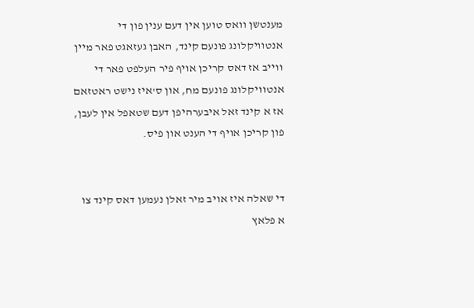מענטשן וואס טוען אין דעם ענין פון די אנטוויקלונג פונעם קינד, האבן געזאגט פאר מיין ווייב אז דאס קריכן אויף פיר העלפט פאר די אנטוויקלונג פונעם מח, און ס'איז נישט ראטזאם אז א קינד זאל איבערהיפן דעם שטאפל אין לעבן, פון קריכן אויף די הענט און פיס.


די שאלה איז אויב מיר זאלן נעמען דאס קינד צו א פלאץ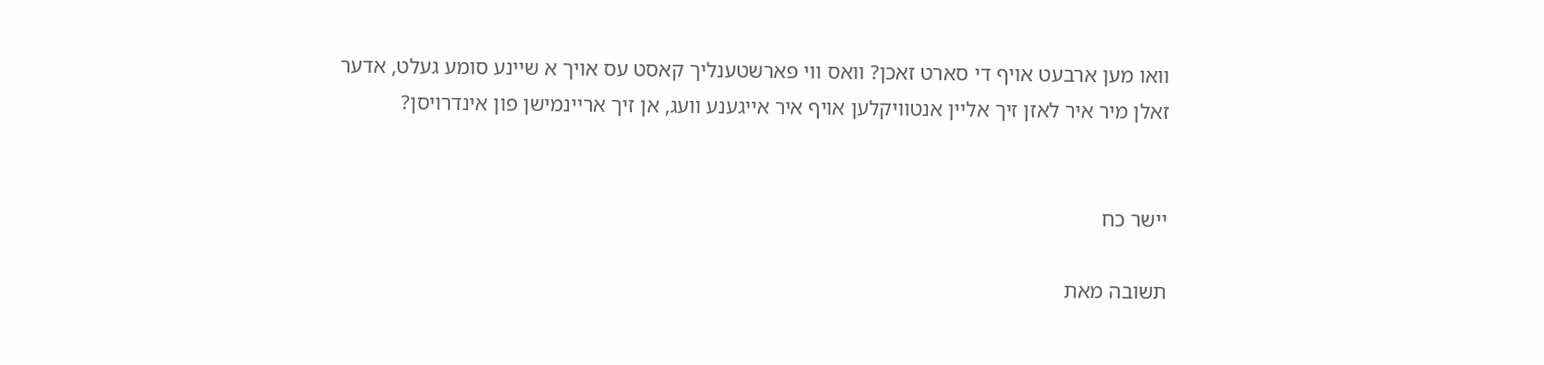וואו מען ארבעט אויף די סארט זאכן? וואס ווי פארשטענליך קאסט עס אויך א שיינע סומע געלט, אדער זאלן מיר איר לאזן זיך אליין אנטוויקלען אויף איר אייגענע וועג, אן זיך אריינמישן פון אינדרויסן?


יישר כח

תשובה מאת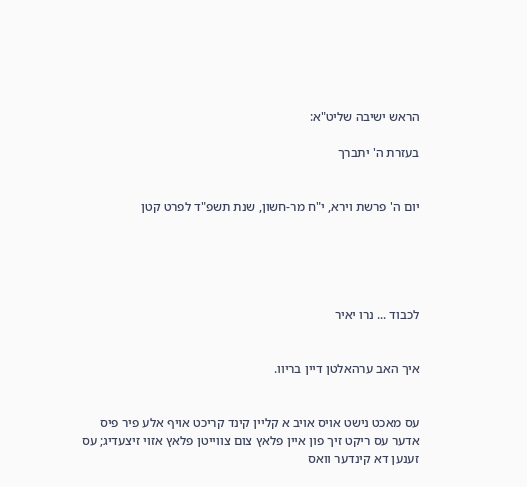הראש ישיבה שליט"א:

בעזרת ה' יתברך


יום ה' פרשת וירא, י"ח מר-חשון, שנת תשפ"ד לפרט קטן





לכבוד ... נרו יאיר


איך האב ערהאלטן דיין בריוו.


עס מאכט נישט אויס אויב א קליין קינד קריכט אויף אלע פיר פיס אדער עס ריקט זיך פון איין פלאץ צום צווייטן פלאץ אזוי זיצעדיג; עס זענען דא קינדער וואס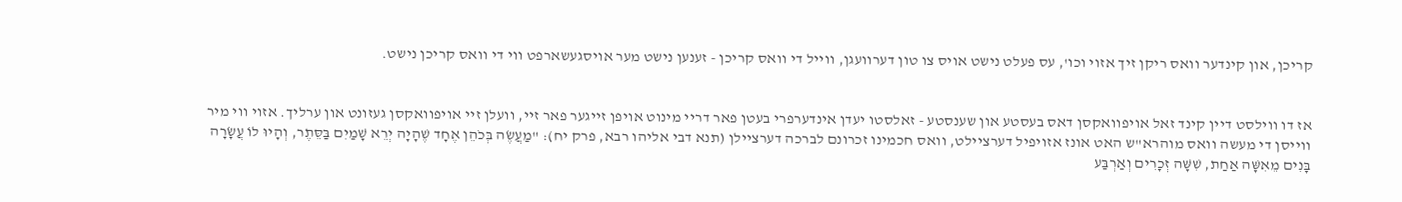קריכן, און קינדער וואס ריקן זיך אזוי וכו', עס פעלט נישט אויס צו טון דערוועגן, ווייל די וואס קריכן - זענען נישט מער אויסגעשארפט ווי די וואס קריכן נישט.


אז דו ווילסט דיין קינד זאל אויפוואקסן דאס בעסטע און שענסטע - זאלסטו יעדן אינדערפרי בעטן פאר דריי מינוט אויפן זייגער פאר זיי, וועלן זיי אויפוואקסן געזונט און ערליך. אזוי ווי מיר ווייסן די מעשה וואס מוהרא"ש האט אונז אזויפיל דערציילט, וואס חכמינו זכרונם לברכה דערציילן (תנא דבי אליהו רבא, פרק יח): "מַעֲשֶׂה בְּכֹהֵן אֶחָד שֶׁהָיָה יְרֵא שָׁמַיִם בַּסֵּתֶר, וְהָיוּ לוֹ עֲשָׂרָה בָּנִים מֵאִשָּׁה אַחַת, שִׁשָּׁה זְכָרִים וְאַרְבַּע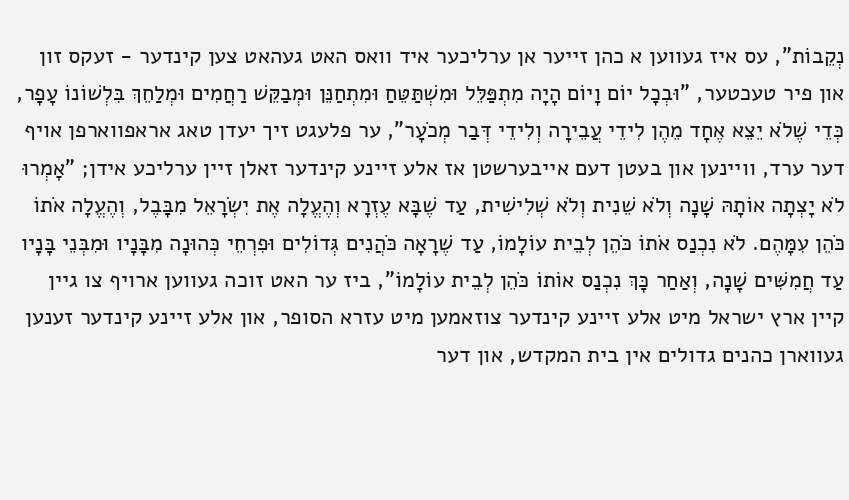נְקֵבוֹת", עס איז געווען א כהן זייער אן ערליכער איד וואס האט געהאט צען קינדער - זעקס זון און פיר טעכטער, "וּבְכָל יוֹם וָיוֹם הָיָה מִתְפַּלֵּל וּמִשְׁתַּטֵּחַ וּמִתְחַנֵּן וּמְבַקֵּשׁ רַחֲמִים וּמְלַחֵךְ בִּלְשׁוֹנוֹ עָפָר, כְּדֵי שֶׁלֹא יֵצֵא אֶחָד מֵהֶן לִידֵי עֲבֵירָה וְלִידֵי דְּבַר מְכֹעָר", ער פלעגט זיך יעדן טאג אראפווארפן אויף דער ערד, וויינען און בעטן דעם אייבערשטן אז אלע זיינע קינדער זאלן זיין ערליכע אידן; "אָמְרוּ לֹא יָצְתָה אוֹתָהּ שָׁנָה וְלֹא שֵׁנִית וְלֹא שְׁלִישִׁית, עַד שֶׁבָּא עֶזְרָא וְהֶעֱלָה אֶת יִשְׂרָאֵל מִבָּבֶל, וְהֶעֱלָה אֹתוֹ כֹּהֵן עִמָּהֶם. לֹא נִכְנַס אֹתוֹ כֹּהֵן לְבֵית עוֹלָמוֹ, עַד שֶׁרָאָה כֹּהֲנִים גְּדוֹלִים וּפִרְחֵי כְּהוּנָה מִבָּנָיו וּמִבְּנֵי בָּנָיו עַד חֲמִשִּׁים שָׁנָה, וְאַחַר כָּךְ נִכְנַס אוֹתוֹ כֹּהֵן לְבֵית עוֹלָמוֹ", ביז ער האט זוכה געווען ארויף צו גיין קיין ארץ ישראל מיט אלע זיינע קינדער צוזאמען מיט עזרא הסופר, און אלע זיינע קינדער זענען געווארן כהנים גדולים אין בית המקדש, און דער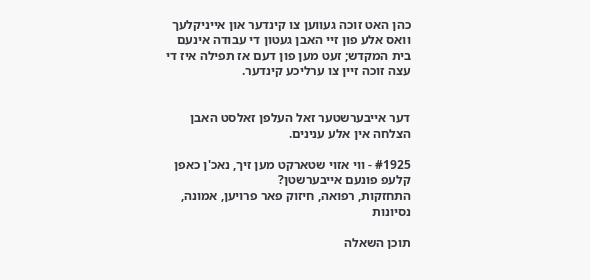כהן האט זוכה געווען צו קינדער און אייניקלעך וואס אלע פון זיי האבן געטון די עבודה אינעם בית המקדש; זעט מען פון דעם אז תפילה איז די עצה זוכה זיין צו ערליכע קינדער.


דער אייבערשטער זאל העלפן זאלסט האבן הצלחה אין אלע ענינים.

#1925 - ווי אזוי שטארקט מען זיך, נאכ'ן כאפן קלעפ פונעם אייבערשטן?
התחזקות, רפואה, חיזוק פאר פרויען, אמונה, נסיונות

תוכן השאלה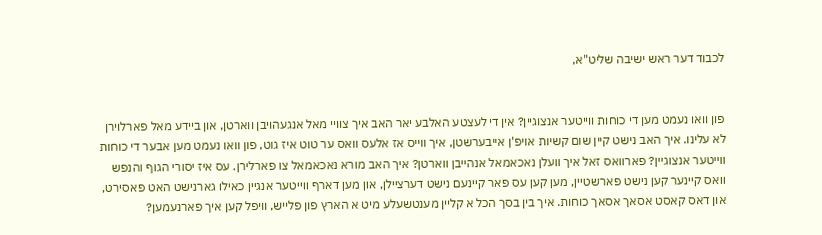לכבוד דער ראש ישיבה שליט"א,


פון וואו נעמט מען די כוחות ווייטער אנצוגיין? אין די לעצטע האלבע יאר האב איך צוויי מאל אנגעהויבן ווארטן, און ביידע מאל פארלוירן לא עלינו. איך האב נישט קיין שום קשיות אויפ'ן אייבערשטן, איך ווייס אז אלעס וואס ער טוט איז גוט, פון וואו נעמט מען אבער די כוחות ווייטער אנצוגיין? פארוואס זאל איך וועלן נאכאמאל אנהייבן ווארטן? איך האב מורא נאכאמאל צו פארלירן. עס איז יסורי הגוף והנפש וואס קיינער קען נישט פארשטיין, מען קען עס פאר קיינעם נישט דערציילן, און מען דארף ווייטער אנגיין כאילו גארנישט האט פאסירט, און דאס קאסט אסאך אסאך כוחות. איך בין בסך הכל א קליין מענטשעלע מיט א הארץ פון פלייש, וויפל קען איך פארנעמען?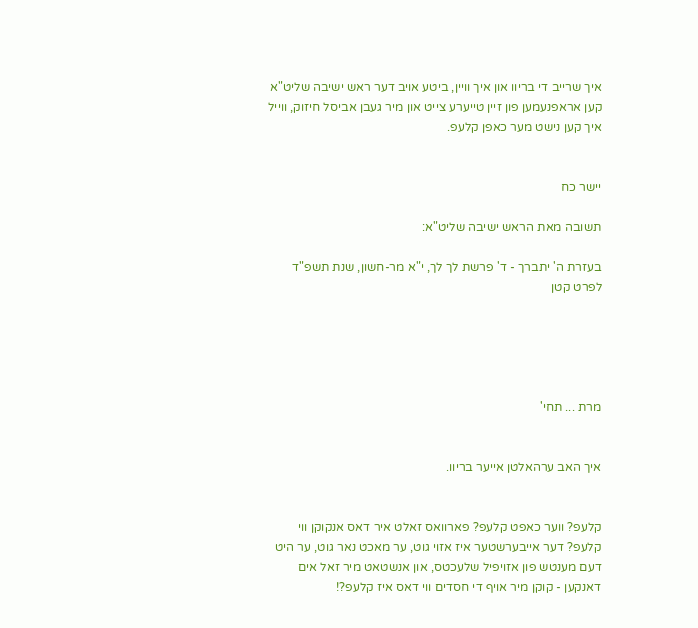איך שרייב די בריוו און איך וויין, ביטע אויב דער ראש ישיבה שליט"א קען אראפנעמען פון זיין טייערע צייט און מיר געבן אביסל חיזוק, ווייל איך קען נישט מער כאפן קלעפ.


יישר כח

תשובה מאת הראש ישיבה שליט"א:

בעזרת ה' יתברך - ד' פרשת לך לך, י"א מר-חשון, שנת תשפ"ד לפרט קטן





מרת ... תחי'


איך האב ערהאלטן אייער בריוו.


קלעפ? ווער כאפט קלעפ? פארוואס זאלט איר דאס אנקוקן ווי קלעפ? דער אייבערשטער איז אזוי גוט, ער מאכט נאר גוט, ער היט דעם מענטש פון אזויפיל שלעכטס, און אנשטאט מיר זאל אים דאנקען - קוקן מיר אויף די חסדים ווי דאס איז קלעפ?!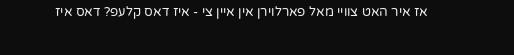אז איר האט צוויי מאל פארלוירן אין איין צי - איז דאס קלעפ? דאס איז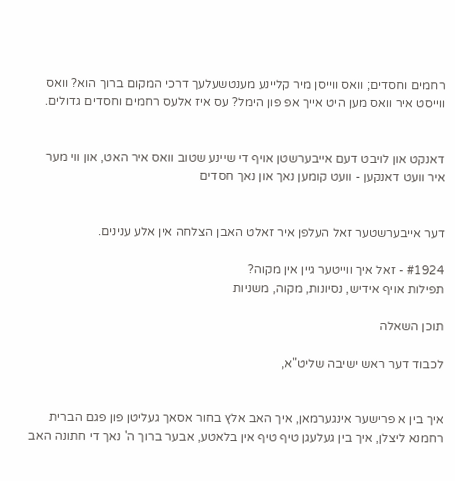רחמים וחסדים; וואס ווייסן מיר קליינע מענטשעלעך דרכי המקום ברוך הוא? וואס ווייסט איר וואס מען היט אייך אפ פון הימל? עס איז אלעס רחמים וחסדים גדולים.


דאנקט און לויבט דעם אייבערשטן אויף די שיינע שטוב וואס איר האט, און ווי מער איר וועט דאנקען - וועט קומען נאך און נאך חסדים


דער אייבערשטער זאל העלפן איר זאלט האבן הצלחה אין אלע ענינים.

#1924 - זאל איך ווייטער גיין אין מקוה?
תפילות אויף אידיש, נסיונות, מקוה, משניות

תוכן השאלה

לכבוד דער ראש ישיבה שליט"א,


איך בין א פרישער אינגערמאן, איך האב אלץ בחור אסאך געליטן פון פגם הברית רחמנא ליצלן, איך בין געלעגן טיף טיף אין בלאטע, אבער ברוך ה' נאך די חתונה האב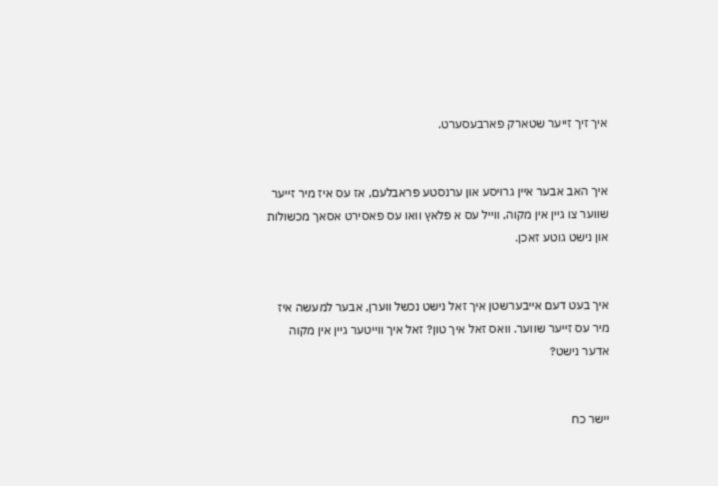איך זיך זייער שטארק פארבעסערט.


איך האב אבער איין גרויסע און ערנסטע פראבלעם, אז עס איז מיר זייער שווער צו גיין אין מקוה, ווייל עס א פלאץ וואו עס פאסירט אסאך מכשולות און נישט גוטע זאכן.


איך בעט דעם אייבערשטן איך זאל נישט נכשל ווערן, אבער למעשה איז מיר עס זייער שווער. וואס זאל איך טון? זאל איך ווייטער גיין אין מקוה אדער נישט?


יישר כח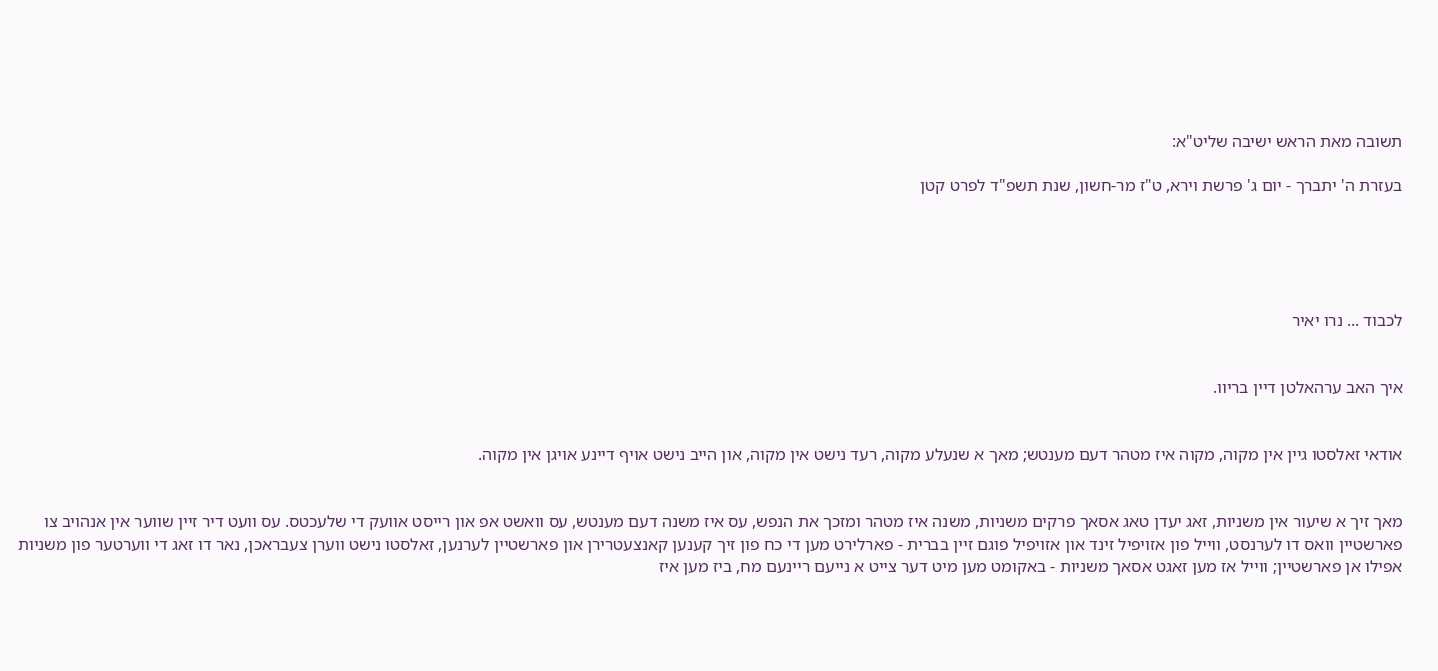תשובה מאת הראש ישיבה שליט"א:

בעזרת ה' יתברך - יום ג' פרשת וירא, ט"ז מר-חשון, שנת תשפ"ד לפרט קטן





לכבוד ... נרו יאיר


איך האב ערהאלטן דיין בריוו.


אודאי זאלסטו גיין אין מקוה, מקוה איז מטהר דעם מענטש; מאך א שנעלע מקוה, רעד נישט אין מקוה, און הייב נישט אויף דיינע אויגן אין מקוה.


מאך זיך א שיעור אין משניות, זאג יעדן טאג אסאך פרקים משניות, משנה איז מטהר ומזכך את הנפש, עס איז משנה דעם מענטש, עס וואשט אפ און רייסט אוועק די שלעכטס. עס וועט דיר זיין שווער אין אנהויב צו פארשטיין וואס דו לערנסט, ווייל פון אזויפיל זינד און אזויפיל פוגם זיין בברית - פארלירט מען די כח פון זיך קענען קאנצעטרירן און פארשטיין לערנען, זאלסטו נישט ווערן צעבראכן, נאר דו זאג די ווערטער פון משניות אפילו אן פארשטיין; ווייל אז מען זאגט אסאך משניות - באקומט מען מיט דער צייט א נייעם ריינעם מח, ביז מען איז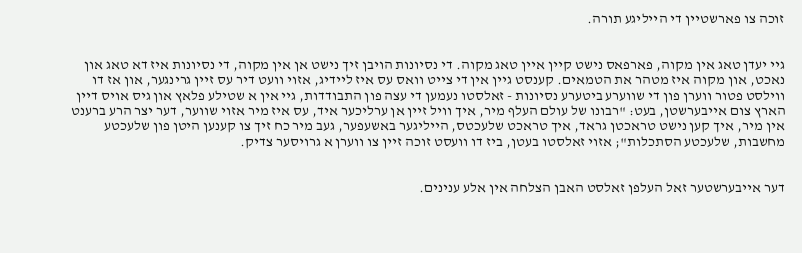זוכה צו פארשטיין די הייליגע תורה.


גיי יעדן טאג אין מקוה, פארפאס נישט קיין איין טאג מקוה. די נסיונות הויבן זיך נישט אן אין מקוה, די נסיונות איז דא טאג און נאכט, און מקוה איז מטהר את הטמאים. קענסט גיין אין די צייט וואס עס איז ליידיג, אזוי וועט דיר עס זיין גרינגער, און אז דו ווילסט פטור ווערן פון די שווערע ביטערע נסיונות - זאלסטו נעמען די עצה פון התבודדות, גיי אין א שטילע פלאץ און גיס אויס דיין הארץ צום אייבערשטן, בעט: "רבונו של עולם העלף מיר, איך וויל זיין אן ערליכער איד, עס איז מיר אזוי שווער, דער יצר הרע ברענט אין מיר, איך קען נישט טראכטן גראד, איך טראכט שלעכטס, הייליגער באשעפער, געב מיר כח זיך צו קענען היטן פון שלעכטע מחשבות, שלעכטע הסתכלות"; אזוי זאלסטו בעטן, ביז דו וועסט זוכה זיין צו ווערן א גרויסער צדיק.


דער אייבערשטער זאל העלפן זאלסט האבן הצלחה אין אלע ענינים.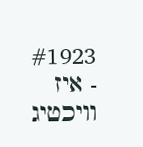#1923 - איז וויכטיג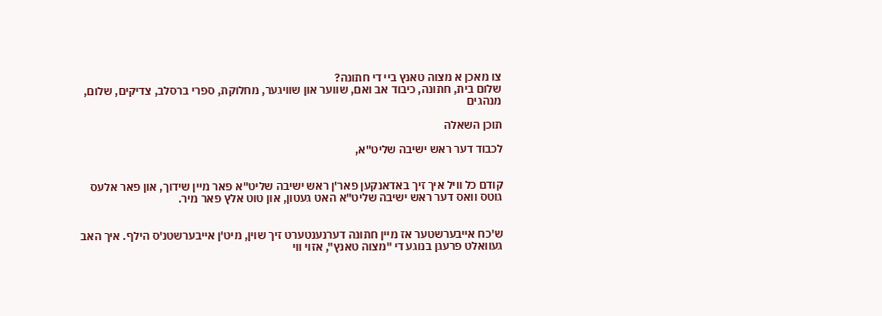צו מאכן א מצוה טאנץ ביי די חתונה?
שלום בית, חתונה, כיבוד אב ואם, שווער און שוויגער, מחלוקת, ספרי ברסלב, צדיקים, שלום, מנהגים

תוכן השאלה

לכבוד דער ראש ישיבה שליט"א,


קודם כל וויל איך זיך באדאנקען פאר'ן ראש ישיבה שליט"א פאר מיין שידוך, און פאר אלעס גוטס וואס דער ראש ישיבה שליט"א האט געטון, און טוט אלץ פאר מיר.


ש'כח אייבערשטער אז מיין חתונה דערנענטערט זיך שוין, מיט'ן אייבערשטנ'ס הילף. איך האב געוואלט פרעגן בנוגע די "מצוה טאנץ", אזוי ווי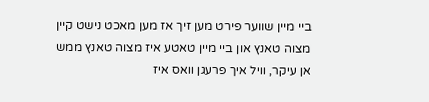ביי מיין שווער פירט מען זיך אז מען מאכט נישט קיין מצוה טאנץ און ביי מיין טאטע איז מצוה טאנץ ממש אן עיקר, וויל איך פרעגן וואס איז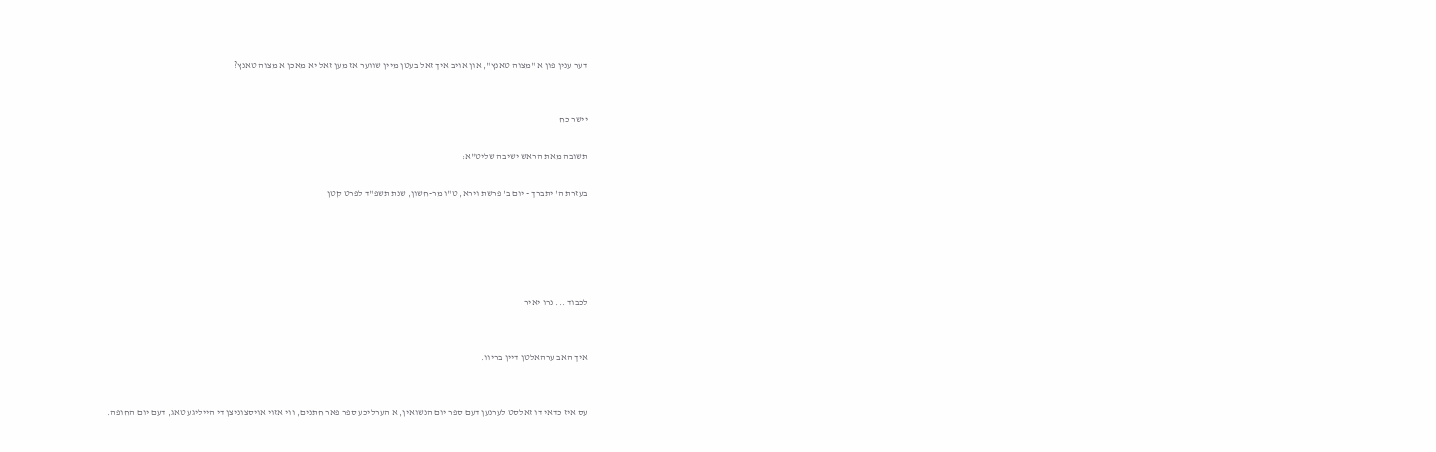דער ענין פון א "מצוה טאנץ", און אויב איך זאל בעטן מיין שווער אז מען זאל יא מאכן א מצוה טאנץ?


יישר כח

תשובה מאת הראש ישיבה שליט"א:

בעזרת ה' יתברך - יום ב' פרשת וירא, ט"ו מר-חשון, שנת תשפ"ד לפרט קטן





לכבוד ... נרו יאיר


איך האב ערהאלטן דיין בריוו.


עס איז כדאי דו זאלסט לערנען דעם ספר יום הנשואין, א הערליכע ספר פאר חתנים, ווי אזוי אויסצוניצן די הייליגע טאג, דעם יום החופה.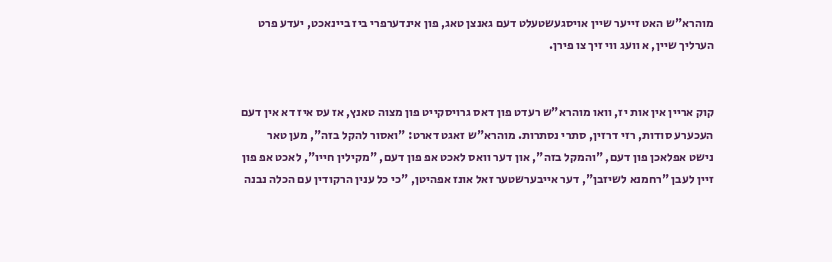מוהרא"ש האט זייער שיין אויסגעשטעלט דעם גאנצן טאג, פון אינדערפרי ביז ביינאכט, יעדע פרט הערליך שיין, א וועג ווי זיך צו פירן.


קוק אריין אין אות יז, וואו מוהרא"ש רעדט פון דאס גרויסקייט פון מצוה טאנץ, אז עס איז דא אין דעם העכערע סודות, רזי דרזין, סתרי נסתרות. מוהרא"ש זאגט דארט: "ואסור להקל בזה", מען טאר נישט אפלאכן פון דעם, "והמקל בזה", און דער וואס לאכט אפ פון דעם, "מקילין חייו", לאכט אפ פון זיין לעבן "רחמנא לשיזבן", דער אייבערשטער זאל אונז אפהיטן, "כי כל ענין הרקודין עם הכלה נבנה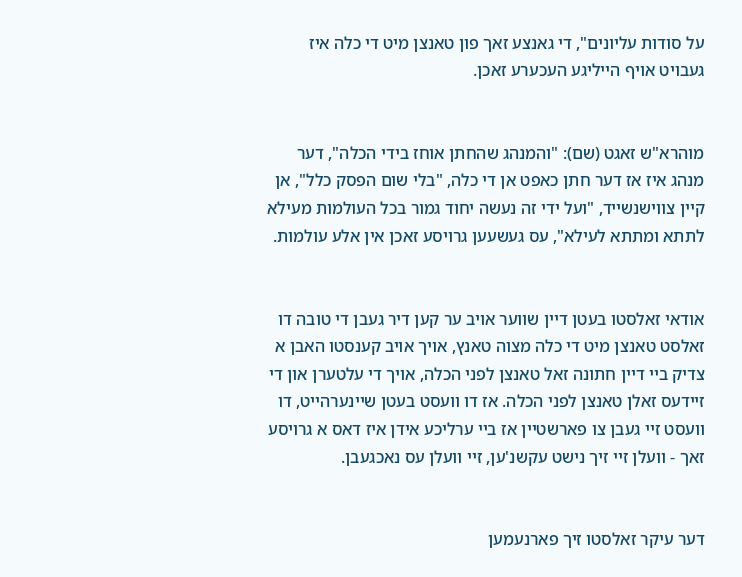על סודות עליונים", די גאנצע זאך פון טאנצן מיט די כלה איז געבויט אויף הייליגע העכערע זאכן.


מוהרא"ש זאגט (שם): "והמנהג שהחתן אוחז בידי הכלה", דער מנהג איז אז דער חתן כאפט אן די כלה, "בלי שום הפסק כלל", אן קיין צווישנשייד, "ועל ידי זה נעשה יחוד גמור בכל העולמות מעילא לתתא ומתתא לעילא", עס געשעען גרויסע זאכן אין אלע עולמות.


אודאי זאלסטו בעטן דיין שווער אויב ער קען דיר געבן די טובה דו זאלסט טאנצן מיט די כלה מצוה טאנץ, אויך אויב קענסטו האבן א צדיק ביי דיין חתונה זאל טאנצן לפני הכלה, אויך די עלטערן און די זיידעס זאלן טאנצן לפני הכלה. אז דו וועסט בעטן שיינערהייט, דו וועסט זיי געבן צו פארשטיין אז ביי ערליכע אידן איז דאס א גרויסע זאך - וועלן זיי זיך נישט עקשנ'ען, זיי וועלן עס נאכגעבן.


דער עיקר זאלסטו זיך פארנעמען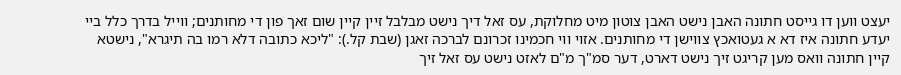יעצט ווען דו גייסט חתונה האבן נישט האבן צוטון מיט מחלוקת, עס זאל דיך נישט מבלבל זיין קיין שום זאך פון די מחותנים; ווייל בדרך כלל ביי יעדע חתונה איז דא א געטואכץ צווישן די מחותנים. אזוי ווי חכמינו זכרונם לברכה זאגן (שבת קל.): "ליכא כתובה דלא רמו בה תיגרא", נישטא קיין חתונה וואס מען קריגט זיך נישט דארט, דער סמ"ך מ"ם לאזט נישט עס זאל זיך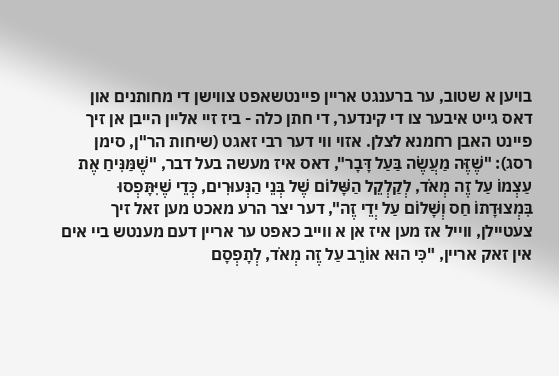בויען א שטוב, ער ברענגט אריין פיינטשאפט צווישן די מחותנים און דאס גייט איבער צו די קינדער, די חתן כלה - ביז זיי אליין הייבן אן זיך פיינט האבן רחמנא לצלן. אזוי ווי דער רבי זאגט (שיחות הר"ן, סימן רסג): "שֶׁזֶּה מַעֲשֶׂה בַּעַל דָּבָר", דאס איז מעשה בעל דבר, "שֶׁמַּנִּיחַ אֶת עַצְמוֹ עַל זֶה מְאֹד, לְקַלְקֵל הַשָּׁלוֹם שֶׁל בְּנֵי הַנְּעוּרִים, כְּדֵי שֶׁיִּתָּפְסוּ בִּמְצוּדָתוֹ חַס וְשָׁלוֹם עַל יְדֵי זֶה", דער יצר הרע מאכט מען זאל זיך צעטיילן, ווייל אז מען איז אן א ווייב כאפט ער אריין דעם מענטש ביי אים אין זאק אריין, "כִּי הוּא אוֹרֵב עַל זֶה מְאֹד, לְתָפְסָם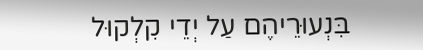בִּנְעוּרֵיהֶם עַל יְדֵי קִלְקוּל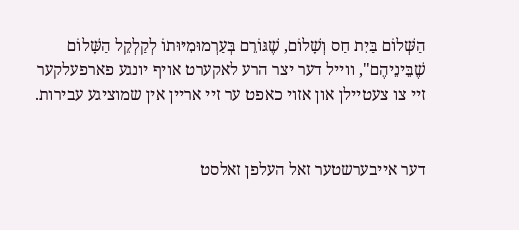הַשְּׁלוֹם בַּיִת חַס וְשָׁלוֹם, שֶׁגּוֹרֵם בְּעַרְמוּמִיּוּתוֹ לְקַלְקֵל הַשָּׁלוֹם שֶׁבֵּינֵיהֶם", ווייל דער יצר הרע לאקערט אויף יונגע פארפעלקער זיי צו צעטיילן און אזוי כאפט ער זיי אריין אין שמוציגע עבירות.


דער אייבערשטער זאל העלפן זאלסט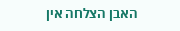האבן הצלחה אין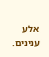אלע ענינים.